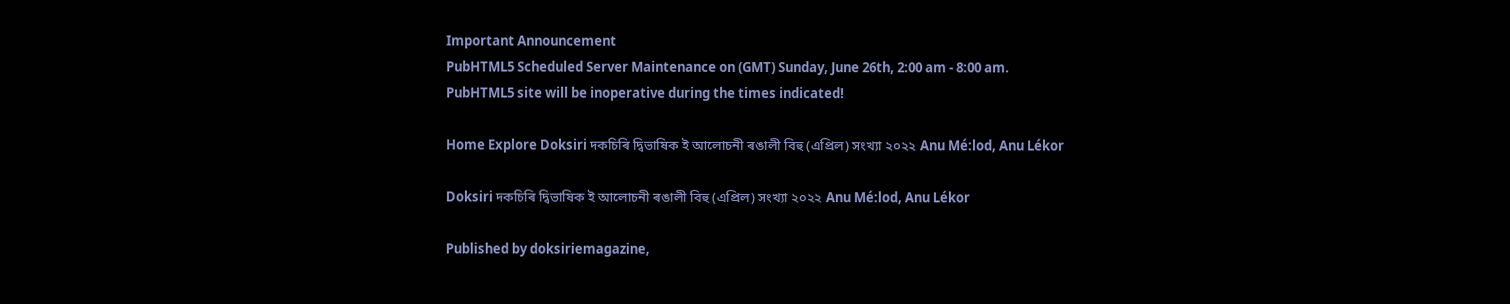Important Announcement
PubHTML5 Scheduled Server Maintenance on (GMT) Sunday, June 26th, 2:00 am - 8:00 am.
PubHTML5 site will be inoperative during the times indicated!

Home Explore Doksiri দকচিৰি দ্বিভাষিক ই আলোচনী ৰঙালী বিহু (এপ্ৰিল) সংখ্যা ২০২২ Anu Mé:lod, Anu Lékor

Doksiri দকচিৰি দ্বিভাষিক ই আলোচনী ৰঙালী বিহু (এপ্ৰিল) সংখ্যা ২০২২ Anu Mé:lod, Anu Lékor

Published by doksiriemagazine,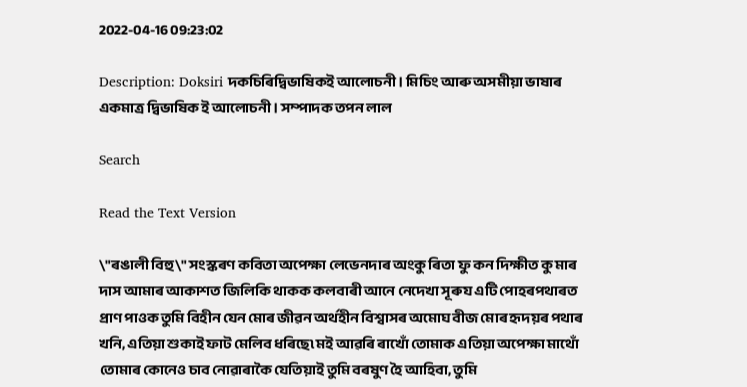2022-04-16 09:23:02

Description: Doksiri দকচিৰিদ্বিভাষিকই আলোচনী। মিচিং আৰু অসমীয়া ভাষাৰ একমাত্ৰ দ্বিভাষিক ই আলোচনী। সম্পাদক তপন লাল

Search

Read the Text Version

\"ৰঙালী বিহু\" সংস্কৰণ কবিতা অপেক্ষা লেভেনদাৰ অংকু ৰিতা ফু কন দিক্ষীত কু মাৰ দাস আমাৰ আকাশত জিলিকি থাকক কলবাৰী আনে নেদেখা সূৰুয এটি পোহৰপথাৰত প্ৰাণ পাওক তুমি বিহীন যেন মোৰ জীৱন অৰ্থহীন বিশ্বাসৰ অমোঘ বীজ মোৰ হৃদয়ৰ পথাৰ খনি, এতিয়া শুকাই ফাট মেলিব ধৰিছে৷ মই আৱৰি ৰাখোঁ তোমাক এতিয়া অপেক্ষা মাথোঁ তোমাৰ কোনেও চাব নোৱাৰাকৈ যেতিয়াই তুমি বৰষুণ হৈ আহিবা, তুমি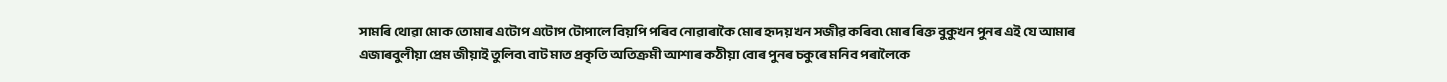সামৰি থোৱা মোক তোমাৰ এটোপ এটোপ টোপালে বিয়পি পৰিব নোৱাৰাকৈ মোৰ হৃদয় খন সজীৱ কৰিব৷ মোৰ ৰিক্ত বুকুখন পুনৰ এই যে আমাৰ এজাৰবুলীয়া প্ৰেম জীয়াই তুলিব৷ বাট মাত প্ৰকৃতি অতিক্ৰমী আশাৰ কঠীয়া বোৰ পুনৰ চকুৰে মনিব পৰালৈকে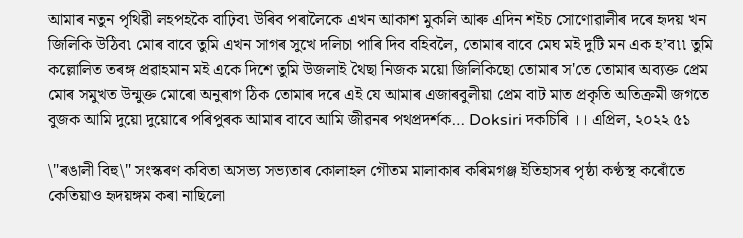আমাৰ নতুন পৃথিৱী লহপহকৈ বাঢ়িব৷ উৰিব পৰালৈকে এখন আকাশ মুকলি আৰু এদিন শইচ সোণোৱালীৰ দৰে হৃদয় খন জিলিকি উঠিব৷ মোৰ বাবে তুমি এখন সাগৰ সুখে দলিচা পাৰি দিব বহিবলৈ, তোমাৰ বাবে মেঘ মই দুটি মন এক হ’ব৷৷ তুমি কল্লোলিত তৰঙ্গ প্ৰৱাহমান মই একে দিশে তুমি উজলাই থৈছা নিজক ময়ো জিলিকিছো তোমাৰ স'তে তোমাৰ অব্যক্ত প্ৰেম মোৰ সমুখত উন্মুক্ত মোৰো অনুৰাগ ঠিক তোমাৰ দৰে এই যে আমাৰ এজাৰবুলীয়া প্ৰেম বাট মাত প্ৰকৃতি অতিক্ৰমী জগতে বুজক আমি দুয়ো দুয়োৰে পৰিপুৰক আমাৰ বাবে আমি জীৱনৰ পথপ্ৰদৰ্শক… Doksiri দকচিৰি ।। এপ্ৰিল, ২০২২ ৫১

\"ৰঙালী বিহু\" সংস্কৰণ কবিতা অসভ্য সভ্যতাৰ কোলাহল গৌতম মালাকাৰ কৰিমগঞ্জ ইতিহাসৰ পৃষ্ঠা কণ্ঠস্থ কৰোঁতে কেতিয়াও হৃদয়ঙ্গম কৰা নাছিলো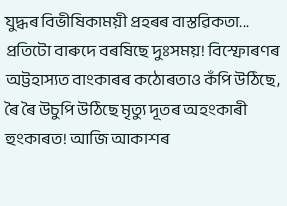যুদ্ধৰ বিভীষিকাময়ী প্ৰহৰৰ বাস্তৱিকতা... প্ৰতিটো বাৰুদে বৰষিছে দুঃসময়! বিস্ফোৰণৰ অট্টহাস্যত বাংকাৰৰ কঠোৰতাও কঁপি উঠিছে, ৰৈ ৰৈ উচুপি উঠিছে মৃত্যু দূতৰ অহংকাৰী হুংকাৰত! আজি আকাশৰ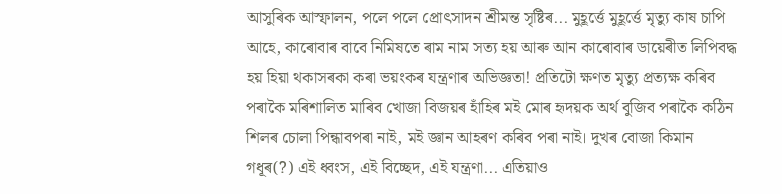আসুৰিক আস্ফালন, পলে পলে প্ৰোৎসাদন শ্ৰীমন্ত সৃষ্টিৰ... মুহূৰ্ত্তে মুহূৰ্ত্তে মৃত্যু কাষ চাপি আহে, কাৰোবাৰ বাবে নিমিষতে ৰাম নাম সত্য হয় আৰু আন কাৰোবাৰ ডায়েৰীত লিপিবদ্ধ হয় হিয়া থকাসৰকা কৰা ভয়ংকৰ যন্ত্ৰণাৰ অভিজ্ঞতা! প্ৰতিটো ক্ষণত মৃত্যু প্ৰত্যক্ষ কৰিব পৰাকৈ মৰিশালিত মাৰিব খোজা বিজয়ৰ হাঁহিৰ মই মোৰ হৃদয়ক অৰ্থ বুজিব পৰাকৈ কঠিন শিলৰ চোলা পিন্ধাব‌পৰা নাই, মই জ্ঞান আহৰণ কৰিব পৰা নাই। দুখৰ বোজা কিমান গধূৰ(?) এই ধ্বংস, এই বিচ্ছেদ, এই যন্ত্ৰণা... এতিয়াও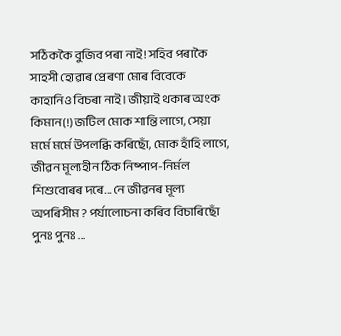সঠিককৈ বুজিব পৰা নাই! সহিব পৰাকৈ সাহসী হোৱাৰ প্ৰেৰণা মোৰ বিবেকে কাহানিও বিচৰা নাই। জীয়াই থকাৰ অংক কিমান(!) জটিল মোক শান্তি লাগে, সেয়া মৰ্মে মৰ্মে উপলব্ধি কৰিছোঁ, মোক হাঁহি লাগে, জীৱন মূল্যহীন ঠিক নিষ্পাপ-নিৰ্মল শিশুবোৰৰ দৰে... নে জীৱনৰ মূল্য অপৰিসীম ? পৰ্যালোচনা কৰিব বিচাৰিছোঁ পুনঃ পুনঃ ...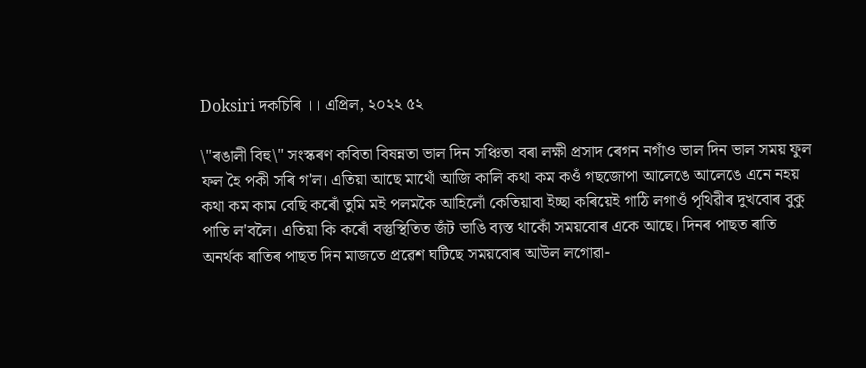Doksiri দকচিৰি ।। এপ্ৰিল, ২০২২ ৫২

\"ৰঙালী বিহু\" সংস্কৰণ কবিতা বিষন্নতা ভাল দিন সঞ্চিতা বৰা লক্ষী প্ৰসাদ ৰেগন নগাঁও ভাল দিন ভাল সময় ফুল ফল হৈ পকী সৰি গ'ল। এতিয়া আছে মাথোঁ আজি কালি কথা কম কওঁ গছজোপা আলেঙে আলেঙে এনে নহয় কথা কম কাম বেছি কৰোঁ তুমি মই পলমকৈ আহিলোঁ কেতিয়াবা ইচ্ছা কৰিয়েই গাঠি লগাওঁ পৃথিৱীৰ দুখবোৰ বুকু পাতি ল'বলৈ। এতিয়া কি কৰোঁ বস্তুস্থিতিত জঁট ভাঙি ব্যস্ত থাকোঁ সময়বোৰ একে আছে। দিনৰ পাছত ৰাতি অনৰ্থক ৰাতিৰ পাছত দিন মাজতে প্ৰৱেশ ঘটিছে সময়বোৰ আউল লগোৱা-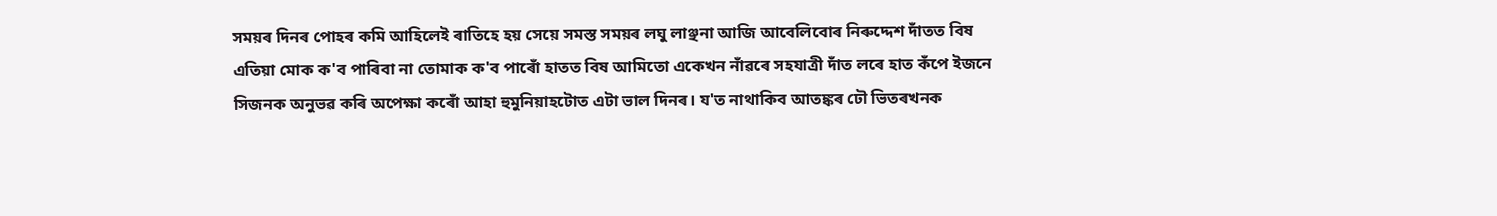সময়ৰ দিনৰ পোহৰ কমি আহিলেই ৰাতিহে হয় সেয়ে সমস্ত সময়ৰ লঘু লাঞ্ছনা আজি আবেলিবোৰ নিৰুদ্দেশ দাঁতত বিষ এতিয়া মোক ক'ব পাৰিবা না তোমাক ক'ব পাৰোঁ হাতত বিষ আমিতো একেখন নাঁৱৰে সহযাত্ৰী দাঁত লৰে হাত কঁপে ইজনে সিজনক অনুভৱ কৰি অপেক্ষা কৰোঁ আহা হুমুনিয়াহটোত এটা ভাল দিনৰ। য'ত নাথাকিব আতঙ্কৰ ঢৌ ভিতৰখনক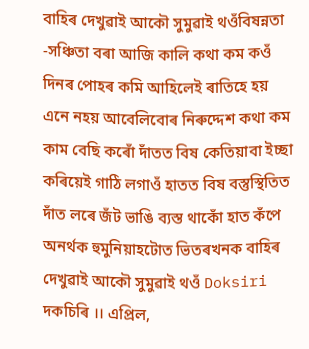বাহিৰ দেখুৱাই আকৌ সুমুৱাই থওঁবিষন্নতা -সঞ্চিতা বৰা আজি কালি কথা কম কওঁ দিনৰ পোহৰ কমি আহিলেই ৰাতিহে হয় এনে নহয় আবেলিবোৰ নিৰুদ্দেশ কথা কম কাম বেছি কৰোঁ দাঁতত বিষ কেতিয়াবা ইচ্ছা কৰিয়েই গাঠি লগাওঁ হাতত বিষ বস্তুস্থিতিত দাঁত লৰে জঁট ভাঙি ব্যস্ত থাকোঁ হাত কঁপে অনৰ্থক হুমুনিয়াহটোত ভিতৰখনক বাহিৰ দেখুৱাই আকৌ সুমুৱাই থওঁ Doksiri দকচিৰি ।। এপ্ৰিল,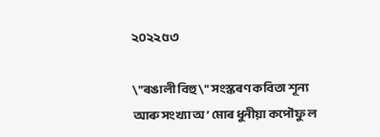২০২২ ৫৩

\"ৰঙালী বিহু\" সংস্কৰণ কবিতা শূন্য আৰু সংখ্যা অ’ মোৰ ধুনীয়া কপৌফু ল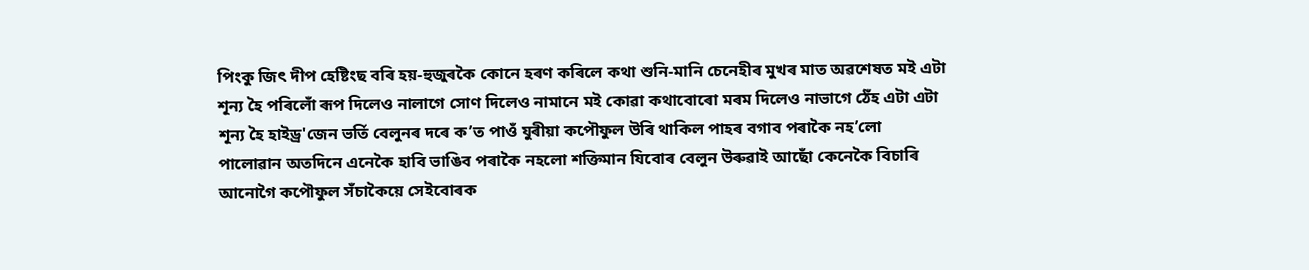পিংকু জিৎ দীপ হেষ্টিংছ বৰি হয়-হুজুৰকৈ কোনে হৰণ কৰিলে কথা শুনি-মানি চেনেহীৰ মুখৰ মাত অৱশেষত মই এটা শূন্য হৈ পৰিলোঁ ৰূপ দিলেও নালাগে সোণ দিলেও নামানে মই কোৱা কথাবোৰো মৰম দিলেও নাভাগে ঠেঁহ এটা এটা শূন্য হৈ হাইড্ৰ'জেন ভৰ্তি বেলুনৰ দৰে ক’ত পাওঁ যুৰীয়া কপৌফুল উৰি থাকিল পাহৰ বগাব পৰাকৈ নহ’লো পালোৱান অতদিনে এনেকৈ হাবি ভাঙিব পৰাকৈ নহলো শক্তিমান যিবোৰ বেলুন উৰুৱাই আছোঁ কেনেকৈ বিচাৰি আনোগৈ কপৌফুল সঁচাকৈয়ে সেইবোৰক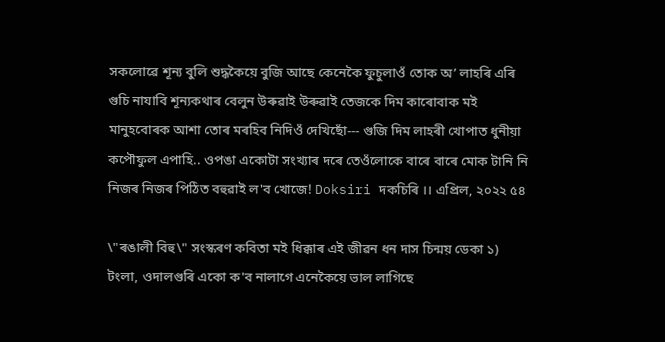সকলোৱে শূন্য বুলি শুদ্ধকৈয়ে বুজি আছে কেনেকৈ ফুচুলাওঁ তোক অ’ লাহৰি এৰি গুচি নাযাবি শূন্যকথাৰ বেলুন উৰুৱাই উৰুৱাই তেজকে দিম কাৰোবাক মই মানুহবোৰক আশা তোৰ মৰহিব নিদিওঁ দেখিছোঁ--- গুজি দিম লাহৰী খোপাত ধুনীয়া কপৌফুল এপাহি.. ওপঙা একোটা সংখ্যাৰ দৰে তেওঁলোকে বাৰে বাৰে মোক টানি নি নিজৰ নিজৰ পিঠিত বহুৱাই ল'ব খোজে! Doksiri দকচিৰি ।। এপ্ৰিল, ২০২২ ৫৪

\"ৰঙালী বিহু\" সংস্কৰণ কবিতা মই ধিক্কাৰ এই জীৱন ধন দাস চিন্ময় ডেকা ১) টংলা, ওদালগুৰি একো ক'ব নালাগে এনেকৈয়ে ভাল লাগিছে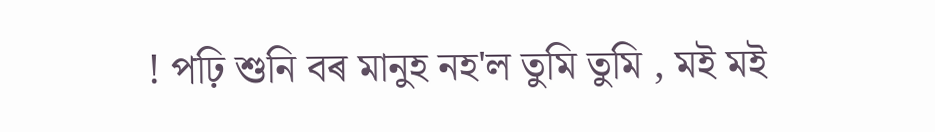! পঢ়ি শুনি বৰ মানুহ নহ'ল তুমি তুমি , মই মই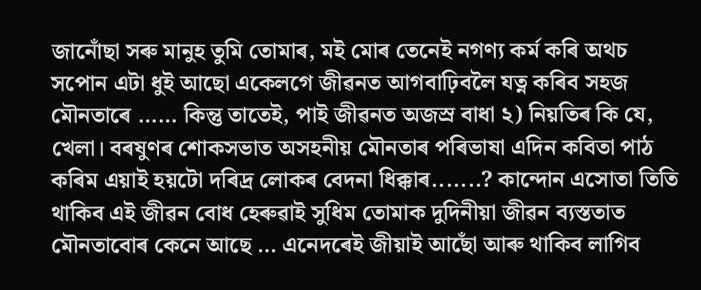জানোঁছা সৰু মানুহ তুমি তোমাৰ, মই মোৰ তেনেই নগণ্য কৰ্ম কৰি অথচ সপোন এটা ধুই আছো একেলগে জীৱনত আগবাঢ়িবলৈ যত্ন কৰিব সহজ মৌনতাৰে …… কিন্তু তাতেই, পাই জীৱনত অজস্র বাধা ২) নিয়তিৰ কি যে, খেলা। বৰষুণৰ শোকসভাত অসহনীয় মৌনতাৰ পৰিভাষা এদিন কবিতা পাঠ কৰিম এয়াই হয়টো দৰিদ্ৰ লোকৰ বেদনা ধিক্কাৰ.......? কান্দোন এসোতা তিতি থাকিব এই জীৱন বোধ হেৰুৱাই সুধিম তোমাক দুদিনীয়া জীৱন ব্যস্ততাত মৌনতাবোৰ কেনে আছে … এনেদৰেই জীয়াই আছোঁ আৰু থাকিব লাগিব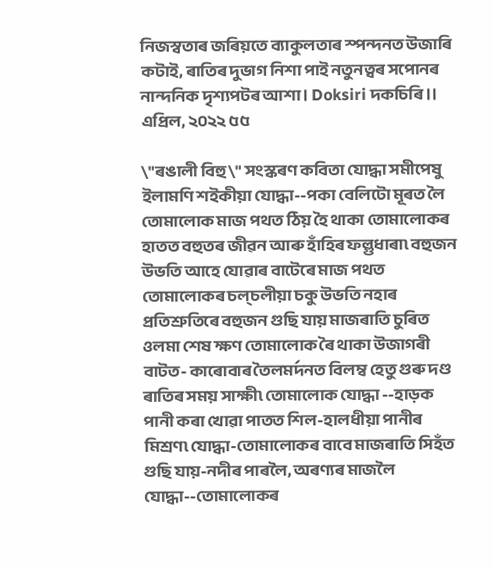নিজস্বতাৰ জৰিয়তে ব্যাকুলতাৰ স্পন্দনত উজাৰি কটাই, ৰাতিৰ দুভাগ নিশা পাই নতুনত্বৰ সপোনৰ নান্দনিক দৃশ্যপটৰ আশা। Doksiri দকচিৰি ।। এপ্ৰিল, ২০২২ ৫৫

\"ৰঙালী বিহু\" সংস্কৰণ কবিতা যোদ্ধা সমীপেষু ইলামণি শইকীয়া যোদ্ধা--পকা বেলিটো মূৰত লৈ তোমালোক মাজ পথত ঠিয় হৈ থাকা তোমালোকৰ হাতত বহুতৰ জীৱন আৰু হাঁহিৰ ফল্গুধাৰা৷ বহুজন উভতি আহে যোৱাৰ বাটেৰে মাজ পথত তোমালোকৰ চল্‌চলীয়া চকু উভতি নহাৰ প্ৰতিশ্ৰুতিৰে বহুজন গুছি যায় মাজৰাতি চুৰিত ওলমা শেষ ক্ষণ তোমালোক ৰৈ থাকা উজাগৰী বাটত- কাৰোবাৰ তৈলমৰ্দনত বিলম্ব হেতু গুৰু দণ্ড ৰাতিৰ সময় সাক্ষী৷ তোমালোক যোদ্ধা --হাড়ক পানী কৰা খোৱা পাতত শিল-হালধীয়া পানীৰ মিশ্ৰণ৷ যোদ্ধা-তোমালোকৰ বাবে মাজৰাতি সিহঁত গুছি যায়-নদীৰ পাৰলৈ, অৰণ্যৰ মাজলৈ যোদ্ধা--তোমালোকৰ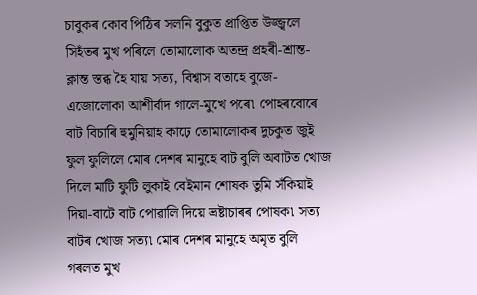চাবুকৰ কোব পিঠিৰ সলনি বুকুত প্ৰাপ্তিত উজ্জ্বলে সিহঁতৰ মুখ পৰিলে তোমালোক অতন্দ্ৰ প্ৰহৰী-শ্ৰান্ত-ক্লান্ত স্তব্ধ হৈ যায় সত্য, বিশ্বাস বতাহে বুজে-এজোলোকা আশীৰ্বাদ গালে-মুখে পৰে৷ পোহৰবোৰে বাট বিচাৰি হুমুনিয়াহ কাঢ়ে তোমালোকৰ দুচকুত জুই ফুল ফুলিলে মোৰ দেশৰ মানুহে বাট বুলি অবাটত খোজ দিলে মাটি ফুটি লুকাই বেইমান শোষক তুমি সঁকিয়াই দিয়া-বাটে বাট পোৱালি দিয়ে ভ্ৰষ্টাচাৰৰ পোষক৷ সত্য বাটৰ খোজ সত্য৷ মোৰ দেশৰ মানুহে অমৃত বুলি গৰলত মুখ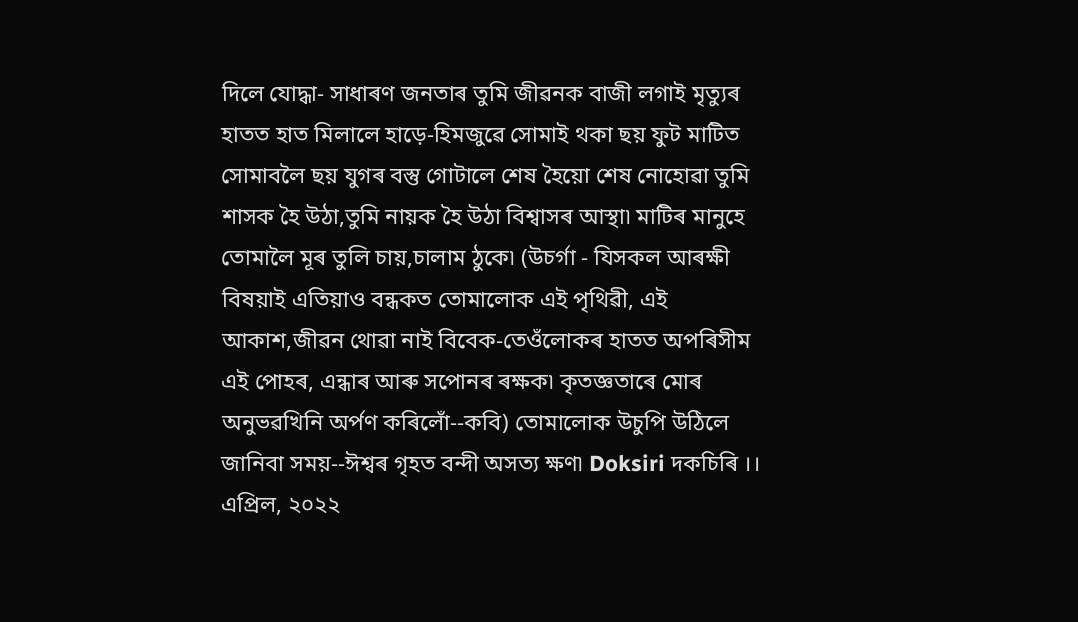দিলে যোদ্ধা- সাধাৰণ জনতাৰ তুমি জীৱনক বাজী লগাই মৃত্যুৰ হাতত হাত মিলালে হাড়ে-হিমজুৱে সোমাই থকা ছয় ফুট মাটিত সোমাবলৈ ছয় যুগৰ বস্তু গোটালে শেষ হৈয়ো শেষ নোহোৱা তুমি শাসক হৈ উঠা,তুমি নায়ক হৈ উঠা বিশ্বাসৰ আস্থা৷ মাটিৰ মানুহে তোমালৈ মূৰ তুলি চায়,চালাম ঠুকে৷ (উচৰ্গা - যিসকল আৰক্ষী বিষয়াই এতিয়াও বন্ধকত তোমালোক এই পৃথিৱী, এই আকাশ,জীৱন থোৱা নাই বিবেক-তেওঁলোকৰ হাতত অপৰিসীম এই পোহৰ, এন্ধাৰ আৰু সপোনৰ ৰক্ষক৷ কৃতজ্ঞতাৰে মোৰ অনুভৱখিনি অৰ্পণ কৰিলোঁ--কবি) তোমালোক উচুপি উঠিলে জানিবা সময়--ঈশ্বৰ গৃহত বন্দী অসত্য ক্ষণ৷ Doksiri দকচিৰি ।। এপ্ৰিল, ২০২২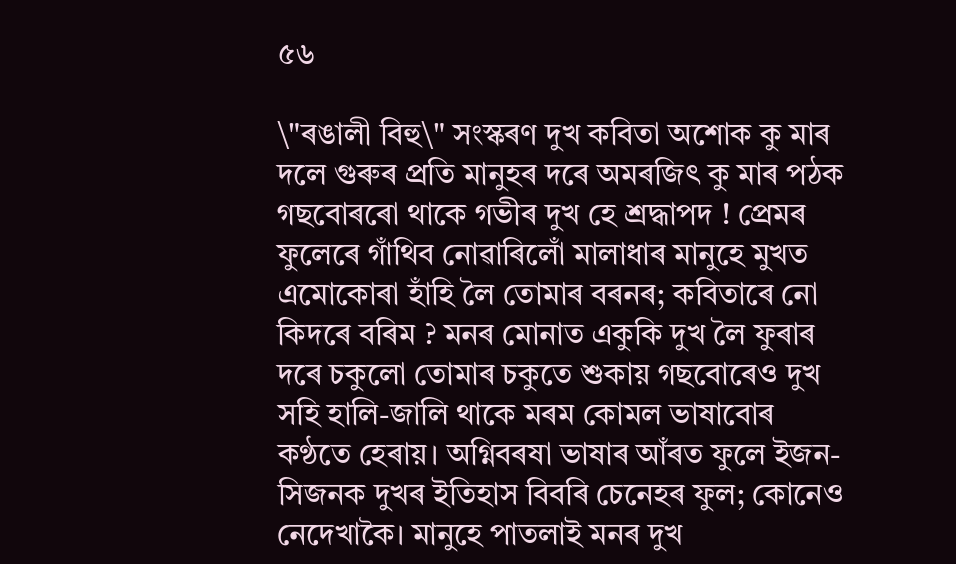৫৬

\"ৰঙালী বিহু\" সংস্কৰণ দুখ কবিতা অশোক কু মাৰ দলে গুৰুৰ প্রতি মানুহৰ দৰে অমৰজিৎ কু মাৰ পঠক গছবোৰৰো থাকে গভীৰ দুখ হে শ্রদ্ধাপদ ! প্রেমৰ ফুলেৰে গাঁথিব নোৱাৰিলোঁ মালাধাৰ মানুহে মুখত এমোকোৰা হাঁহি লৈ তোমাৰ বৰনৰ; কবিতাৰে নো কিদৰে বৰিম ? মনৰ মোনাত একুকি দুখ লৈ ফুৰাৰ দৰে চকুলো তোমাৰ চকুতে শুকায় গছবোৰেও দুখ সহি হালি-জালি থাকে মৰম কোমল ভাষাবোৰ কণ্ঠতে হেৰায়। অগ্নিবৰষা ভাষাৰ আঁৰত ফুলে ইজন-সিজনক দুখৰ ইতিহাস বিবৰি চেনেহৰ ফুল; কোনেও নেদেখাকৈ। মানুহে পাতলাই মনৰ দুখ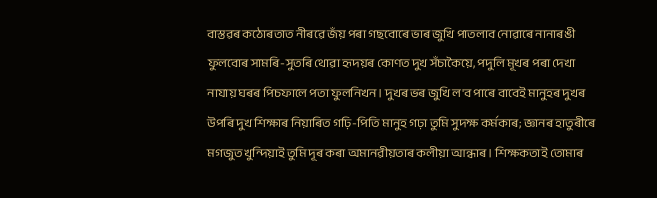বাস্তৱৰ কঠোৰতাত নীৰৱে জঁয় পৰা গছবোৰে ভাৰ জুখি পাতলাব নোৱাৰে নানাৰঙী ফুলবোৰ সামৰি-সুতৰি থোৱা হৃদয়ৰ কোণত দুখ সঁচাকৈয়ে, পদুলি মূখৰ পৰা দেখা নাযায় ঘৰৰ পিচফালে পতা ফুলনিখন। দুখৰ ভৰ জুখি ল'ব পাৰে বাবেই মানুহৰ দুখৰ উপৰি দুখ শিক্ষাৰ নিয়াৰিত গঢ়ি-পিতি মানুহ গঢ়া তুমি সুদক্ষ কর্মকাৰ; জ্ঞানৰ হাতুৰীৰে মগজুত খুন্দিয়াই তুমি দূৰ কৰা অমানৱীয়তাৰ কলীয়া আন্ধাৰ। শিক্ষকতাই তোমাৰ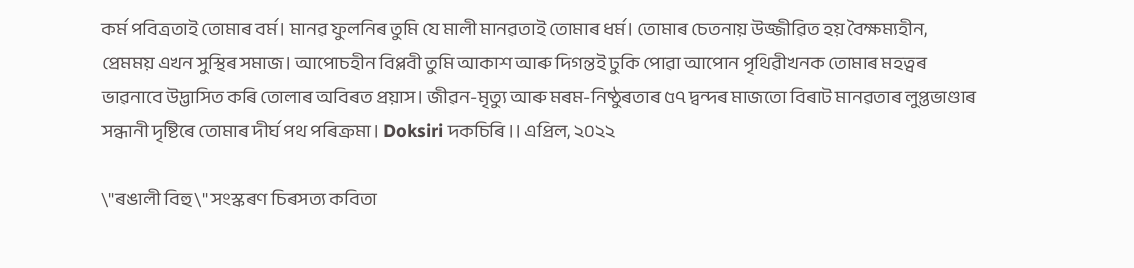কৰ্ম পবিত্রতাই তোমাৰ বর্ম। মানৱ ফুলনিৰ তুমি যে মালী মানৱতাই তোমাৰ ধর্ম। তোমাৰ চেতনায় উজ্জীৱিত হয় বৈক্ষম্যহীন, প্রেমময় এখন সুস্থিৰ সমাজ। আপোচহীন বিপ্লবী তুমি আকাশ আৰু দিগন্তই ঢুকি পোৱা আপোন পৃথিৱীখনক তোমাৰ মহত্বৰ ভাৱনাবে উদ্ভাসিত কৰি তোলাৰ অবিৰত প্রয়াস। জীৱন-মৃত্যু আৰু মৰম-নিষ্ঠুৰতাৰ ৫৭ দ্বন্দৰ মাজতো বিৰাট মানৱতাৰ লুপ্তভাণ্ডাৰ সন্ধানী দৃষ্টিৰে তোমাৰ দীর্ঘ পথ পৰিক্রমা। Doksiri দকচিৰি ।। এপ্ৰিল, ২০২২

\"ৰঙালী বিহু\" সংস্কৰণ চিৰসত্য কবিতা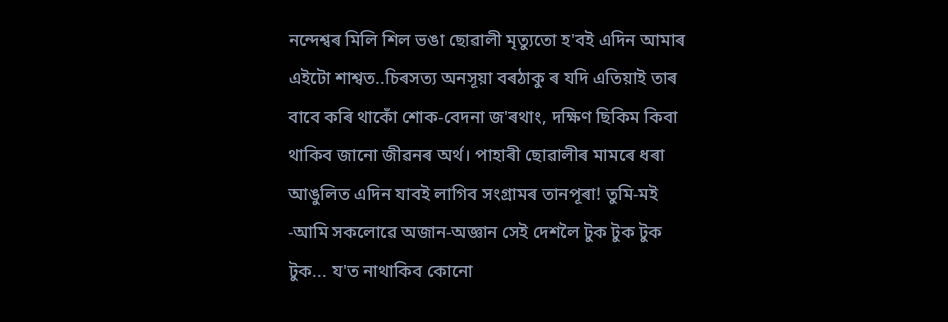নন্দেশ্বৰ মিলি শিল ভঙা ছোৱালী মৃত্যুতো হ'বই এদিন আমাৰ এইটো শাশ্বত..চিৰসত্য অনসূয়া বৰঠাকু ৰ যদি এতিয়াই তাৰ বাবে কৰি থাকোঁ শোক-বেদনা জ'ৰথাং, দক্ষিণ ছিকিম কিবা থাকিব জানো জীৱনৰ অৰ্থ। পাহাৰী ছোৱালীৰ মামৰে ধৰা আঙুলিত এদিন যাবই লাগিব সংগ্ৰামৰ তানপূৰা! তুমি-মই -আমি সকলোৱে অজান-অজ্ঞান সেই দেশলৈ টুক টুক টুক টুক... য'ত নাথাকিব কোনো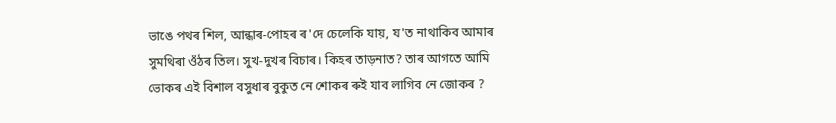ভাঙে পথৰ শিল, আন্ধাৰ-পোহৰ ৰ'দে চেলেকি যায়, য'ত নাথাকিব আমাৰ সুমথিৰা ওঁঠৰ তিল। সুখ-দুখৰ বিচাৰ। কিহৰ তাড়নাত? তাৰ আগতে আমি ভোকৰ এই বিশাল বসুধাৰ বুকুত নে শোকৰ ৰুই যাব লাগিব নে জোকৰ ?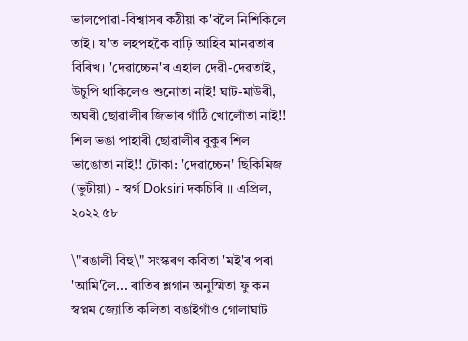ভালপোৱা-বিশ্বাসৰ কঠীয়া ক'বলৈ নিশিকিলে তাই। য'ত লহপহকৈ বাঢ়ি আহিব মানৱতাৰ বিৰিখ। 'দেৱাচ্চেন'ৰ এহাল দেৱী-দেৱতাই, উচুপি থাকিলেও শুনোতা নাই! ঘাট-মাউৰী, অঘৰী ছোৱালীৰ জিভাৰ গাঁঠি খোলোঁতা নাই!! শিল ভঙা পাহাৰী ছোৱালীৰ বুকুৰ শিল ভাঙোতা নাই!! টোকা: 'দেৱাচ্চেন' ছিকিমিজ (ভুটীয়া) - স্বৰ্গ Doksiri দকচিৰি ।। এপ্ৰিল, ২০২২ ৫৮

\"ৰঙালী বিহু\" সংস্কৰণ কবিতা 'মই'ৰ পৰা 'আমি'লৈ... ৰাতিৰ শ্লগান অনুস্মিতা ফু কন স্বপ্নম জ্যোতি কলিতা বঙাইগাঁও গোলাঘাট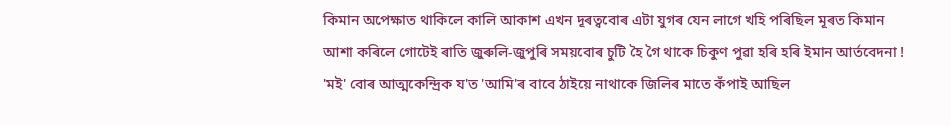কিমান অপেক্ষাত থাকিলে কালি আকাশ এখন দূৰত্ববোৰ এটা যুগৰ যেন লাগে খহি পৰিছিল মূৰত কিমান আশা কৰিলে গোটেই ৰাতি জুৰুলি-জুপুৰি সময়বোৰ চুটি হৈ গৈ থাকে চিকুণ পুৱা হৰি হৰি ইমান আৰ্তবেদনা ! 'মই' বোৰ আত্মকেন্দ্ৰিক য'ত 'আমি'ৰ বাবে ঠাইয়ে নাথাকে জিলিৰ মাতে কঁপাই আছিল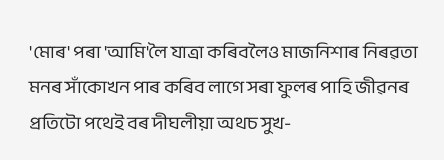'মোৰ' পৰা 'আমি'লৈ যাত্ৰা কৰিবলৈও মাজনিশাৰ নিৰৱতা মনৰ সাঁকোখন পাৰ কৰিব লাগে সৰা ফুলৰ পাহি জীৱনৰ প্ৰতিটো পথেই বৰ দীঘলীয়া অথচ সুখ-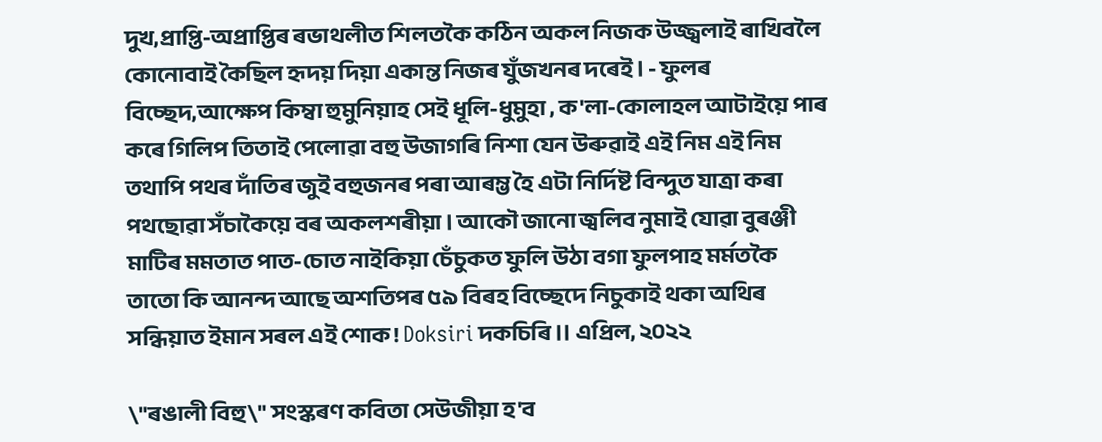দুখ,প্ৰাপ্তি-অপ্ৰাপ্তিৰ ৰভাথলীত শিলতকৈ কঠিন অকল নিজক উজ্জ্বলাই ৰাখিবলৈ কোনোবাই কৈছিল হৃদয় দিয়া এক‍ান্ত নিজৰ যুঁজখনৰ দৰেই । - ফুলৰ বিচ্ছেদ,আক্ষেপ কিম্বা হুমুনিয়াহ সেই ধূলি-ধুমুহা , ক'লা-কোলাহল আটাইয়ে পাৰ কৰে গিলিপ তিতাই পেলোৱা বহু উজাগৰি নিশা যেন উৰুৱাই এই নিম এই নিম তথাপি পথৰ দাঁতিৰ জুই বহুজনৰ পৰা আৰম্ভ হৈ এটা নিৰ্দিষ্ট বিন্দুত যাত্ৰা কৰা পথছোৱা সঁচাকৈয়ে বৰ অকলশৰীয়া । আকৌ জানো জ্বলিব নুমাই যোৱা বুৰঞ্জী মাটিৰ মমতাত পাত-চোত নাইকিয়া চেঁচুকত ফুলি উঠা বগা ফুলপাহ মৰ্মতকৈ তাতো কি আনন্দ আছে অশতিপৰ ৫৯ বিৰহ বিচ্ছেদে নিচুকাই থকা অথিৰ সন্ধিয়াত ইমান সৰল এই শোক ! Doksiri দকচিৰি ।। এপ্ৰিল, ২০২২

\"ৰঙালী বিহু\" সংস্কৰণ কবিতা সেউজীয়া হ'ব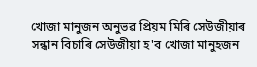খোজা মানুজন অনুভৱ প্ৰিয়ম মিৰি সেউজীয়াৰ সন্ধান বিচাৰি সেউজীয়া হ'ব খোজা মানুহজন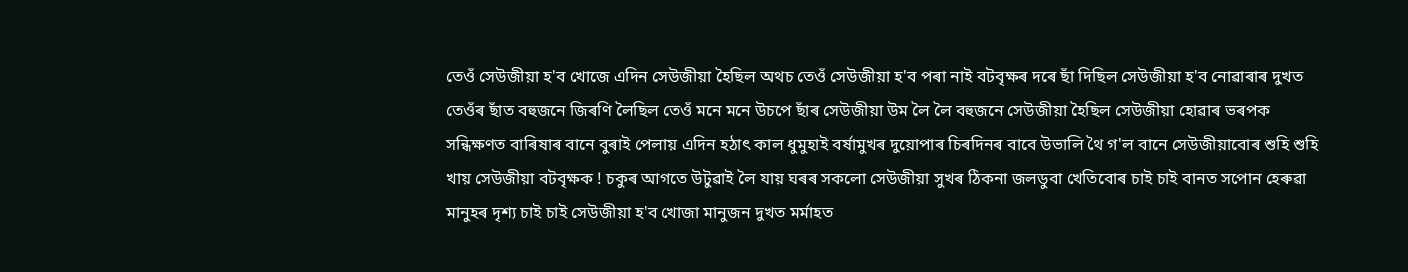তেওঁ সেউজীয়া হ'ব খোজে এদিন সেউজীয়া হৈছিল অথচ তেওঁ সেউজীয়া হ'ব পৰা নাই বটবৃক্ষৰ দৰে ছাঁ দিছিল সেউজীয়া হ'ব নোৱাৰাৰ দুখত তেওঁৰ ছাঁত বহুজনে জিৰণি লৈছিল তেওঁ মনে মনে উচপে ছাঁৰ সেউজীয়া উম লৈ লৈ বহুজনে সেউজীয়া হৈছিল সেউজীয়া হোৱাৰ ভৰপক সন্ধিক্ষণত বাৰিষাৰ বানে বুৰাই পেলায় এদিন হঠাৎ কাল ধুমুহাই বর্ষামুখৰ দুয়োপাৰ চিৰদিনৰ বাবে উভালি থৈ গ'ল বানে সেউজীয়াবোৰ শুহি শুহি খায় সেউজীয়া বটবৃক্ষক ! চকুৰ আগতে উটুৱাই লৈ যায় ঘৰৰ সকলো সেউজীয়া সুখৰ ঠিকনা জলডুবা খেতিবোৰ চাই চাই বানত সপোন হেৰুৱা মানুহৰ দৃশ্য চাই চাই সেউজীয়া হ'ব খোজা মানুজন দুখত মৰ্মাহত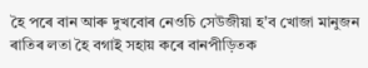হৈ পৰে বান আৰু দুখবোৰ নেওচি সেউজীয়া হ'ব খোজা মানুজন ৰাতিৰ লতা হৈ বগাই সহায় কৰে বানপীড়িতক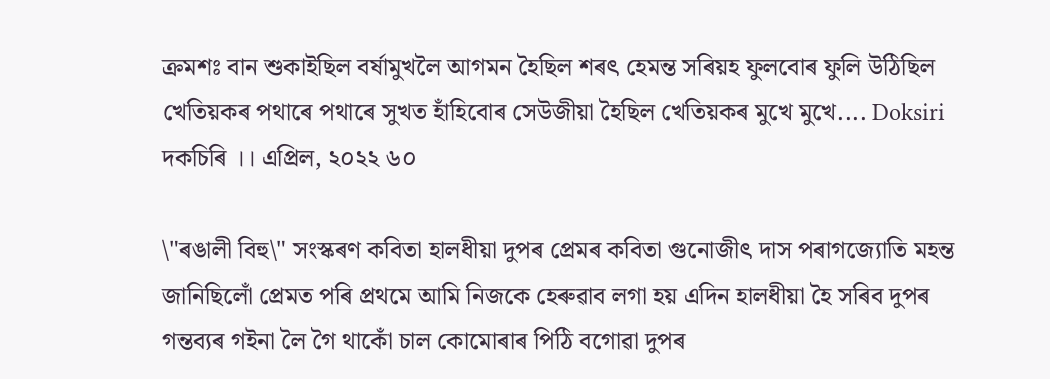ক্ৰমশঃ বান শুকাইছিল বর্ষামুখলৈ আগমন হৈছিল শৰৎ হেমন্ত সৰিয়হ ফুলবোৰ ফুলি উঠিছিল খেতিয়কৰ পথাৰে পথাৰে সুখত হাঁহিবোৰ সেউজীয়া হৈছিল খেতিয়কৰ মুখে মুখে.... Doksiri দকচিৰি ।। এপ্ৰিল, ২০২২ ৬০

\"ৰঙালী বিহু\" সংস্কৰণ কবিতা হালধীয়া দুপৰ প্ৰেমৰ কবিতা গুনোজীৎ দাস পৰাগজ্যোতি মহন্ত জানিছিলোঁ প্ৰেমত পৰি প্ৰথমে আমি নিজকে হেৰুৱাব লগা হয় এদিন হালধীয়া হৈ সৰিব দুপৰ গন্তব্যৰ গইনা লৈ গৈ থাকোঁ চাল কোমোৰাৰ পিঠি বগোৱা দুপৰ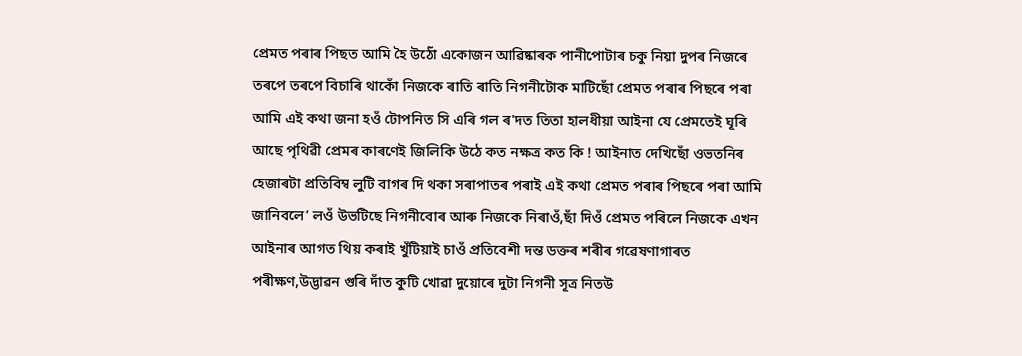প্ৰেমত পৰাৰ পিছত আমি হৈ উঠোঁ একোজন আৱিষ্কাৰক পানীপোটাৰ চকু নিয়া দুপৰ নিজৰে তৰপে তৰপে বিচাৰি থাকোঁ নিজকে ৰাতি ৰাতি নিগনীটোক মাটিছোঁ প্ৰেমত পৰাৰ পিছৰে পৰা আমি এই কথা জনা হওঁ টোপনিত সি এৰি গল ৰ'দত তিতা হালধীয়া আইনা যে প্ৰেমতেই ঘূৰি আছে পৃথিৱী প্ৰেমৰ কাৰণেই জিলিকি উঠে কত নক্ষত্ৰ কত কি ! আইনাত দেখিছোঁ ওভতনিৰ হেজাৰটা প্ৰতিবিম্ব লুটি বাগৰ দি থকা সৰাপাতৰ পৰাই এই কথা প্ৰেমত পৰাৰ পিছৰে পৰা আমি জানিবলে’ লওঁ উভটিছে নিগনীবোৰ আৰু নিজকে নিৰাওঁ,ছাঁ দিওঁ প্ৰেমত পৰিলে নিজকে এখন আইনাৰ আগত থিয় কৰাই খুঁটিয়াই চাওঁ প্ৰতিবেশী দন্ত ডক্তৰ শৰীৰ গৱেষণাগাৰত পৰীক্ষণ,উদ্ভাৱন গুৰি দাঁত কুটি খোৱা দুয়োৰে দুটা নিগনী সূত্ৰ নিতউ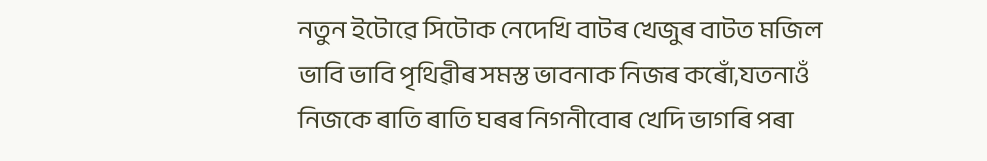নতুন ইটোৱে সিটোক নেদেখি বাটৰ খেজুৰ বাটত মজিল ভাবি ভাবি পৃথিৱীৰ সমস্ত ভাবনাক নিজৰ কৰোঁ,যতনাওঁ নিজকে ৰাতি ৰাতি ঘৰৰ নিগনীবোৰ খেদি ভাগৰি পৰা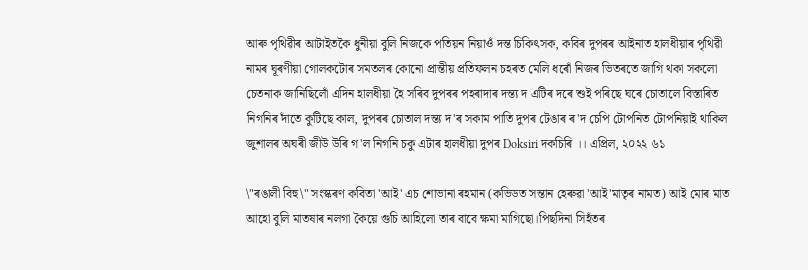আৰু পৃথিৱীৰ আটাইতকৈ ধুনীয়া বুলি নিজকে পতিয়ন নিয়াওঁ দন্ত চিকিৎসক, কবিৰ দুপৰৰ আইনাত হালধীয়াৰ পৃথিৱী নামৰ ঘূৰণীয়া গোলকটোৰ সমতলৰ কোনো প্ৰান্তীয় প্ৰতিফলন চহৰত মেলি ধৰোঁ নিজৰ ভিতৰতে জাগি থকা সকলো চেতনাক জানিছিলোঁ এদিন হালধীয়া হৈ সৰিব দুপৰৰ পহৰাদাৰ দন্ত্য দ এটিৰ দৰে শুই পৰিছে ঘৰে চোতালে বিস্তাৰিত নিগনিৰ দাঁতে কুটিছে কাল, দুপৰৰ চোতাল দন্ত্য দ'ৰ সকাম পাতি দুপৰ টেঙাৰ ৰ'দ চেপি টোপনিত টোপনিয়াই থাকিল জুশালৰ অঘৰী জীউ উৰি গ'ল নিগনি চকু এটাৰ হালধীয়া দুপৰ Doksiri দকচিৰি ।। এপ্ৰিল, ২০২২ ৬১

\"ৰঙালী বিহু\" সংস্কৰণ কবিতা 'আই' এচ শোভানা ৰহমান (কভিডত সন্তান হেৰুৱা 'আই'মাতৃৰ নামত) আই মোৰ মাত আহো বুলি মাতষাৰ নলগা কৈয়ে গুচি আহিলো তাৰ বাবে ক্ষমা মাগিছো।পিছদিনা সিহঁতৰ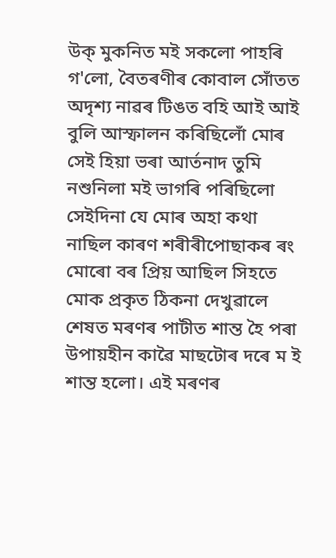উক্ মুকনিত মই সকলো পাহৰি গ'লো, বৈতৰণীৰ কোবাল সোঁতত অদৃশ্য নাৱৰ টিঙত বহি আই আই বুলি আস্ফালন কৰিছিলোঁ মোৰ সেই হিয়া ভৰা আৰ্তনাদ তুমি নশুনিলা মই ভাগৰি পৰিছিলো সেইদিনা যে মোৰ অহা কথা নাছিল কাৰণ শৰীৰীপোছাকৰ ৰং মোৰো বৰ প্ৰিয় আছিল সিহতে মোক প্ৰকৃত ঠিকনা দেখুৱালে শেষত মৰণৰ পাটীত শান্ত হৈ পৰা উপায়হীন কাৱৈ মাছটোৰ দৰে ম ই শান্ত হলো। এই মৰণৰ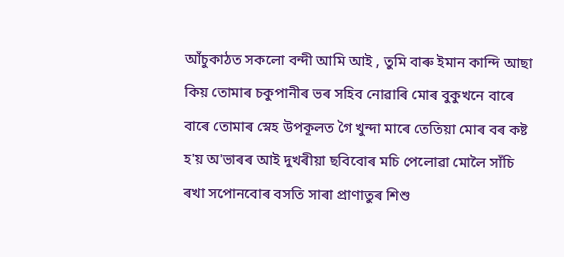আঁচুকাঠত সকলো বন্দী আমি আই , তুমি বাৰু ইমান কান্দি আছা কিয় তোমাৰ চকুপানীৰ ভৰ সহিব নোৱাৰি মোৰ বুকুখনে বাৰে বাৰে তোমাৰ স্নেহ উপকূলত গৈ খুন্দা মাৰে তেতিয়া মোৰ বৰ কষ্ট হ'য় অ'ভাৰৰ আই দুখৰীয়া ছবিবোৰ মচি পেলোৱা মোলৈ সা‌ঁচি ৰখা সপোনবোৰ বসতি সাৰা প্ৰাণাতুৰ শিশু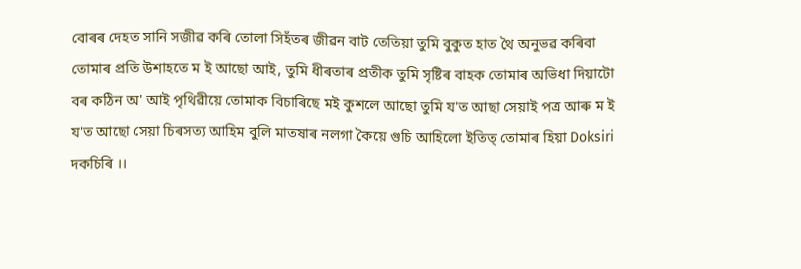বোৰৰ দেহত সানি সজীৱ কৰি তোলা সিহঁতৰ জীৱন বাট তেতিয়া তুমি বুকুত হাত থৈ অনুভৱ কৰিবা তোমাৰ প্ৰতি উশাহতে ম ই আছো আই, তুমি ধীৰতাৰ প্ৰতীক তুমি সৃষ্টিৰ বাহক তোমাৰ অভিধা দিয়াটো বৰ কঠিন অ' আই পৃথিৱীয়ে তোমাক বিচাৰিছে মই কুশলে আছো তুমি য'ত আছা সেয়াই পত্ৰ আৰু ম ই য'ত আছো সেয়া চিৰসত্য আহিম বুলি মাতষাৰ নলগা কৈয়ে গুচি আহিলো ইতিত্ তোমাৰ হিয়া Doksiri দকচিৰি ।।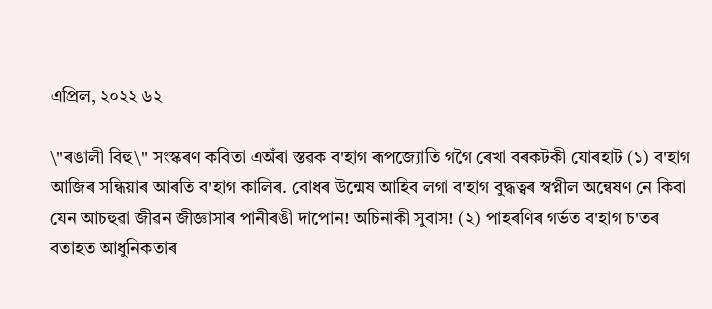এপ্ৰিল, ২০২২ ৬২

\"ৰঙালী বিহু\" সংস্কৰণ কবিতা এঅঁৰা স্তৱক ব'হাগ ৰূপজ্যোতি গগৈ ৰেখা বৰকটকী যোৰহাট (১) ব'হাগ আজিৰ সন্ধিয়াৰ আৰতি ব'হাগ কালিৰ. বোধৰ উন্মেষ আহিব লগা ব'হাগ বুদ্ধত্বৰ স্বপ্নীল অন্বেষণ নে কিবা যেন আচহুৱা জীৱন জীজ্ঞাসাৰ পানীৰঙী দাপোন! অচিনাকী সুবাস! (২) পাহৰণিৰ গৰ্ভত ব'হাগ চ'তৰ বতাহত আধুনিকতাৰ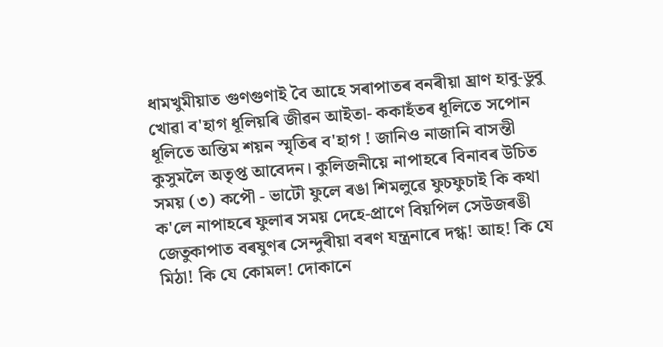ধামখুমীয়াত গুণগুণাই বৈ আহে সৰাপাতৰ বনৰীয়া ঘ্ৰাণ হাবু-ডুবু খোৱা ব'হাগ ধূলিয়ৰি জীৱন আইতা- ককাহঁতৰ ধূলিতে সপোন ধূলিতে অন্তিম শয়ন স্মৃতিৰ ব'হাগ ! জানিও নাজানি বাসন্তী কুসুমলৈ অতৃপ্ত আবেদন। কুলিজনীয়ে নাপাহৰে বিনাবৰ উচিত সময় (৩) কপৌ - ভাটৌ ফুলে ৰঙা শিমলুৱে ফুচফুচাই কি কথা ক'লে নাপাহৰে ফুলাৰ সময় দেহে-প্ৰাণে বিয়পিল সেউজৰঙী জেতুকাপাত বৰষুণৰ সেন্দুৰীয়া বৰণ যন্ত্ৰনাৰে দগ্ধ! আহ! কি যে মিঠা! কি যে কোমল! দোকানে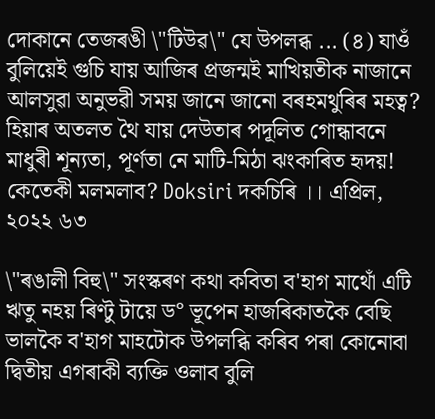দোকানে তেজৰঙী \"টিউৱ\" যে উপলব্ধ ... (৪) যাওঁ বুলিয়েই গুচি যায় আজিৰ প্ৰজন্মই মাখিয়তীক নাজানে আলসুৱা অনুভৱী সময় জানে জানো বৰহমথুৰিৰ মহত্ব? হিয়াৰ অতলত থৈ যায় দেউতাৰ পদূলিত গোন্ধাবনে মাধুৰী শূন্যতা, পূৰ্ণতা নে মাটি-মিঠা ঝংকাৰিত হৃদয়! কেতেকী মলমলাব? Doksiri দকচিৰি ।। এপ্ৰিল, ২০২২ ৬৩

\"ৰঙালী বিহু\" সংস্কৰণ কথা কবিতা ব'হাগ মাথোঁ এটি ঋতু নহয় ৰিণ্টু টায়ে ড° ভূপেন হাজৰিকাতকৈ বেছি ভালকৈ ব'হাগ মাহটোক উপলব্ধি কৰিব পৰা কোনোবা দ্বিতীয় এগৰাকী ব্যক্তি ওলাব বুলি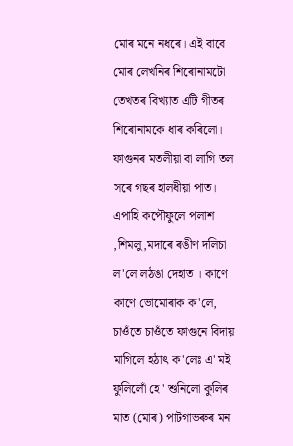মোৰ মনে নধৰে। এই বাবে মোৰ লেখনিৰ শিৰোনামটো তেখতৰ বিখ্যাত এটি গীতৰ শিৰোনামকে ধাৰ কৰিলো। ফাগুনৰ মতলীয়া বা লাগি তল সৰে গছৰ হালধীয়া পাত। এপাহি কপৌফুলে পলাশ ,শিমলু,মদাৰে ৰঙীণ দলিচা ল'লে লঠঙা দেহাত । কাণে কাণে ভোমোৰাক ক'লে, চাওঁতে চাওঁতে ফাগুনে বিদায় মাগিলে হঠাৎ ক'লেঃ এ' মই ফুলিলোঁ হে ' শুনিলো কুলিৰ মাত (মোৰ) পাটগাভৰুৰ মন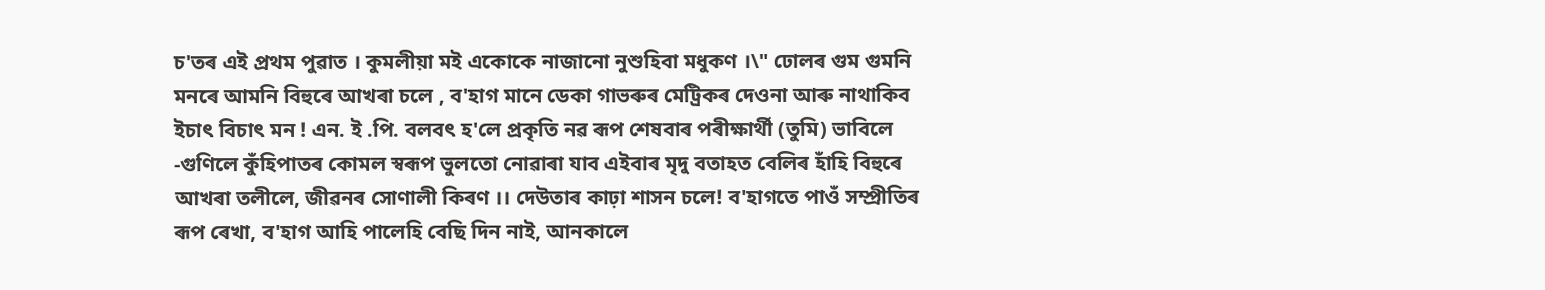চ'তৰ এই প্ৰথম পুৱাত । কুমলীয়া মই একোকে নাজানো নুশুহিবা মধুকণ ।\" ঢোলৰ গুম গুমনি মনৰে আমনি বিহুৰে আখৰা চলে , ব'হাগ মানে ডেকা গাভৰুৰ মেট্ৰিকৰ দেওনা আৰু নাথাকিব ইচাৎ বিচাৎ মন ! এন. ই .পি. বলবৎ হ'লে প্ৰকৃতি নৱ ৰূপ শেষবাৰ পৰীক্ষাৰ্থী (তুমি) ভাবিলে -গুণিলে কুঁহিপাতৰ কোমল স্বৰূপ ভুলতো নোৱাৰা যাব এইবাৰ মৃদু বতাহত বেলিৰ হাঁহি বিহুৰে আখৰা তলীলে, জীৱনৰ সোণালী কিৰণ ।। দেউতাৰ কাঢ়া শাসন চলে! ব'হাগতে পাওঁ সম্প্ৰীতিৰ ৰূপ ৰেখা, ব'হাগ আহি পালেহি বেছি দিন নাই, আনকালে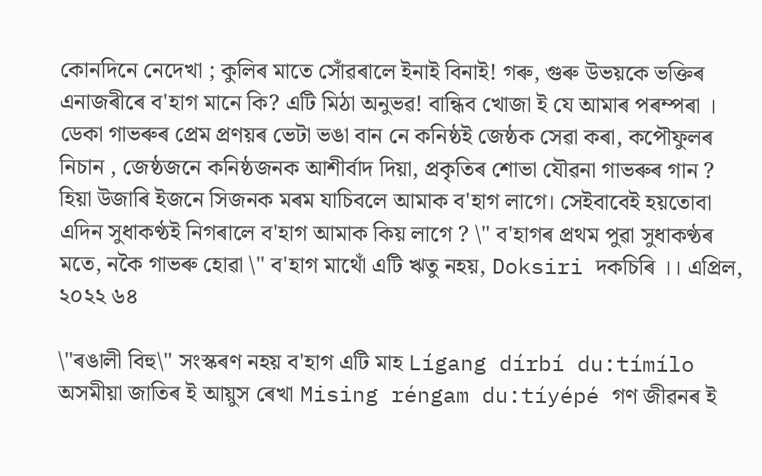কোনদিনে নেদেখা ; কুলিৰ মাতে সোঁৱৰালে ইনাই বিনাই! গৰু, গুৰু উভয়কে ভক্তিৰ এনাজৰীৰে ব'হাগ মানে কি? এটি মিঠা অনুভৱ! বান্ধিব খোজা ই যে আমাৰ পৰম্পৰা । ডেকা গাভৰুৰ প্ৰেম প্ৰণয়ৰ ভেটা ভঙা বান নে কনিষ্ঠই জেষ্ঠক সেৱা কৰা, কপৌফুলৰ নিচান , জেষ্ঠজনে কনিষ্ঠজনক আশীৰ্বাদ দিয়া, প্ৰকৃতিৰ শোভা যৌৱনা গাভৰুৰ গান ? হিয়া উজাৰি ইজনে সিজনক মৰম যাচিবলে আমাক ব'হাগ লাগে। সেইবাবেই হয়তোবা এদিন সুধাকণ্ঠই নিগৰালে ব'হাগ আমাক কিয় লাগে ? \" ব'হাগৰ প্ৰথম পুৱা সুধাকণ্ঠৰ মতে, নকৈ গাভৰু হোৱা \" ব'হাগ মাথোঁ এটি ঋতু নহয়, Doksiri দকচিৰি ।। এপ্ৰিল, ২০২২ ৬৪

\"ৰঙালী বিহু\" সংস্কৰণ নহয় ব'হাগ এটি মাহ Lígang dírbí du:tímílo অসমীয়া জাতিৰ ই আয়ুস ৰেখা Mising réngam du:tíyépé গণ জীৱনৰ ই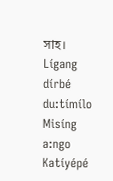সাহ। Lígang dírbé du:tímílo Misíng a:ngo Katíyépé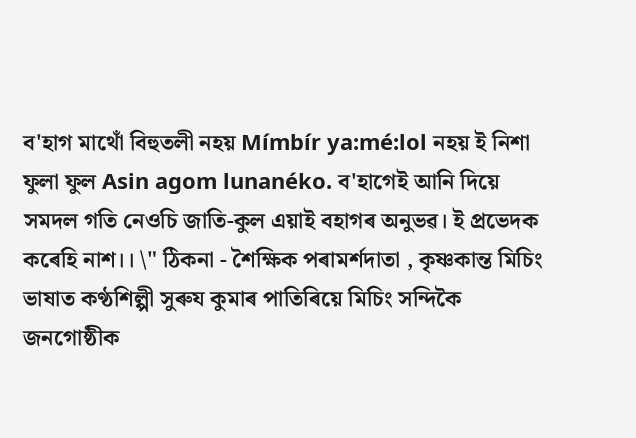ব'হাগ মাথোঁ বিহুতলী নহয় Mímbír ya:mé:lol নহয় ই নিশা ফুলা ফুল Asin agom lunanéko. ব'হাগেই আনি দিয়ে সমদল গতি নেওচি জাতি-কুল এয়াই বহাগৰ অনুভৱ। ই প্ৰভেদক কৰেহি নাশ।। \" ঠিকনা - শৈক্ষিক পৰামৰ্শদাতা , কৃষ্ণকান্ত মিচিং ভাষাত কণ্ঠশিল্পী সুৰুয কুমাৰ পাতিৰিয়ে মিচিং সন্দিকৈ জনগোষ্ঠীক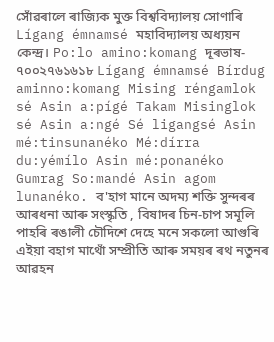সোঁৱৰালে ৰাজ্যিক মুক্ত বিশ্ববিদ্যালয় সোণাৰি Lígang émnamsé মহাবিদ্যালয় অধ্যয়ন কেন্দ্ৰ। Po:lo amino:komang দূৰভাষ- ৭০০২৭৬১৬১৮ Lígang émnamsé Bírdug aminno:komang Mising réngamlok sé Asin a:pígé Takam Misinglok sé Asin a:ngé Sé ligangsé Asin mé:tinsunanéko Mé:dírra du:yémílo Asin mé:ponanéko Gumrag So:mandé Asin agom lunanéko. ব'হাগ মানে অদম্য শক্তি সুন্দৰৰ আৰধনা আৰু সংস্কৃতি , বিষাদৰ চিন-চাপ সমূলি পাহৰি ৰঙালী চৌদিশে দেহে মনে সকলো আগুৰি এইয়া বহাগ মাথোঁ সম্প্ৰীতি আৰু সময়ৰ ৰথ নতুনৰ আৱহন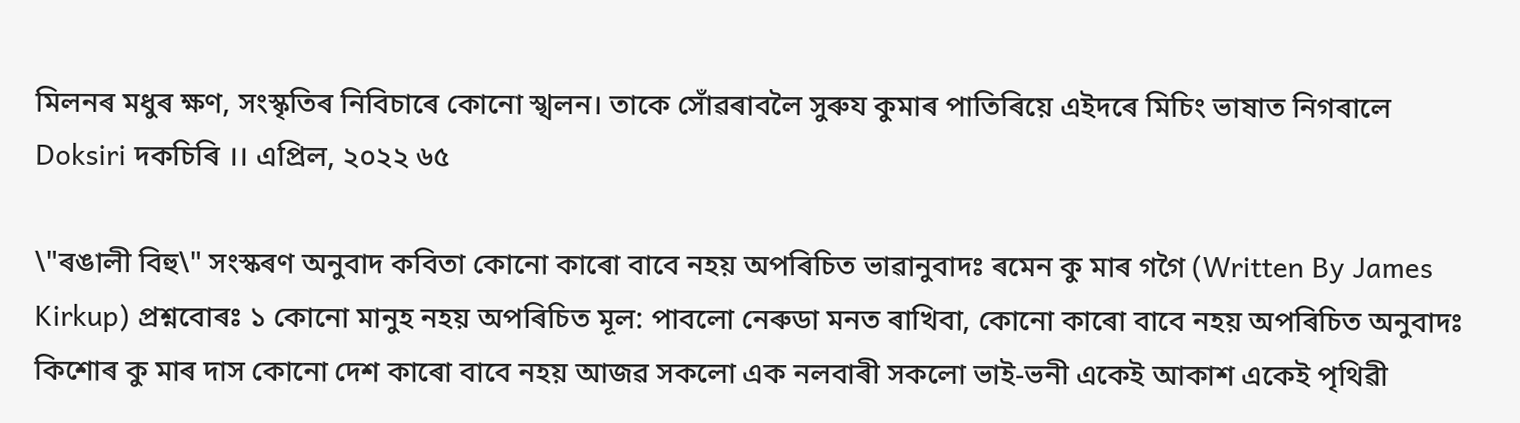মিলনৰ মধুৰ ক্ষণ, সংস্কৃতিৰ নিবিচাৰে কোনো স্খলন। তাকে সোঁৱৰাবলৈ সুৰুয কুমাৰ পাতিৰিয়ে এইদৰে মিচিং ভাষাত নিগৰালে Doksiri দকচিৰি ।। এপ্ৰিল, ২০২২ ৬৫

\"ৰঙালী বিহু\" সংস্কৰণ অনুবাদ কবিতা কোনো কাৰো বাবে নহয় অপৰিচিত ভাৱানুবাদঃ ৰমেন কু মাৰ গগৈ (Written By James Kirkup) প্ৰশ্নবোৰঃ ১ কোনো মানুহ নহয় অপৰিচিত মূল: পাবলো নেৰুডা মনত ৰাখিবা, কোনো কাৰো বাবে নহয় অপৰিচিত অনুবাদঃ কিশোৰ কু মাৰ দাস কোনো দেশ কাৰো বাবে নহয় আজৱ সকলো এক নলবাৰী সকলো ভাই-ভনী একেই আকাশ একেই পৃথিৱী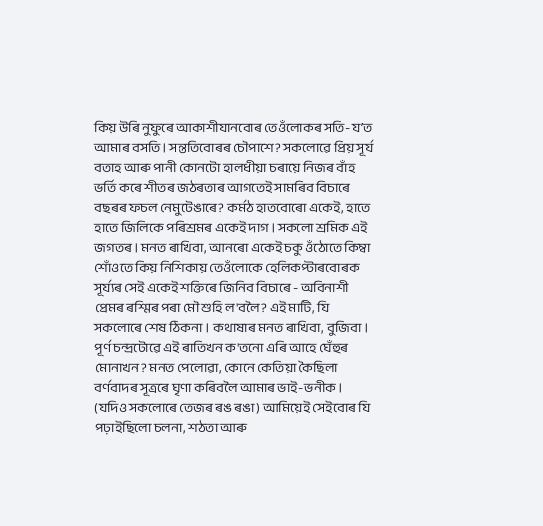কিয় উৰি নুফুৰে আকাশীযানবোৰ তেওঁলোকৰ সতি- যʼত আমাৰ বসতি। সন্ততিবোৰৰ চৌপাশে? সকলোৱে প্ৰিয় সূৰ্য বতাহ আৰু পানী কোনটো হালধীয়া চৰায়ে নিজৰ বাঁহ ভৰ্তি কৰে শীতৰ জঠৰতাৰ আগতেই সামৰিব বিচাৰে বছৰৰ ফচল নেমুটেঙাৰে? কৰ্মঠ হাতবোৰো একেই, হাতে হাতে জিলিকে পৰিশ্ৰমৰ একেই দাগ। সকলো শ্ৰমিক এই জগতৰ। মনত ৰাখিবা, আনৰো একেই চকু ওঁঠোতে কিম্বা শোঁওতে কিয় নিশিকায় তেওঁলোকে হেলিকপ্টাৰবোৰক সূৰ্য্যৰ সেই একেই শক্তিৰে জিনিব বিচাৰে - অবিনাশী প্ৰেমৰ ৰশ্মিৰ পৰা মৌ শুহি ল'বলৈ? এই মাটি, যি সকলোৰে শেষ ঠিকনা। কথাষাৰ মনত ৰাখিবা, বুজিবা। পূৰ্ণ চন্দ্ৰটোৱে এই ৰাতিখন ক'তনো এৰি আহে ঘেঁহুৰ মোনাখন? মনত পেলোৱা, কোনে কেতিয়া কৈছিলা বৰ্ণবাদৰ সূত্ৰৰে ঘৃণা কৰিবলৈ আমাৰ ভাই-ভনীক। (যদিও সকলোৰে তেজৰ ৰঙ ৰঙা) আমিয়েই সেইবোৰ যি পঢ়াইছিলো চলনা, শঠতা আৰু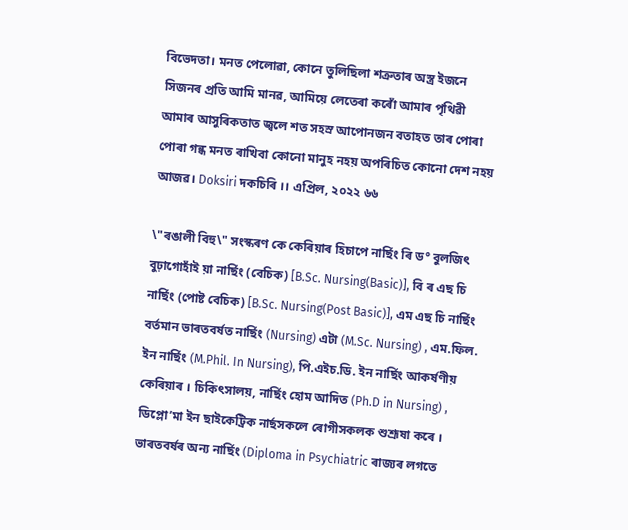বিভেদতা। মনত পেলোৱা, কোনে তুলিছিলা শত্ৰুতাৰ অস্ত্ৰ ইজনে সিজনৰ প্ৰতি আমি মানৱ, আমিয়ে লেতেৰা কৰোঁ আমাৰ পৃথিৱী আমাৰ আসুৰিকতাত জ্বলে শত সহস্ৰ আপোনজন বতাহত তাৰ পোৰা পোৰা গন্ধ মনত ৰাখিবা কোনো মানুহ নহয় অপৰিচিত কোনো দেশ নহয় আজৱ। Doksiri দকচিৰি ।। এপ্ৰিল, ২০২২ ৬৬

\"ৰঙালী বিহু\" সংস্কৰণ কে কেৰিয়াৰ হিচাপে নাৰ্ছিং ৰি ড° বুলজিৎ বুঢ়াগোহাঁই য়া নাৰ্ছিং (বেচিক) [B.Sc. Nursing(Basic)], বি ৰ এছ চি নাৰ্ছিং (পোষ্ট বেচিক) [B.Sc. Nursing(Post Basic)], এম এছ চি নাৰ্ছিং বৰ্তমান ভাৰতবৰ্ষত নাৰ্ছিং (Nursing) এটা (M.Sc. Nursing) , এম.ফিল. ইন নাৰ্ছিং (M.Phil. In Nursing), পি.এইচ.ডি. ইন নাৰ্ছিং আকৰ্ষণীয় কেৰিয়াৰ । চিকিৎসালয়, নাৰ্ছিং হোম আদিত (Ph.D in Nursing) , ডিপ্লো’মা ইন ছাইকেট্রিক নাৰ্ছসকলে ৰোগীসকলক শুশ্ৰূষা কৰে । ভাৰতবৰ্ষৰ অন্য নাৰ্ছিং (Diploma in Psychiatric ৰাজ্যৰ লগতে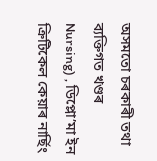অসমতো চৰকাৰী তথা ব্যক্তিগত খণ্ডৰ Nursing) , ডিপ্লো’মা ইন ক্ৰিটিকেল কেয়াৰ নাৰ্ছিং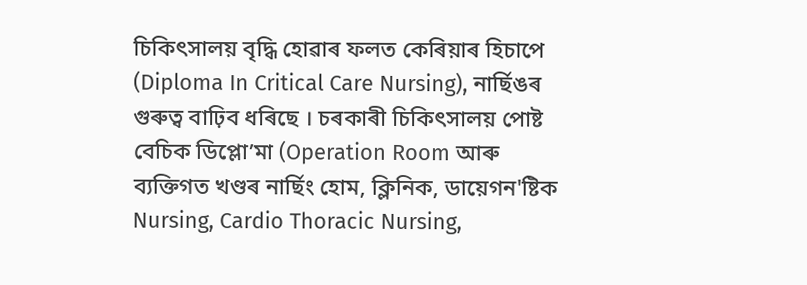চিকিৎসালয় বৃদ্ধি হোৱাৰ ফলত কেৰিয়াৰ হিচাপে (Diploma In Critical Care Nursing), নাৰ্ছিঙৰ গুৰুত্ব বাঢ়িব ধৰিছে । চৰকাৰী চিকিৎসালয় পোষ্ট বেচিক ডিপ্লো’মা (Operation Room আৰু ব্যক্তিগত খণ্ডৰ নাৰ্ছিং হোম, ক্লিনিক, ডায়েগন'ষ্টিক Nursing, Cardio Thoracic Nursing,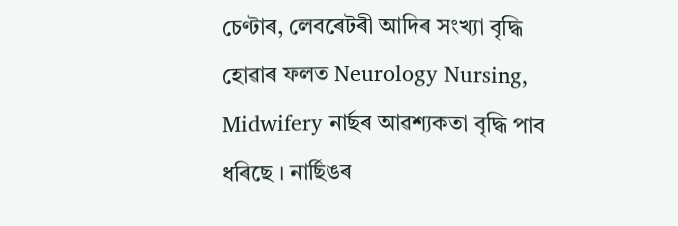চেণ্টাৰ, লেবৰেটৰী আদিৰ সংখ্যা বৃদ্ধি হোৱাৰ ফলত Neurology Nursing, Midwifery নাৰ্ছৰ আৱশ্যকতা বৃদ্ধি পাব ধৰিছে । নাৰ্ছিঙৰ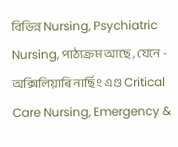বিভিন্ন Nursing, Psychiatric Nursing, পাঠ্যক্রম আছে , যেনে - অক্সিলিয়াৰি নাৰ্ছিং এণ্ড Critical Care Nursing, Emergency &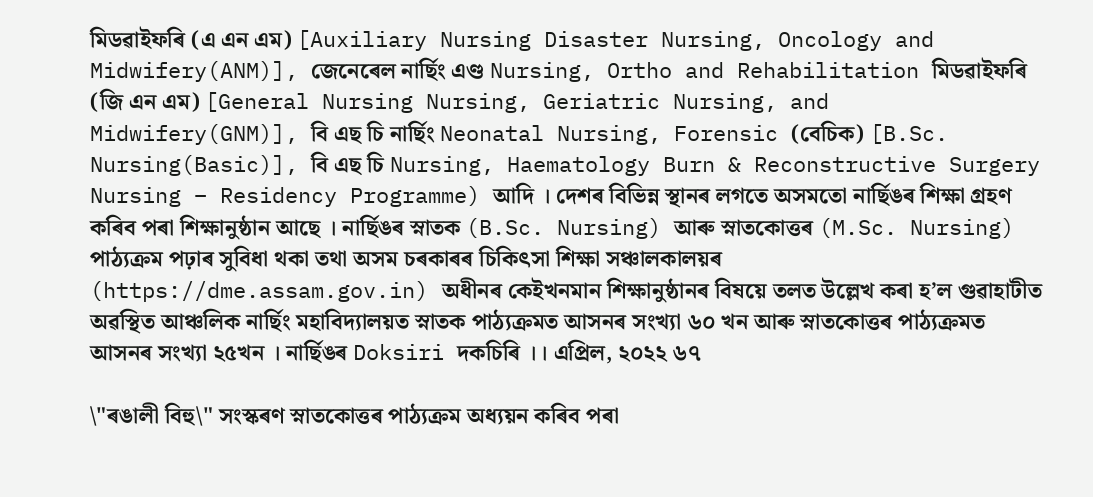মিডৱাইফৰি (এ এন এম) [Auxiliary Nursing Disaster Nursing, Oncology and Midwifery(ANM)], জেনেৰেল নাৰ্ছিং এণ্ড Nursing, Ortho and Rehabilitation মিডৱাইফৰি (জি এন এম) [General Nursing Nursing, Geriatric Nursing, and Midwifery(GNM)], বি এছ চি নাৰ্ছিং Neonatal Nursing, Forensic (বেচিক) [B.Sc. Nursing(Basic)], বি এছ চি Nursing, Haematology Burn & Reconstructive Surgery Nursing – Residency Programme) আদি । দেশৰ বিভিন্ন স্থানৰ লগতে অসমতো নাৰ্ছিঙৰ শিক্ষা গ্রহণ কৰিব পৰা শিক্ষানুষ্ঠান আছে । নাৰ্ছিঙৰ স্নাতক (B.Sc. Nursing) আৰু স্নাতকোত্তৰ (M.Sc. Nursing) পাঠ্যক্রম পঢ়াৰ সুবিধা থকা তথা অসম চৰকাৰৰ চিকিৎসা শিক্ষা সঞ্চালকালয়ৰ (https://dme.assam.gov.in) অধীনৰ কেইখনমান শিক্ষানুষ্ঠানৰ বিষয়ে তলত উল্লেখ কৰা হ’ল গুৱাহাটীত অৱস্থিত আঞ্চলিক নাৰ্ছিং মহাবিদ্যালয়ত স্নাতক পাঠ্যক্রমত আসনৰ সংখ্যা ৬০ খন আৰু স্নাতকোত্তৰ পাঠ্যক্রমত আসনৰ সংখ্যা ২৫খন । নাৰ্ছিঙৰ Doksiri দকচিৰি ।। এপ্ৰিল, ২০২২ ৬৭

\"ৰঙালী বিহু\" সংস্কৰণ স্নাতকোত্তৰ পাঠ্যক্রম অধ্যয়ন কৰিব পৰা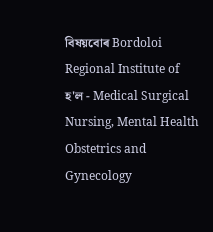বিষয়বোৰ Bordoloi Regional Institute of হ'ল - Medical Surgical Nursing, Mental Health Obstetrics and Gynecology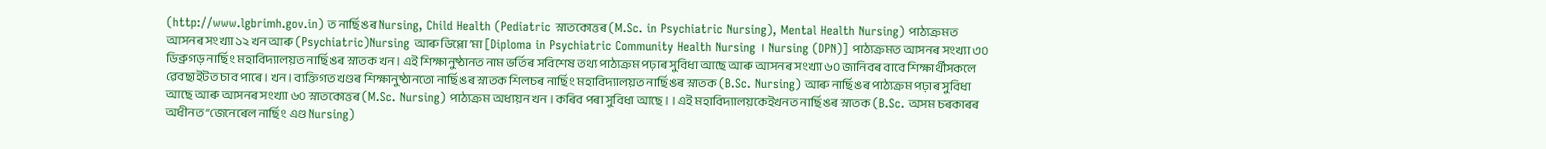(http://www.lgbrimh.gov.in) ত নাৰ্ছিঙৰ Nursing, Child Health (Pediatric স্নাতকোত্তৰ(M.Sc. in Psychiatric Nursing), Mental Health Nursing) পাঠ্যক্রমত আসনৰ সংখ্যা ১২ খন আৰু (Psychiatric)Nursing আৰু ডিপ্লো’মা [Diploma in Psychiatric Community Health Nursing । Nursing (DPN)] পাঠ্যক্রমত আসনৰ সংখ্যা ৩০ ডিব্রুগড় নাৰ্ছিং মহাবিদ্যালয়ত নাৰ্ছিঙৰ স্নাতক খন । এই শিক্ষানুষ্ঠানত নাম ভৰ্তিৰ সবিশেষ তথ্য পাঠ্যক্রম পঢ়াৰ সুবিধা আছে আৰু আসনৰ সংখ্যা ৬০ জানিবৰ বাবে শিক্ষাৰ্থীসকলে ৱেবছাইটত চাব পাৰে । খন । ব্যক্তিগত খণ্ডৰ শিক্ষানুষ্ঠানতো নাৰ্ছিঙৰ স্নাতক শিলচৰ নাৰ্ছিং মহাবিদ্যালয়ত নাৰ্ছিঙৰ স্নাতক (B.Sc. Nursing) আৰু নাৰ্ছিঙৰ পাঠ্যক্রম পঢ়াৰ সুবিধা আছে আৰু আসনৰ সংখ্যা ৬০ স্নাতকোত্তৰ(M.Sc. Nursing) পাঠ্যক্ৰম অধ্যয়ন খন । কৰিব পৰা সুবিধা আছে । । এই মহাবিদ্যালয়কেইখনত নাৰ্ছিঙৰ স্নাতক (B.Sc. অসম চৰকাৰৰ অধীনত “জেনেৰেল নাৰ্ছিং এণ্ড Nursing)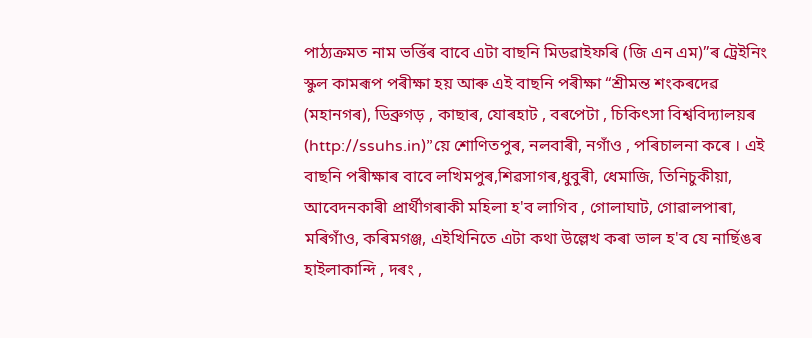পাঠ্যক্ৰমত নাম ভৰ্ত্তিৰ বাবে এটা বাছনি মিডৱাইফৰি (জি এন এম)”ৰ ট্ৰেইনিং স্কুল কামৰূপ পৰীক্ষা হয় আৰু এই বাছনি পৰীক্ষা “শ্রীমন্ত শংকৰদেৱ (মহানগৰ), ডিব্ৰুগড় , কাছাৰ, যোৰহাট , বৰপেটা , চিকিৎসা বিশ্ববিদ্যালয়ৰ (http://ssuhs.in)”য়ে শোণিতপুৰ, নলবাৰী, নগাঁও , পৰিচালনা কৰে । এই বাছনি পৰীক্ষাৰ বাবে লখিমপুৰ,শিৱসাগৰ,ধুবুৰী, ধেমাজি, তিনিচুকীয়া, আবেদনকাৰী প্ৰাৰ্থীগৰাকী মহিলা হ'ব লাগিব , গোলাঘাট, গোৱালপাৰা, মৰিগাঁও, কৰিমগঞ্জ, এইখিনিতে এটা কথা উল্লেখ কৰা ভাল হ'ব যে নাৰ্ছিঙৰ হাইলাকান্দি , দৰং ,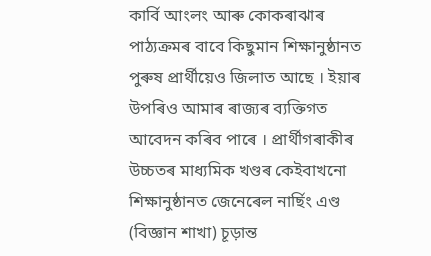কাৰ্বি আংলং আৰু কোকৰাঝাৰ পাঠ্যক্রমৰ বাবে কিছুমান শিক্ষানুষ্ঠানত পুৰুষ প্ৰাৰ্থীয়েও জিলাত আছে । ইয়াৰ উপৰিও আমাৰ ৰাজ্যৰ ব্যক্তিগত আবেদন কৰিব পাৰে । প্ৰাৰ্থীগৰাকীৰ উচ্চতৰ মাধ্যমিক খণ্ডৰ কেইবাখনো শিক্ষানুষ্ঠানত জেনেৰেল নাৰ্ছিং এণ্ড (বিজ্ঞান শাখা) চূড়ান্ত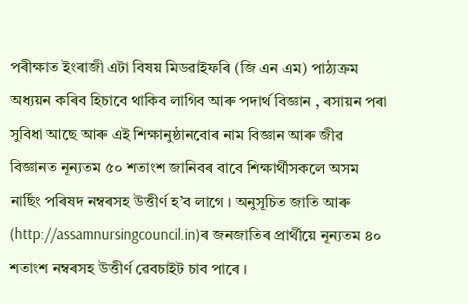পৰীক্ষাত ইংৰাজী এটা বিষয় মিডৱাইফৰি (জি এন এম) পাঠ্যক্ৰম অধ্যয়ন কৰিব হিচাবে থাকিব লাগিব আৰু পদাৰ্থ বিজ্ঞান , ৰসায়ন পৰা সুবিধা আছে আৰু এই শিক্ষানুষ্ঠানবোৰ নাম বিজ্ঞান আৰু জীৱ বিজ্ঞানত নূন্যতম ৫০ শতাংশ জানিবৰ বাবে শিক্ষাৰ্থীসকলে অসম নাৰ্ছিং পৰিষদ নম্বৰসহ উত্তীৰ্ণ হ’ব লাগে । অনুসূচিত জাতি আৰু (http://assamnursingcouncil.in)ৰ জনজাতিৰ প্রাৰ্থীয়ে নূন্যতম ৪০ শতাংশ নম্বৰসহ উত্তীৰ্ণ ৱেবচাইট চাব পাৰে ।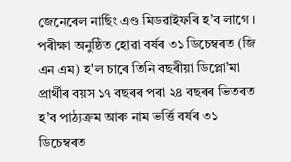জেনেৰেল নাৰ্ছিং এণ্ড মিডৱাইফৰি হ’ব লাগে । পৰীক্ষা অনুষ্ঠিত হোৱা বৰ্ষৰ ৩১ ডিচেম্বৰত (জি এন এম) হ'ল চাৰে তিনি বছৰীয়া ডিপ্লো’মা প্রাৰ্থীৰ বয়স ১৭ বছৰৰ পৰা ২৪ বছৰৰ ভিতৰত হ’ব পাঠ্যক্রম আৰু নাম ভৰ্ত্তি বৰ্ষৰ ৩১ ডিচেম্বৰত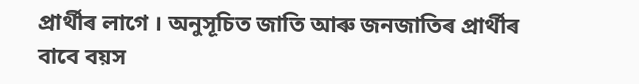প্রাৰ্থীৰ লাগে । অনুসূচিত জাতি আৰু জনজাতিৰ প্রাৰ্থীৰ বাবে বয়স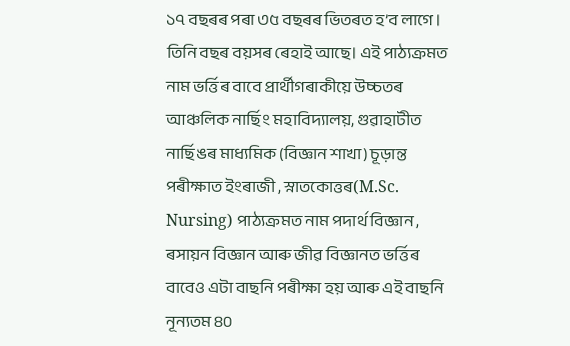১৭ বছৰৰ পৰা ৩৫ বছৰৰ ভিতৰত হ’ব লাগে । তিনি বছৰ বয়সৰ ৰেহাই আছে। এই পাঠ্যক্রমত নাম ভৰ্ত্তিৰ বাবে প্ৰাৰ্থীগৰাকীয়ে উচ্চতৰ আঞ্চলিক নাৰ্ছিং মহাবিদ্যালয়, গুৱাহাটীত নাৰ্ছিঙৰ মাধ্যমিক (বিজ্ঞান শাখা) চূড়ান্ত পৰীক্ষাত ইংৰাজী , স্নাতকোত্তৰ(M.Sc. Nursing) পাঠ্যক্ৰমত নাম পদাৰ্থ বিজ্ঞান , ৰসায়ন বিজ্ঞান আৰু জীৱ বিজ্ঞানত ভৰ্ত্তিৰ বাবেও এটা বাছনি পৰীক্ষা হয় আৰু এই বাছনি নূন্যতম ৪০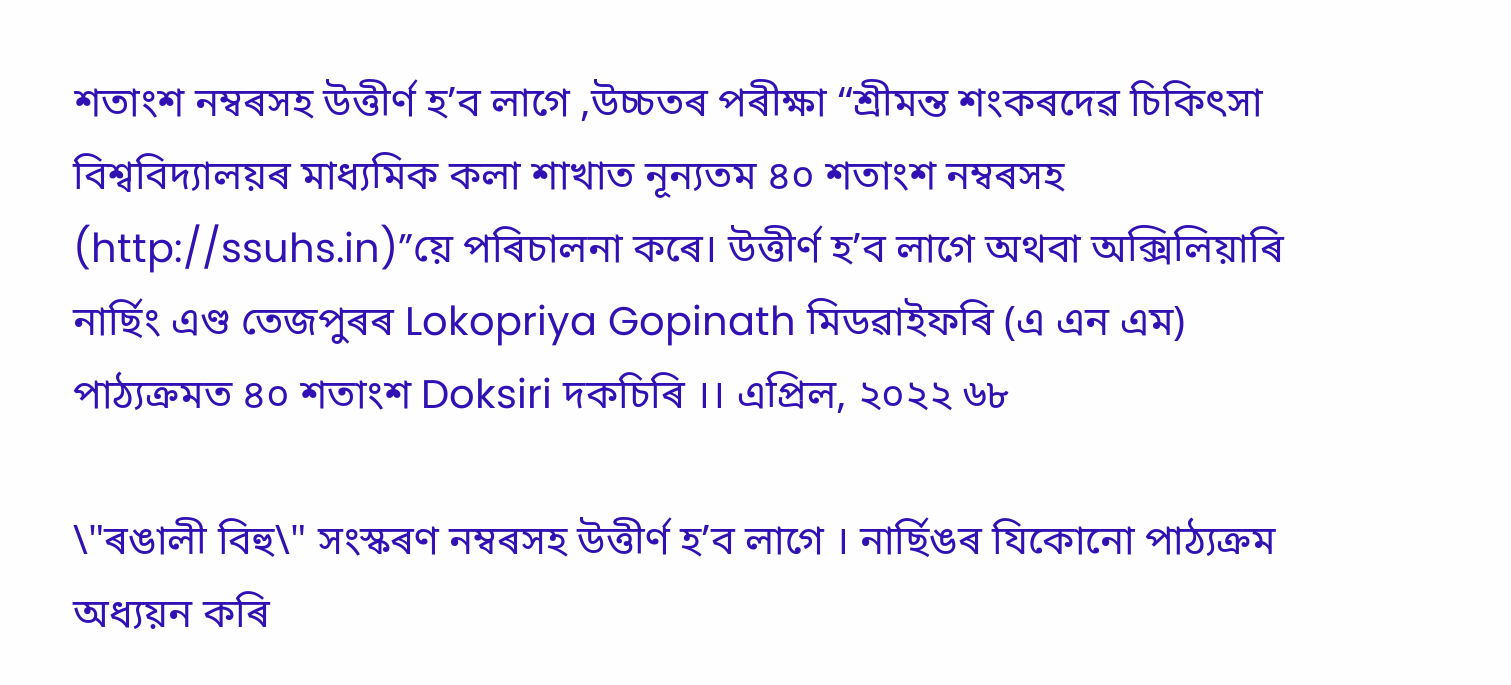শতাংশ নম্বৰসহ উত্তীৰ্ণ হ’ব লাগে ,উচ্চতৰ পৰীক্ষা “শ্রীমন্ত শংকৰদেৱ চিকিৎসা বিশ্ববিদ্যালয়ৰ মাধ্যমিক কলা শাখাত নূন্যতম ৪০ শতাংশ নম্বৰসহ (http://ssuhs.in)”য়ে পৰিচালনা কৰে। উত্তীৰ্ণ হ’ব লাগে অথবা অক্সিলিয়াৰি নাৰ্ছিং এণ্ড তেজপুৰৰ Lokopriya Gopinath মিডৱাইফৰি (এ এন এম) পাঠ্যক্রমত ৪০ শতাংশ Doksiri দকচিৰি ।। এপ্ৰিল, ২০২২ ৬৮

\"ৰঙালী বিহু\" সংস্কৰণ নম্বৰসহ উত্তীৰ্ণ হ’ব লাগে । নাৰ্ছিঙৰ যিকোনো পাঠ্যক্রম অধ্যয়ন কৰি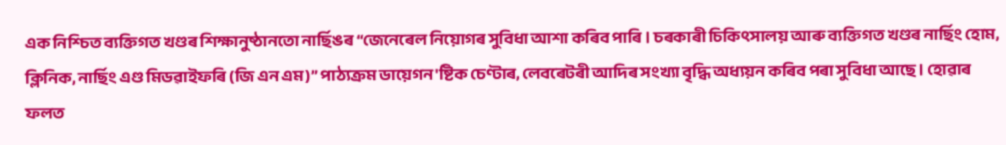এক নিশ্চিত ব্যক্তিগত খণ্ডৰ শিক্ষানুষ্ঠানতো নাৰ্ছিঙৰ “জেনেৰেল নিয়োগৰ সুবিধা আশা কৰিব পাৰি । চৰকাৰী চিকিৎসালয় আৰু ব্যক্তিগত খণ্ডৰ নাৰ্ছিং হোম, ক্লিনিক, নাৰ্ছিং এণ্ড মিডৱাইফৰি (জি এন এম)” পাঠ্যক্ৰম ডায়েগন'ষ্টিক চেণ্টাৰ, লেবৰেটৰী আদিৰ সংখ্যা বৃদ্ধি অধ্যয়ন কৰিব পৰা সুবিধা আছে । হোৱাৰ ফলত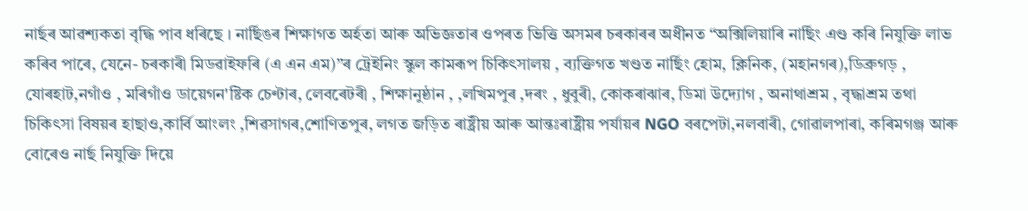নাৰ্ছৰ আৱশ্যকতা বৃদ্ধি পাব ধৰিছে । নাৰ্ছিঙৰ শিক্ষাগত অৰ্হতা আৰু অভিজ্ঞতাৰ ওপৰত ভিত্তি অসমৰ চৰকাৰৰ অধীনত “অক্সিলিয়াৰি নাৰ্ছিং এণ্ড কৰি নিযুক্তি লাভ কৰিব পাৰে, যেনে- চৰকাৰী মিডৱাইফৰি (এ এন এম)”ৰ ট্ৰেইনিং স্কুল কামৰূপ চিকিৎসালয় , ব্যক্তিগত খণ্ডত নাৰ্ছিং হোম, ক্লিনিক, (মহানগৰ),ডিব্ৰুগড় , যোৰহাট,নগাঁও , মৰিগাঁও ডায়েগন'ষ্টিক চেণ্টাৰ, লেবৰেটৰী , শিক্ষানুষ্ঠান , ,লখিমপুৰ ,দৰং , ধুবুৰী, কোকৰাঝাৰ, ডিমা উদ্যোগ , অনাথাশ্ৰম , বৃদ্ধাশ্রম তথা চিকিৎসা বিষয়ৰ হাছাও,কাৰ্বি আংলং ,শিৱসাগৰ,শোণিতপুৰ, লগত জড়িত ৰাষ্ট্রীয় আৰু আন্তঃৰাষ্ট্রীয় পৰ্যায়ৰ NGO বৰপেটা,নলবাৰী, গোৱালপাৰা, কৰিমগঞ্জ আৰু বোৰেও নাৰ্ছ নিযুক্তি দিয়ে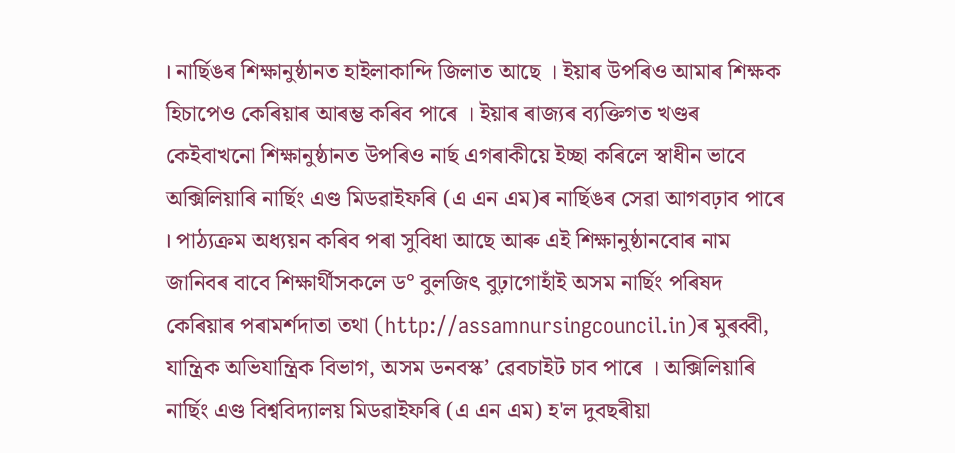। নাৰ্ছিঙৰ শিক্ষানুষ্ঠানত হাইলাকান্দি জিলাত আছে । ইয়াৰ উপৰিও আমাৰ শিক্ষক হিচাপেও কেৰিয়াৰ আৰম্ভ কৰিব পাৰে । ইয়াৰ ৰাজ্যৰ ব্যক্তিগত খণ্ডৰ কেইবাখনো শিক্ষানুষ্ঠানত উপৰিও নাৰ্ছ এগৰাকীয়ে ইচ্ছা কৰিলে স্বাধীন ভাবে অক্সিলিয়াৰি নাৰ্ছিং এণ্ড মিডৱাইফৰি (এ এন এম)ৰ নাৰ্ছিঙৰ সেৱা আগবঢ়াব পাৰে । পাঠ্যক্ৰম অধ্যয়ন কৰিব পৰা সুবিধা আছে আৰু এই শিক্ষানুষ্ঠানবোৰ নাম জানিবৰ বাবে শিক্ষাৰ্থীসকলে ড° বুলজিৎ বুঢ়াগোহাঁই অসম নাৰ্ছিং পৰিষদ কেৰিয়াৰ পৰামৰ্শদাতা তথা (http://assamnursingcouncil.in)ৰ মুৰব্বী, যান্ত্রিক অভিযান্ত্রিক বিভাগ, অসম ডনবস্ক’ ৱেবচাইট চাব পাৰে । অক্সিলিয়াৰি নাৰ্ছিং এণ্ড বিশ্ববিদ্যালয় মিডৱাইফৰি (এ এন এম) হ'ল দুবছৰীয়া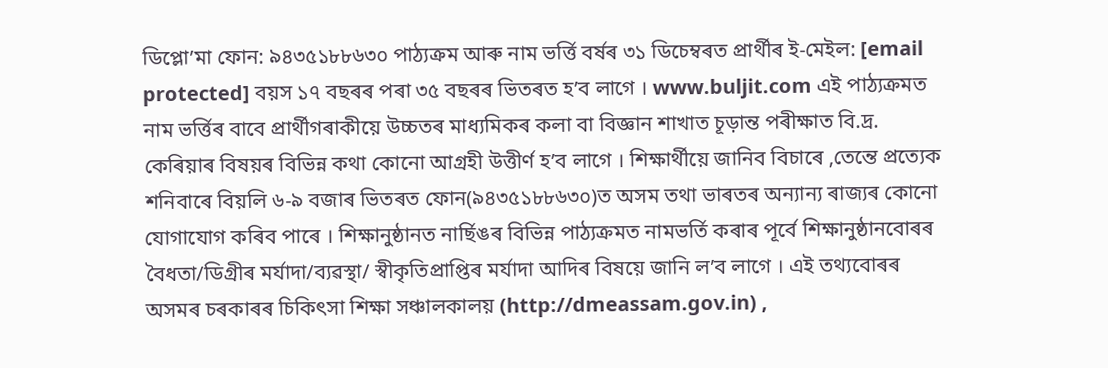ডিপ্লো’মা ফোন: ৯৪৩৫১৮৮৬৩০ পাঠ্যক্রম আৰু নাম ভৰ্ত্তি বৰ্ষৰ ৩১ ডিচেম্বৰত প্রাৰ্থীৰ ই-মেইল: [email protected] বয়স ১৭ বছৰৰ পৰা ৩৫ বছৰৰ ভিতৰত হ’ব লাগে । www.buljit.com এই পাঠ্যক্রমত নাম ভৰ্ত্তিৰ বাবে প্ৰাৰ্থীগৰাকীয়ে উচ্চতৰ মাধ্যমিকৰ কলা বা বিজ্ঞান শাখাত চূড়ান্ত পৰীক্ষাত বি.দ্র. কেৰিয়াৰ বিষয়ৰ বিভিন্ন কথা কোনো আগ্ৰহী উত্তীৰ্ণ হ’ব লাগে । শিক্ষাৰ্থীয়ে জানিব বিচাৰে ,তেন্তে প্ৰত্যেক শনিবাৰে বিয়লি ৬-৯ বজাৰ ভিতৰত ফোন(৯৪৩৫১৮৮৬৩০)ত অসম তথা ভাৰতৰ অন্যান্য ৰাজ্যৰ কোনো যোগাযোগ কৰিব পাৰে । শিক্ষানুষ্ঠানত নাৰ্ছিঙৰ বিভিন্ন পাঠ্যক্রমত নামভর্তি কৰাৰ পূর্বে শিক্ষানুষ্ঠানবোৰৰ বৈধতা/ডিগ্রীৰ মর্যাদা/ব্যৱস্থা/ স্বীকৃতিপ্রাপ্তিৰ মর্যাদা আদিৰ বিষয়ে জানি ল’ব লাগে । এই তথ্যবোৰৰ অসমৰ চৰকাৰৰ চিকিৎসা শিক্ষা সঞ্চালকালয় (http://dmeassam.gov.in) ,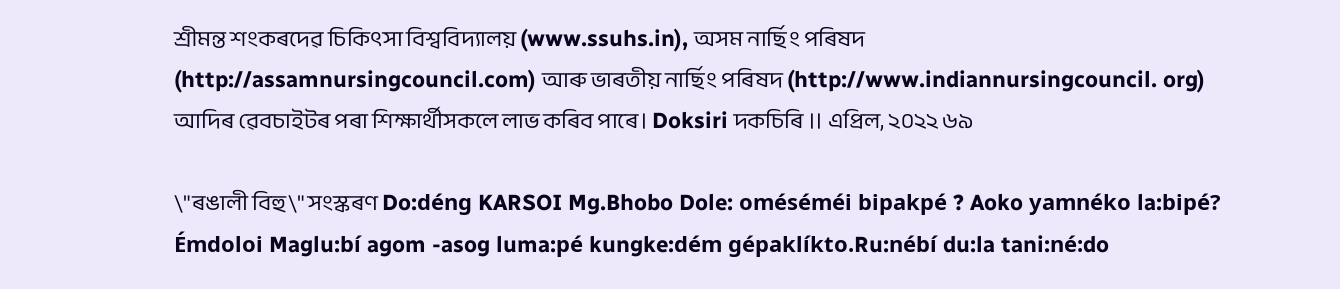শ্রীমন্ত শংকৰদেৱ চিকিৎসা বিশ্ববিদ্যালয় (www.ssuhs.in), অসম নাৰ্ছিং পৰিষদ (http://assamnursingcouncil.com) আৰু ভাৰতীয় নাৰ্ছিং পৰিষদ (http://www.indiannursingcouncil. org) আদিৰ ৱেবচাইটৰ পৰা শিক্ষাৰ্থীসকলে লাভ কৰিব পাৰে। Doksiri দকচিৰি ।। এপ্ৰিল, ২০২২ ৬৯

\"ৰঙালী বিহু\" সংস্কৰণ Do:déng KARSOI Mg.Bhobo Dole: oméséméi bipakpé ? Aoko yamnéko la:bipé? Émdoloi Maglu:bí agom -asog luma:pé kungke:dém gépaklíkto.Ru:nébí du:la tani:né:do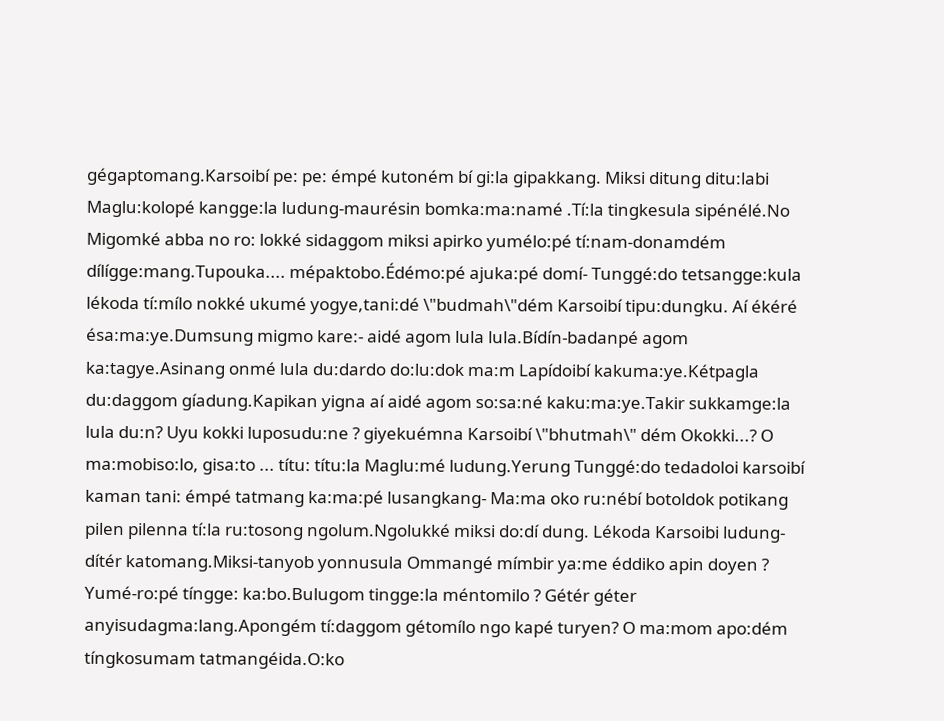gégaptomang.Karsoibí pe: pe: émpé kutoném bí gi:la gipakkang. Miksi ditung ditu:labi Maglu:kolopé kangge:la ludung-maurésin bomka:ma:namé .Tí:la tingkesula sipénélé.No Migomké abba no ro: lokké sidaggom miksi apirko yumélo:pé tí:nam-donamdém dílígge:mang.Tupouka.... mépaktobo.Édémo:pé ajuka:pé domí- Tunggé:do tetsangge:kula lékoda tí:mílo nokké ukumé yogye,tani:dé \"budmah\"dém Karsoibí tipu:dungku. Aí ékéré ésa:ma:ye.Dumsung migmo kare:- aidé agom lula lula.Bídín-badanpé agom ka:tagye.Asinang onmé lula du:dardo do:lu:dok ma:m Lapídoibí kakuma:ye.Kétpagla du:daggom gíadung.Kapikan yigna aí aidé agom so:sa:né kaku:ma:ye.Takir sukkamge:la lula du:n? Uyu kokki luposudu:ne ? giyekuémna Karsoibí \"bhutmah\" dém Okokki...? O ma:mobiso:lo, gisa:to ... títu: títu:la Maglu:mé ludung.Yerung Tunggé:do tedadoloi karsoibí kaman tani: émpé tatmang ka:ma:pé lusangkang- Ma:ma oko ru:nébí botoldok potikang pilen pilenna tí:la ru:tosong ngolum.Ngolukké miksi do:dí dung. Lékoda Karsoibi ludung- dítér katomang.Miksi-tanyob yonnusula Ommangé mímbir ya:me éddiko apin doyen ? Yumé-ro:pé tíngge: ka:bo.Bulugom tingge:la méntomilo ? Gétér géter anyisudagma:lang.Apongém tí:daggom gétomílo ngo kapé turyen? O ma:mom apo:dém tíngkosumam tatmangéida.O:ko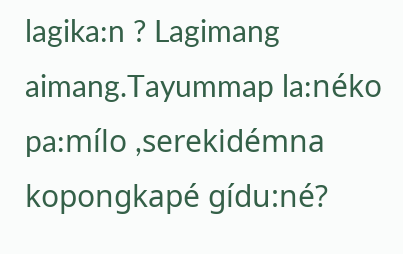lagika:n ? Lagimang aimang.Tayummap la:néko pa:mílo ,serekidémna kopongkapé gídu:né?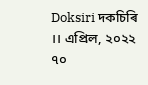Doksiri দকচিৰি ।। এপ্ৰিল, ২০২২ ৭০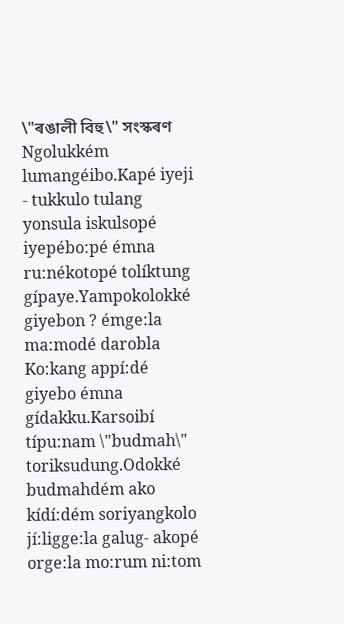\"ৰঙালী বিহু\" সংস্কৰণ Ngolukkém lumangéibo.Kapé iyeji - tukkulo tulang yonsula iskulsopé iyepébo:pé émna ru:nékotopé tolíktung gípaye.Yampokolokké giyebon ? émge:la ma:modé darobla Ko:kang appí:dé giyebo émna gídakku.Karsoibí típu:nam \"budmah\" toriksudung.Odokké budmahdém ako kídí:dém soriyangkolo jí:ligge:la galug- akopé orge:la mo:rum ni:tom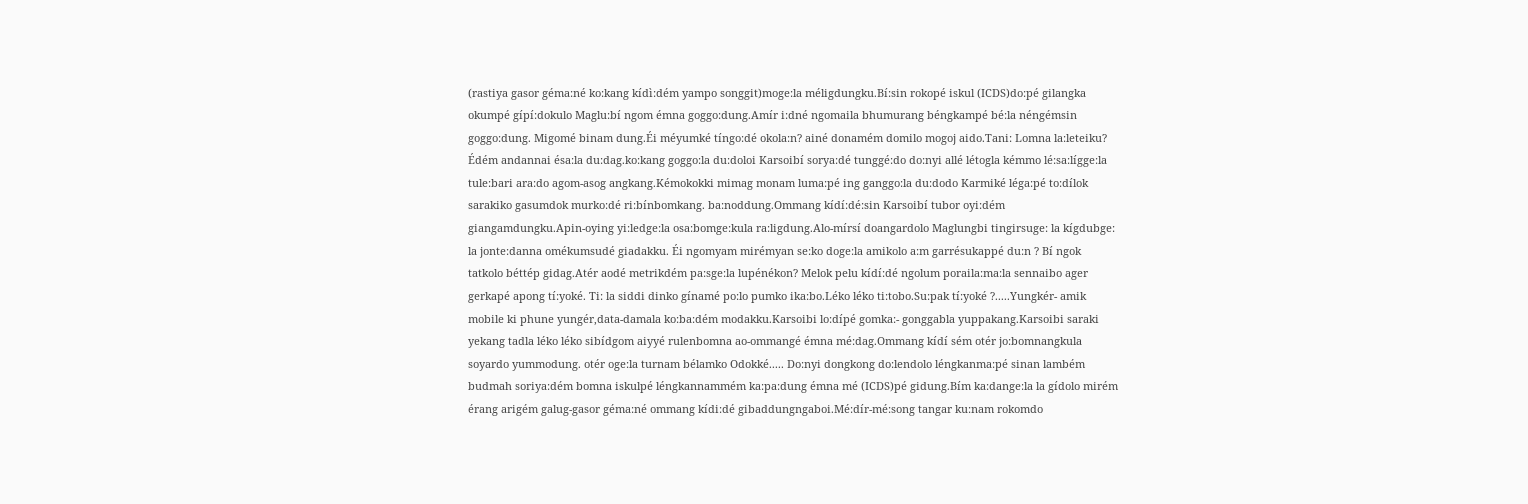(rastiya gasor géma:né ko:kang kídì:dém yampo songgit)moge:la méligdungku.Bí:sin rokopé iskul (ICDS)do:pé gilangka okumpé gípí:dokulo Maglu:bí ngom émna goggo:dung.Amír i:dné ngomaila bhumurang béngkampé bé:la néngémsin goggo:dung. Migomé binam dung.Éi méyumké tíngo:dé okola:n? ainé donamém domilo mogoj aido.Tani: Lomna la:leteiku? Édém andannai ésa:la du:dag.ko:kang goggo:la du:doloi Karsoibí sorya:dé tunggé:do do:nyi allé létogla kémmo lé:sa:lígge:la tule:bari ara:do agom-asog angkang.Kémokokki mimag monam luma:pé ing ganggo:la du:dodo Karmiké léga:pé to:dílok sarakiko gasumdok murko:dé ri:bínbomkang. ba:noddung.Ommang kídí:dé:sin Karsoibí tubor oyi:dém giangamdungku.Apin-oying yi:ledge:la osa:bomge:kula ra:ligdung.Alo-mírsí doangardolo Maglungbi tingirsuge: la kígdubge: la jonte:danna omékumsudé giadakku. Éi ngomyam mirémyan se:ko doge:la amikolo a:m garrésukappé du:n ? Bí ngok tatkolo béttép gidag.Atér aodé metrikdém pa:sge:la lupénékon? Melok pelu kídí:dé ngolum poraila:ma:la sennaibo ager gerkapé apong tí:yoké. Ti: la siddi dinko gínamé po:lo pumko ika:bo.Léko léko ti:tobo.Su:pak tí:yoké ?.....Yungkér- amik mobile ki phune yungér,data-damala ko:ba:dém modakku.Karsoibi lo:dípé gomka:- gonggabla yuppakang.Karsoibi saraki yekang tadla léko léko sibídgom aiyyé rulenbomna ao-ommangé émna mé:dag.Ommang kídí sém otér jo:bomnangkula soyardo yummodung. otér oge:la turnam bélamko Odokké..... Do:nyi dongkong do:lendolo léngkanma:pé sinan lambém budmah soriya:dém bomna iskulpé léngkannammém ka:pa:dung émna mé (ICDS)pé gidung.Bím ka:dange:la la gídolo mirém érang arigém galug-gasor géma:né ommang kídi:dé gibaddungngaboi.Mé:dír-mé:song tangar ku:nam rokomdo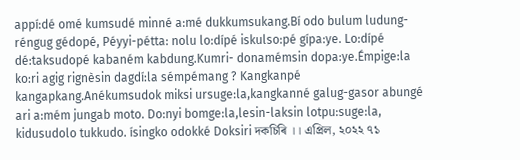appí:dé omé kumsudé minné a:mé dukkumsukang.Bí odo bulum ludung- réngug gédopé, Péyyi-pétta: nolu lo:dípé iskulso:pé gípa:ye. Lo:dípé dé:taksudopé kabaném kabdung.Kumri- donamémsin dopa:ye.Émpige:la ko:ri agig rignèsin dagdí:la sémpémang ? Kangkanpé kangapkang.Anékumsudok miksi ursuge:la,kangkanné galug-gasor abungé ari a:mém jungab moto. Do:nyi bomge:la,lesin-laksin lotpu:suge:la, kidusudolo tukkudo. ísingko odokké Doksiri দকচিৰি ।। এপ্ৰিল, ২০২২ ৭১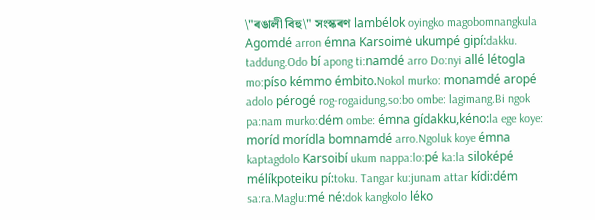\"ৰঙালী বিহু\" সংস্কৰণ lambélok oyingko magobomnangkula Agomdé arron émna Karsoimė ukumpé gipí:dakku. taddung.Odo bí apong ti:namdé arro Do:nyi allé létogla mo:píso kémmo émbito.Nokol murko: monamdé aropé adolo pérogé rog-rogaidung,so:bo ombe: lagimang.Bi ngok pa:nam murko:dém ombe: émna gídakku,kéno:la ege koye: moríd morídla bomnamdé arro.Ngoluk koye émna kaptagdolo Karsoibí ukum nappa:lo:pé ka:la siloképé mélíkpoteiku pí:toku. Tangar ku:junam attar kídi:dém sa:ra.Maglu:mé né:dok kangkolo léko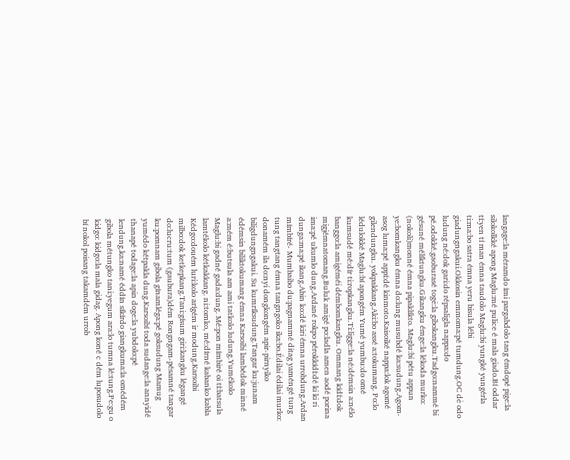langage:la méramdo ími pargabdolo tang émdopé pige:la silokolkké apong Maglu:mé pulice é mala giado.Bí oddar tí:yen tí man émna taudolo Maglu:bi yungké yungérla ti:ma:bo satra émna yeru bisula lébi giadungngakui.Okkosin emmoma:pé tumdung.OC dẻ odo ludung né:dok gari:do répsaligla nappa:do pé.odokké.gaoburasé togė:la gibokangku.Tadgo:nammé bi gésuné mélíktungku.Gikangku émge:la lékoda murko: (nokoli)monné émna pipaklíkto. Maglu:bi pétu appun ye:bomkangku émna do:lung musubdé ka:sudung.Agom-asog luma:pé appí:dé kinmoto.Kaisoiké nappa:lok agomé gilendungku. yokpakkang.Aki:bo assé a:tokumang. Po:lo lédulokké Maglu:bí apongém Yumé yumbu:do omé kumsudé mé:dír ti:ropkangku.Ti:ligge:la né:démsin a:nélo banggo:la amigéméi démbomkangku. Ommang kídí:dok migjémnatomang.Buluk amigé po:ladla amen aodé porina ima:pé ukumlo dung.Ardané rokpo pérokkídí:dé ki ki ri dunga:ma:pé ikang.Abin ko:dé kiri émna urrobdung.Ardan mímbíré- Mumbaibo du:pagnammé ditag yaméngé tung tung tangtang émna tangngoko ika:bo.Édilai édilai murko: donamém ila do:nyi dongkongém apir-pirnyiko biligdungngakui. Su kumríksudung.Tangar ku:junam édémsin biliktokumang émna Karsoibi lambédok minné a:mém é:butsula am ami tatkolo ludung.Yumékolo Maglu:bi gadné gada:dung. Mé:pon mímbiré oi tí:batsula lamtékolo kétkakkang. ni:tomko, mé:dírné kabanko kabla Kédgo:douém luri:kolo arígém ir modung.Karsoibi milbo:dok ketkepkang.Tani:gísum giri:kangku légangé do:lucru:tum (gaubura)dém Rongngam-pésamné tangar ku:pomnam gibola gínamléga:pé goksudung Mamug yumédo kétpakla dung.Karsoibí toda sudange:la annyidé thanapé todage:la apin doge:la yubdolo:pé lendung.ka:namé éddín síkírdo giangkuma:la omédém gibola métungko tani:yegum ara:lo tumna lé:tung.Pe:gu o kidgo: kidgo:la mala gidag. Apong koné c dém luposudolo bí nokol poisang takamdém urrob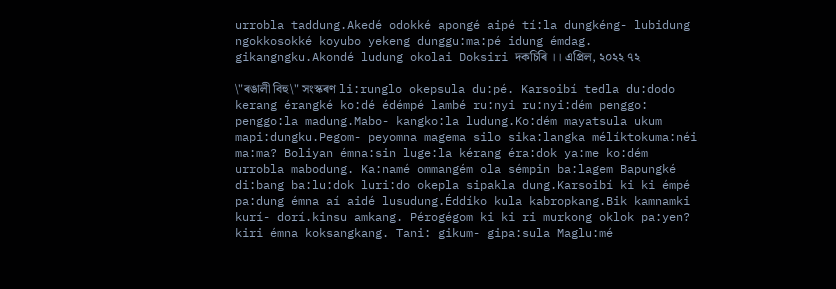urrobla taddung.Akedé odokké apongé aipé tí:la dungkéng- lubidung ngokkosokké koyubo yekeng dunggu:ma:pé idung émdag. gikangngku.Akondé ludung okolai Doksiri দকচিৰি ।। এপ্ৰিল, ২০২২ ৭২

\"ৰঙালী বিহু\" সংস্কৰণ li:runglo okepsula du:pé. Karsoibí tedla du:dodo kerang érangké ko:dé édémpé lambé ru:nyi ru:nyi:dém penggo: penggo:la madung.Mabo- kangko:la ludung.Ko:dém mayatsula ukum mapi:dungku.Pegom- peyomna magema silo sika:langka mélíktokuma:néi ma:ma? Boliyan émna:sin luge:la kérang éra:dok ya:me ko:dém urrobla mabodung. Ka:namé ommangém ola sémpin ba:lagem Bapungké di:bang ba:lu:dok luri:do okepla sipakla dung.Karsoibí ki ki émpé pa:dung émna aí aidé lusudung.Éddíko kula kabropkang.Bik kamnamki kurí- dorí.kinsu amkang. Pérogégom ki ki ri murkong oklok pa:yen? kiri émna koksangkang. Tani: gikum- gipa:sula Maglu:mé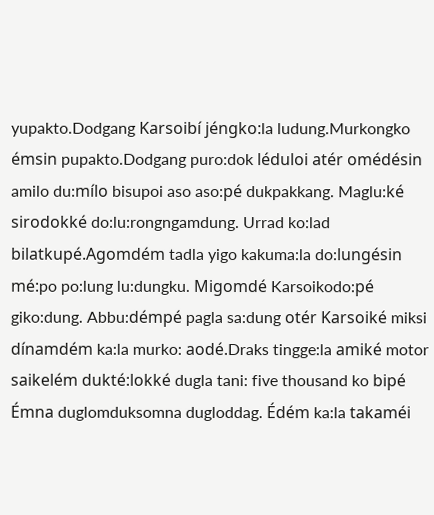yupakto.Dodgang Karsoibí jéngko:la ludung.Murkongko émsin pupakto.Dodgang puro:dok léduloi atér omédésin amilo du:mílo bisupoi aso aso:pé dukpakkang. Maglu:ké sirodokké do:lu:rongngamdung. Urrad ko:lad bilatkupé.Agomdém tadla yigo kakuma:la do:lungésin mé:po po:lung lu:dungku. Migomdé Karsoikodo:pé giko:dung. Abbu:démpé pagla sa:dung otér Karsoiké miksi dínamdém ka:la murko: aodé.Draks tingge:la amiké motor saikelém dukté:lokké dugla tani: five thousand ko bipé Émna duglomduksomna dugloddag. Édém ka:la takaméi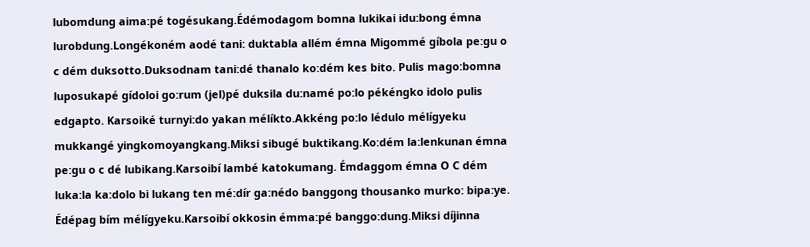lubomdung aima:pé togésukang.Édémodagom bomna lukikai idu:bong émna lurobdung.Longékoném aodé tani: duktabla allém émna Migommé gíbola pe:gu o c dém duksotto.Duksodnam tani:dé thanalo ko:dém kes bito. Pulis mago:bomna luposukapé gídoloi go:rum (jel)pé duksila du:namé po:lo pékéngko idolo pulis edgapto. Karsoiké turnyi:do yakan mélíkto.Akkéng po:lo lédulo mélígyeku mukkangé yingkomoyangkang.Miksi sibugé buktikang.Ko:dém la:lenkunan émna pe:gu o c dé lubikang.Karsoibí lambé katokumang. Émdaggom émna O C dém luka:la ka:dolo bi lukang ten mé:dír ga:nédo banggong thousanko murko: bipa:ye. Édépag bím mélígyeku.Karsoibí okkosin émma:pé banggo:dung.Miksi díjinna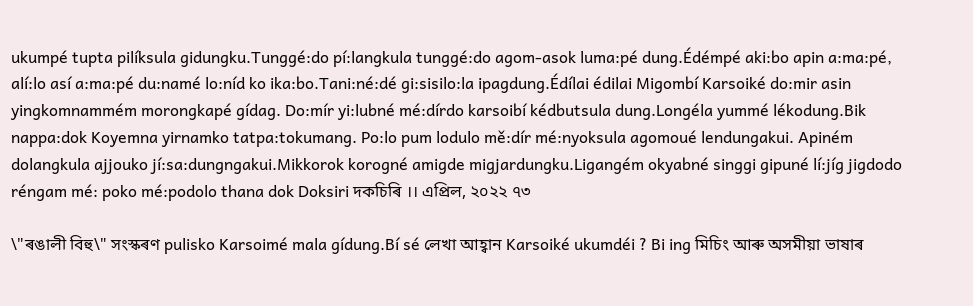ukumpé tupta pilíksula gidungku.Tunggé:do pí:langkula tunggé:do agom-asok luma:pé dung.Édémpé aki:bo apin a:ma:pé, alí:lo así a:ma:pé du:namé lo:níd ko ika:bo.Tani:né:dé gi:sisilo:la ipagdung.Édílai édilai Migombí Karsoiké do:mir asin yingkomnammém morongkapé gídag. Do:mír yi:lubné mé:dírdo karsoibí kédbutsula dung.Longéla yummé lékodung.Bik nappa:dok Koyemna yirnamko tatpa:tokumang. Po:lo pum lodulo mě:dír mé:nyoksula agomoué lendungakui. Apiném dolangkula ajjouko jí:sa:dungngakui.Mikkorok korogné amigde migjardungku.Ligangém okyabné singgi gipuné lí:jíg jigdodo réngam mé: poko mé:podolo thana dok Doksiri দকচিৰি ।। এপ্ৰিল, ২০২২ ৭৩

\"ৰঙালী বিহু\" সংস্কৰণ pulisko Karsoimé mala gídung.Bí sé লেখা আহ্বান Karsoiké ukumdéi ? Bi ing মিচিং আৰু অসমীয়া ভাষাৰ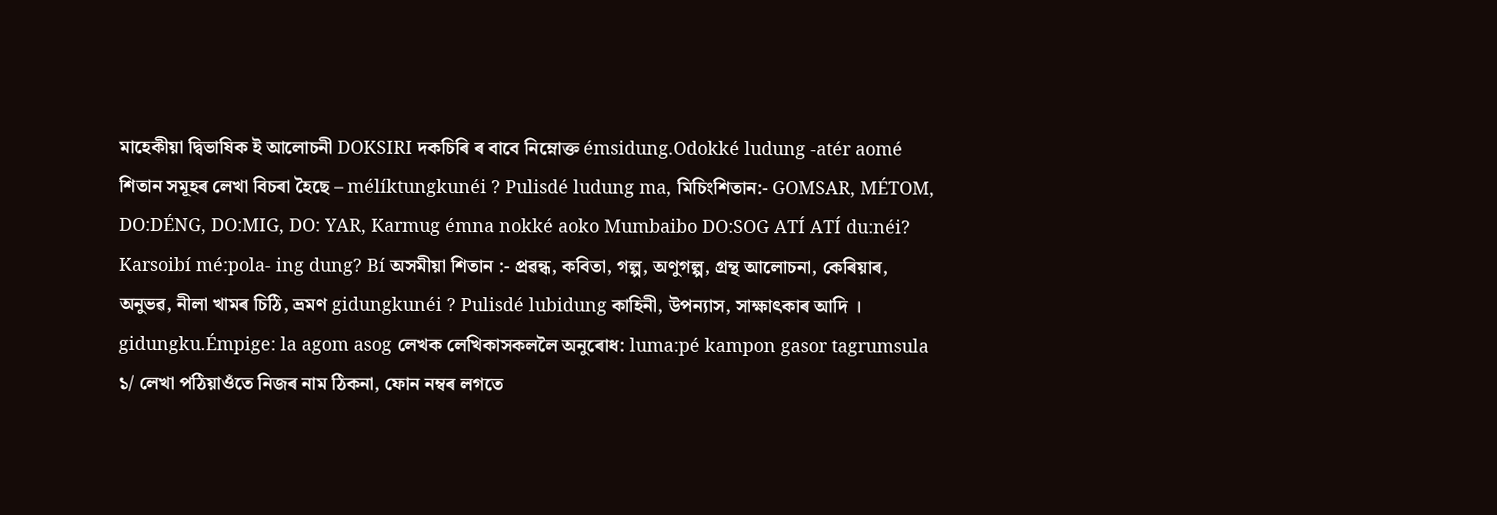মাহেকীয়া দ্বিভাষিক ই আলোচনী DOKSIRI দকচিৰি ৰ বাবে নিম্নোক্ত émsidung.Odokké ludung -atér aomé শিতান সমূহৰ লেখা বিচৰা হৈছে – mélíktungkunéi ? Pulisdé ludung ma, মিচিংশিতান:- GOMSAR, MÉTOM, DO:DÉNG, DO:MIG, DO: YAR, Karmug émna nokké aoko Mumbaibo DO:SOG ATÍ ATÍ du:néi? Karsoibí mé:pola- ing dung? Bí অসমীয়া শিতান :- প্ৰৱন্ধ, কবিতা, গল্প, অণুগল্প, গ্রন্থ আলোচনা, কেৰিয়াৰ, অনুভৱ, নীলা খামৰ চিঠি, ভ্ৰমণ gidungkunéi ? Pulisdé lubidung কাহিনী, উপন্যাস, সাক্ষাৎকাৰ আদি । gidungku.Émpige: la agom asog লেখক লেখিকাসকললৈ অনুৰোধ: luma:pé kampon gasor tagrumsula ১/ লেখা পঠিয়াওঁতে নিজৰ নাম ঠিকনা, ফোন নম্বৰ লগতে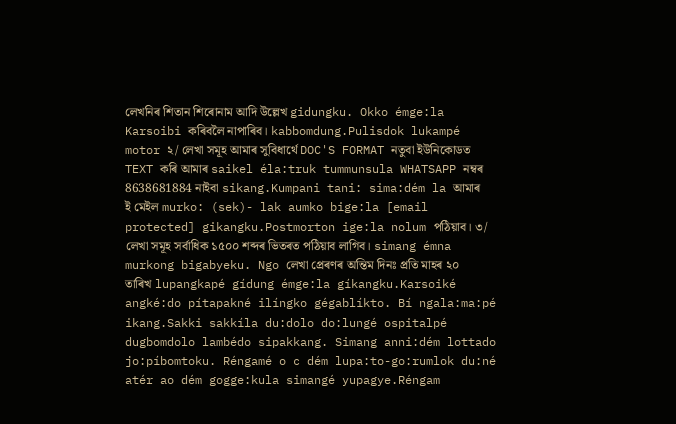লেখনিৰ শিতান শিৰোনাম আদি উল্লেখ gidungku. Okko émge:la Karsoibi কৰিবলৈ নাপাৰিব। kabbomdung.Pulisdok lukampé motor ২/ লেখা সমূহ আমাৰ সুবিধার্থে DOC'S FORMAT নতুবা ইউনিকোডত TEXT কৰি আমাৰ saikel éla:truk tummunsula WHATSAPP নম্বৰ 8638681884 নাইবা sikang.Kumpani tani: sima:dém la আমাৰ ই মেইল murko: (sek)- lak aumko bige:la [email protected] gikangku.Postmorton ige:la nolum পঠিয়াব। ৩/ লেখা সমূহ সর্বাধিক ১৫০০ শব্দৰ ভিতৰত পঠিয়াব লাগিব। simang émna murkong bigabyeku. Ngo লেখা প্ৰেৰণৰ অন্তিম দিনঃ প্রতি মাহৰ ২০ তাৰিখ lupangkapé gídung émge:la gíkangku.Karsoiké angké:do pítapakné ilíngko gégablíkto. Bí ngala:ma:pé ikang.Sakki sakkíla du:dolo do:lungé ospitalpé dugbomdolo lambédo sipakkang. Simang anni:dém lottado jo:píbomtoku. Réngamé o c dém lupa:to-go:rumlok du:né atér ao dém gogge:kula simangé yupagye.Réngam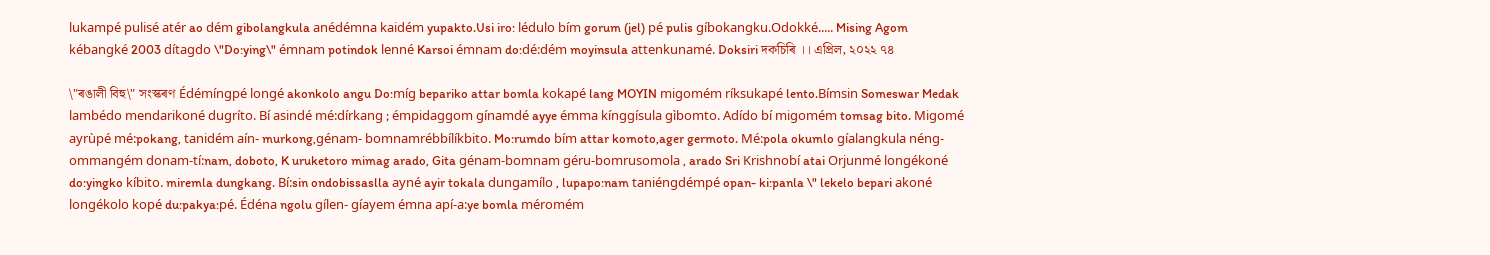lukampé pulisé atér ao dém gibolangkula anédémna kaidém yupakto.Usi iro: lédulo bím gorum (jel) pé pulis gíbokangku.Odokké..... Mising Agom kébangké 2003 dítagdo \"Do:ying\" émnam potindok lenné Karsoi émnam do:dé:dém moyinsula attenkunamé. Doksiri দকচিৰি ।। এপ্ৰিল, ২০২২ ৭৪

\"ৰঙালী বিহু\" সংস্কৰণ Édémíngpé longé akonkolo angu Do:míg bepariko attar bomla kokapé lang MOYIN migomém ríksukapé lento.Bímsin Someswar Medak lambédo mendarikoné dugríto. Bí asindé mé:dírkang ; émpidaggom gínamdé ayye émma kínggísula gìbomto. Adído bí migomém tomsag bito. Migomé ayrùpé mé:pokang, tanidém aín- murkong,génam- bomnamrébbílíkbito. Mo:rumdo bím attar komoto,ager germoto. Mé:pola okumlo gíalangkula néng-ommangém donam-tí:nam, doboto, K uruketoro mimag arado, Gita génam-bomnam géru-bomrusomola , arado Sri Krishnobí atai Orjunmé longékoné do:yingko kíbito. miremla dungkang. Bí:sin ondobissaslla ayné ayir tokala dungamílo , lupapo:nam taniéngdémpé opan- ki:panla \" lekelo bepari akoné longékolo kopé du:pakya:pé. Édéna ngolu gílen- gíayem émna apí-a:ye bomla méromém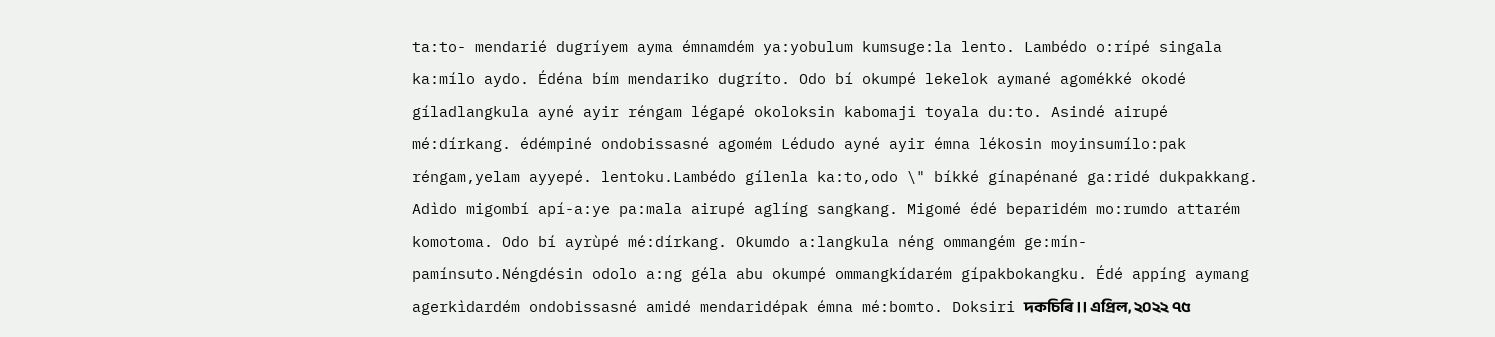ta:to- mendarié dugríyem ayma émnamdém ya:yobulum kumsuge:la lento. Lambédo o:rípé singala ka:mílo aydo. Édéna bím mendariko dugríto. Odo bí okumpé lekelok aymané agomékké okodé gíladlangkula ayné ayir réngam légapé okoloksin kabomaji toyala du:to. Asindé airupé mé:dírkang. édémpiné ondobissasné agomém Lédudo ayné ayir émna lékosin moyinsumílo:pak réngam,yelam ayyepé. lentoku.Lambédo gílenla ka:to,odo \" bíkké gínapénané ga:ridé dukpakkang. Adìdo migombí apí-a:ye pa:mala airupé aglíng sangkang. Migomé édé beparidém mo:rumdo attarém komotoma. Odo bí ayrùpé mé:dírkang. Okumdo a:langkula néng ommangém ge:mín- pamínsuto.Néngdésin odolo a:ng géla abu okumpé ommangkídarém gípakbokangku. Édé appíng aymang agerkìdardém ondobissasné amidé mendaridépak émna mé:bomto. Doksiri দকচিৰি ।। এপ্ৰিল, ২০২২ ৭৫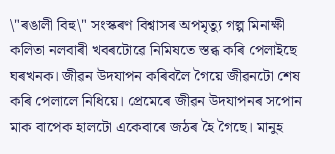\"ৰঙালী বিহু\" সংস্কৰণ বিশ্বাসৰ অপমৃত্যু গল্প মিনাক্ষী কলিতা নলবাৰী খবৰটোৱে নিমিষতে স্তব্ধ কৰি পেলাইছে ঘৰখনক। জীৱন উদযাপন কৰিবলৈ গৈয়ে জীৱনটো শেষ কৰি পেলালে নিধিয়ে। প্ৰেমেৰে জীৱন উদযাপনৰ সপোন মাক বাপেক হালটো একেবাৰে জঠৰ হৈ গৈছে। মানুহ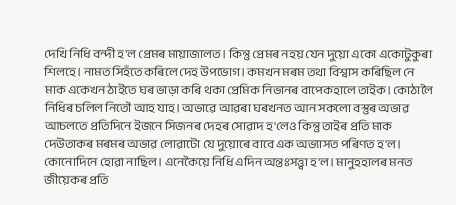দেখি নিধি বন্দী হ'ল প্ৰেমৰ মায়াজালত। কিন্তু প্ৰেমৰ নহয় যেন দুয়ো একো একোটুকুৰা শিলহে। নামত সিহঁতে কৰিলে দেহ উপভোগ। কমখন মৰম তথা বিশ্বাস কৰিছিল নে মাক একেখন ঠাইতে ঘৰ ভাড়া কৰি থকা প্ৰেমিক নিভানৰ বাপেকহালে তাইক। কোঠালৈ নিধিৰ চলিল নিতৌ আহ যাহ। অভাৱে আৱৰা ঘৰখনত আন সকলো বস্তুৰ অভাৱ আচলতে প্ৰতিদিনে ইজনে সিজনৰ দেহৰ সোৱাদ হ'লেও কিন্তু তাইৰ প্ৰতি মাক দেউতাকৰ মৰমৰ অভাৱ লোৱাটো যে দুয়োৰে বাবে এক অভ্যাসত পৰিণত হ'ল। কোনোদিনে হোৱা নাছিল। এনেকৈয়ে নিধি এদিন অন্তঃসত্ত্বা হ'ল। মানুহহালৰ মনত জীয়েকৰ প্ৰতি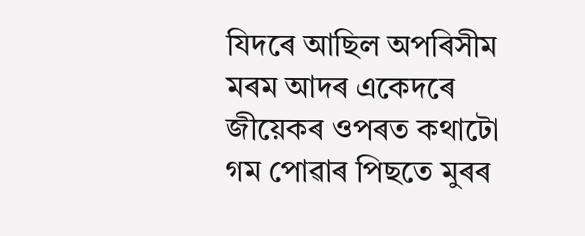যিদৰে আছিল অপৰিসীম মৰম আদৰ একেদৰে জীয়েকৰ ওপৰত কথাটো গম পোৱাৰ পিছতে মুৰৰ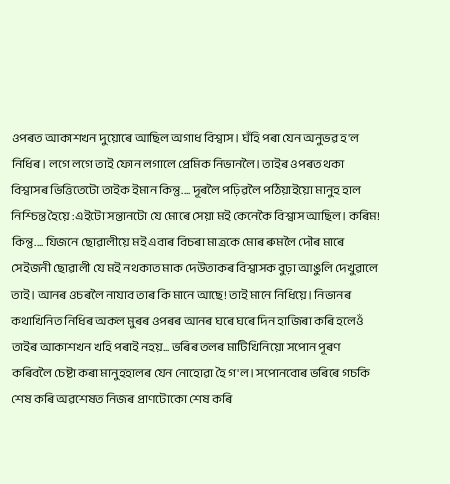ওপৰত আকাশখন দুয়োৰে আছিল অগাধ বিশ্বাস। ঘঁহি পৰা যেন অনুভৱ হ'ল নিধিৰ। লগে লগে তাই ফোন লগালে প্ৰেমিক নিভানলৈ। তাইৰ ওপৰত থকা বিশ্বাসৰ ভিত্তিতেটো তাইক ইমান কিন্তু.... দূৰলৈ পঢ়িৱলৈ পঠিয়াইয়ো মানুহ হাল নিশ্চিন্ত হৈয়ে :এইটো সন্তানটো যে মোৰে সেয়া মই কেনেকৈ বিশ্বাস আছিল। কৰিম! কিন্তু.... যিজনে ছোৱালীয়ে মই এবাৰ বিচৰা মাত্ৰকে মোৰ ৰুমলৈ দৌৰ মাৰে সেইজনী ছোৱালী যে মই নথকাত মাক দেউতাকৰ বিশ্বাসক বুঢ়া আঙুলি দেখুৱালে তাই। আনৰ ওচৰলৈ নাযাব তাৰ কি মানে আছে! তাই মানে নিধিয়ে। নিভানৰ কথাখিনিত নিধিৰ অকল মুৰৰ ওপৰৰ আনৰ ঘৰে ঘৰে দিন হাজিৰা কৰি হলেওঁ তাইৰ আকাশখন খহি পৰাই নহয়... ভৰিৰ তলৰ মাটিখিনিয়ো সপোন পূৰণ কৰিবলৈ চেষ্টা কৰা মানুহহালৰ যেন নোহোৱা হৈ গ'ল। সপোনবোৰ ভৰিৰে গচকি শেষ কৰি অৱশেষত নিজৰ প্রাণটোকো শেষ কৰি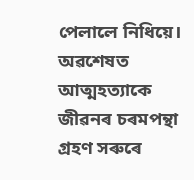পেলালে নিধিয়ে। অৱশেষত আত্মহত্যাকে জীৱনৰ চৰমপন্থা গ্ৰহণ সৰুৰে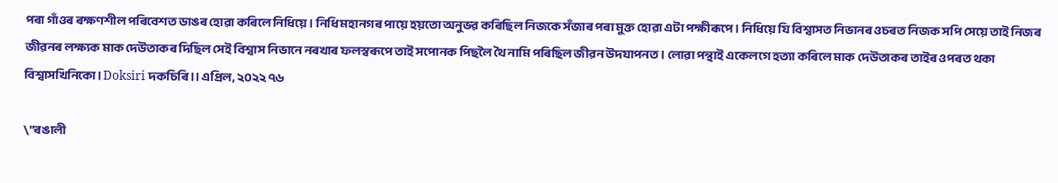পৰা গাঁওৰ ৰক্ষণশীল পৰিবেশত ডাঙৰ হোৱা কৰিলে নিধিয়ে। নিধি মহানগৰ পায়ে হয়তো অনুভৱ কৰিছিল নিজকে সঁজাৰ পৰা মুক্ত হোৱা এটা পক্ষীৰূপে। নিধিয়ে যি বিশ্বাসত নিভানৰ ওচৰত নিজক সপি সেয়ে তাই নিজৰ জীৱনৰ লক্ষ্যক মাক দেউতাকৰ দিছিল সেই বিশ্বাস নিভানে নৰখাৰ ফলস্বৰূপে তাই সপোনক পিছলৈ থৈ নামি পৰিছিল জীৱন উদযাপনত। লোৱা পন্থাই একেলগে হত্যা কৰিলে মাক দেউতাকৰ তাইৰ ওপৰত থকা বিশ্বাসখিনিকো। Doksiri দকচিৰি ।। এপ্ৰিল, ২০২২ ৭৬

\"ৰঙালী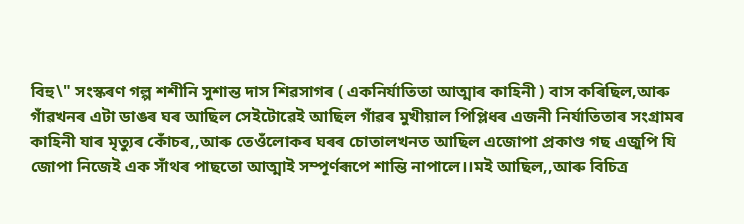বিহু\" সংস্কৰণ গল্প শশীনি সুশান্ত দাস শিৱসাগৰ ( এক‌নিৰ্যাতিতা আত্মাৰ কাহিনী ) বাস কৰিছিল,আৰু গাঁৱখনৰ এটা ডাঙৰ ঘৰ আছিল সেইটোৱেই আছিল গাঁৱৰ মুখীয়াল পিপ্লিধৰ এজনী নিৰ্যাতিতাৰ সংগ্ৰামৰ কাহিনী যাৰ মৃত্যুৰ কোঁচৰ,,আৰু তেওঁলোকৰ ঘৰৰ চোতালখনত আছিল এজোপা প্ৰকাণ্ড গছ এজুপি যি জোপা নিজেই এক সাঁথৰ পাছতো আত্মাই সম্পূৰ্ণৰূপে শান্তি নাপালে।।মই আছিল,,আৰু বিচিত্ৰ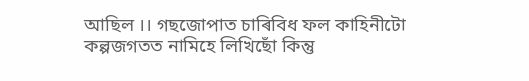আছিল ।। গছজোপাত চাৰিবিধ ফল কাহিনীটো কল্পজগতত নামিহে লিখিছোঁ কিন্তু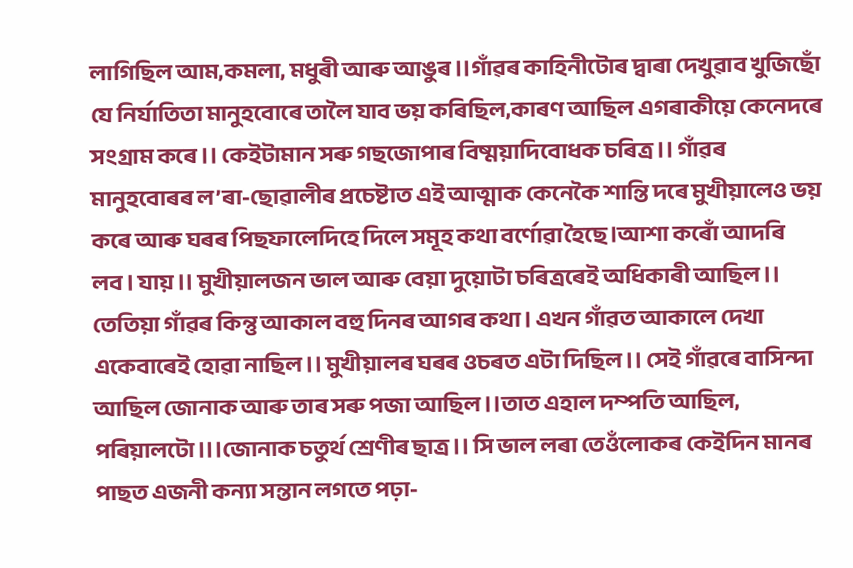লাগিছিল আম,কমলা, মধুৰী আৰু আঙুৰ।।গাঁৱৰ কাহিনীটোৰ দ্বাৰা দেখুৱাব খুজিছোঁ যে নিৰ্যাতিতা মানুহবোৰে তালৈ যাব ভয় কৰিছিল,কাৰণ আছিল এগৰাকীয়ে কেনেদৰে সংগ্ৰাম কৰে।। কেইটামান সৰু গছজোপাৰ বিষ্ময়াদিবোধক চৰিত্ৰ।। গাঁৱৰ মানুহবোৰৰ ল’ৰা-ছোৱালীৰ প্ৰচেষ্টাত এই আত্মাক কেনেকৈ শান্তি দৰে মুখীয়ালেও ভয় কৰে আৰু ঘৰৰ পিছফালেদিহে দিলে সমূহ কথা বৰ্ণোৱা হৈছে।আশা কৰোঁ আদৰি লব। যায়।। মুখীয়ালজন ভাল আৰু বেয়া দুয়োটা চৰিত্ৰৰেই অধিকাৰী আছিল।। তেতিয়া গাঁৱৰ কিন্তু আকাল বহু দিনৰ আগৰ কথা। এখন গাঁৱত আকালে দেখা একেবাৰেই হোৱা নাছিল।। মুখীয়ালৰ ঘৰৰ ওচৰত এটা দিছিল।। সেই গাঁৱৰে বাসিন্দা আছিল জোনাক আৰু তাৰ সৰু পজা আছিল।।তাত এহাল দম্পতি আছিল, পৰিয়ালটো।।।জোনাক চতুৰ্থ শ্ৰেণীৰ ছাত্ৰ।। সি ভাল লৰা তেওঁলোকৰ কেইদিন মানৰ পাছত এজনী কন্যা সন্তান লগতে পঢ়া-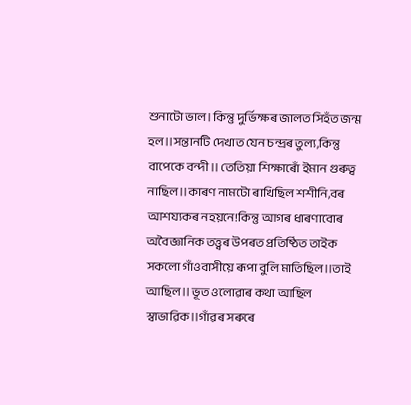শুনাটো ভাল। কিন্তু দুৰ্ভিক্ষৰ জালত সিহঁত জন্ম হল।।সন্তানটি দেখাত যেন চন্দ্ৰৰ তুল্য,কিন্তু বাপেকে বন্দী।। তেতিয়া শিক্ষাৰোঁ ইমান গুৰুত্ব নাছিল।।কাৰণ নামটো ৰাখিছিল শশীনি,বৰ আশয্যকৰ নহয়নে!কিন্তু আগৰ ধাৰণাবোৰ অবৈজ্ঞানিক তত্ত্বৰ উপৰত প্ৰতিষ্ঠিত তাইক সকলো গাঁওবাসীয়ে ৰূপা বুলি মাতিছিল।।তাই আছিল।। ভূত ওলোৱাৰ কথা আছিল স্বাভাৱিক।।গাঁৱৰ সৰুৰে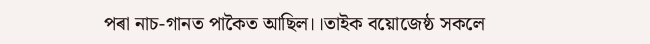পৰা নাচ-গানত পাকৈত আছিল।।তাইক বয়োজেষ্ঠ সকলে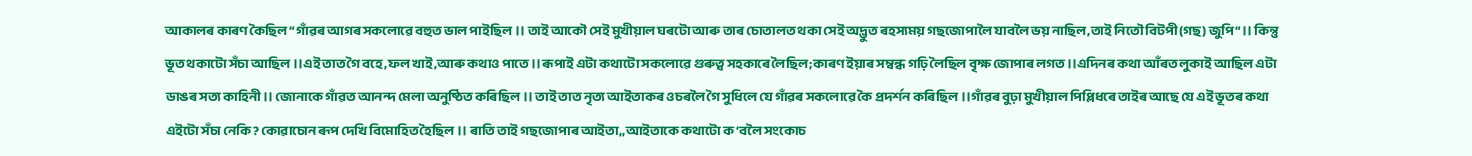আকালৰ কাৰণ কৈছিল “গাঁৱৰ আগৰ সকলোৱে বহুত ভাল পাইছিল।। তাই আকৌ সেই মুখীয়াল ঘৰটো আৰু তাৰ চোতালত থকা সেই অদ্ভুত ৰহস্যময় গছজোপালৈ যাবলৈ ভয় নাছিল,তাই নিতৌ বিটপী(গছ) জুপি“।। কিন্তু ভূত থকাটো সঁচা আছিল।।এই তাত গৈ বহে ,ফল খাই,আৰু কথাও পাতে।।ৰূপাই এটা কথাটো সকলোৱে গুৰুত্ব সহকাৰে লৈছিল;কাৰণ ইয়াৰ সম্বন্ধ গঢ়ি লৈছিল বৃক্ষ জোপাৰ লগত।।এদিনৰ কথা আঁৰত লুকাই আছিল এটা ডাঙৰ সত্য কাহিনী।। জোনাকে গাঁৱত আনন্দ মেলা অনুষ্ঠিত কৰিছিল।। তাই তাত নৃত্য আইতাকৰ ওচৰলৈ গৈ সুধিলে যে গাঁৱৰ সকলোৱে কৈ প্ৰদৰ্শন কৰিছিল।।গাঁৱৰ বুঢ়া মুখীয়াল পিপ্লিধৰে তাইৰ আছে যে এই ভূতৰ কথা এইটো সঁচা নেকি? কোৱাচোন ৰূপ দেখি বিমোহিত হৈছিল।। ৰাতি তাই গছজোপাৰ আইতা,,আইতাকে কথাটো ক‘বলৈ সংকোচ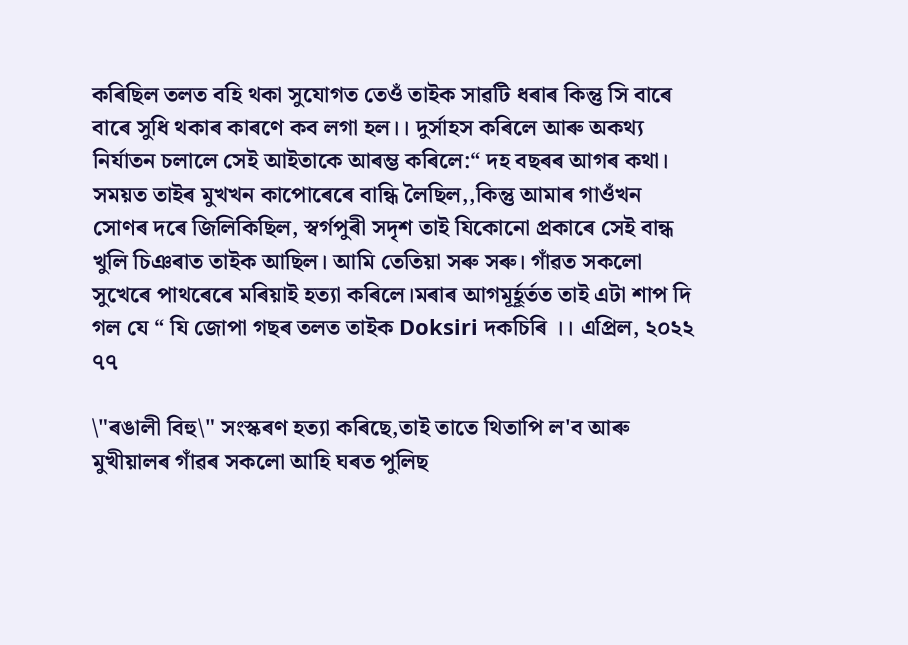কৰিছিল তলত বহি থকা সুযোগত তেওঁ তাইক সাৱটি ধৰাৰ কিন্তু সি বাৰে বাৰে সুধি থকাৰ কাৰণে কব লগা হল।। দুৰ্সাহস কৰিলে আৰু অকথ্য নিৰ্যাতন চলালে সেই আইতাকে আৰম্ভ কৰিলে:“ দহ বছৰৰ আগৰ কথা। সময়ত তাইৰ মুখখন কাপোৰেৰে বান্ধি লৈছিল,,কিন্তু আমাৰ গাওঁখন সোণৰ দৰে জিলিকিছিল, স্বৰ্গপুৰী সদৃশ তাই যিকোনো প্ৰকাৰে সেই বান্ধ খুলি চিঞৰাত তাইক আছিল। আমি তেতিয়া সৰু সৰু। গাঁৱত সকলো সুখেৰে পাথৰেৰে মৰিয়াই হত্যা কৰিলে।মৰাৰ আগমূৰ্হূৰ্তত তাই এটা শাপ দি গল যে “ যি জোপা গছৰ তলত তাইক Doksiri দকচিৰি ।। এপ্ৰিল, ২০২২ ৭৭

\"ৰঙালী বিহু\" সংস্কৰণ হত্যা কৰিছে,তাই তাতে থিতাপি ল'ব আৰু মুখীয়ালৰ গাঁৱৰ সকলো আহি ঘৰত পুলিছ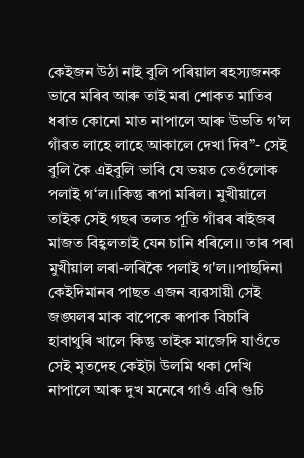কেইজন উঠা নাই বুলি পৰিয়াল ৰহস্যজনক ভাবে মৰিব আৰু তাই মৰা শোকত মাতিব ধৰাত কোনো মাত নাপালে আৰু উভতি গ’ল গাঁৱত লাহে লাহে আকালে দেখা দিব”- সেই বুলি কৈ এইবুলি ভাবি যে ভয়ত তেওঁলোক পলাই গ‘ল।।কিন্তু ৰূপা মৰিল। মুখীয়ালে তাইক সেই গছৰ তলত পূতি গাঁৱৰ ৰাইজৰ মাজত বিহ্বলতাই যেন চানি ধৰিলে।। তাৰ পৰা মুখীয়াল লৰা-লৰিকৈ পলাই গ'ল।।পাছদিনা কেইদিমানৰ পাছত এজন ব্যৱসায়ী সেই জঙ্ঘলৰ মাক বাপেকে ৰূপাক বিচাৰি হাবাথুৰি খালে কিন্তু তাইক মাজেদি যাওঁতে সেই মৃতদেহ কেইটা উলমি থকা দেখি নাপালে আৰু দুখ মনেৰে গাওঁ এৰি গুচি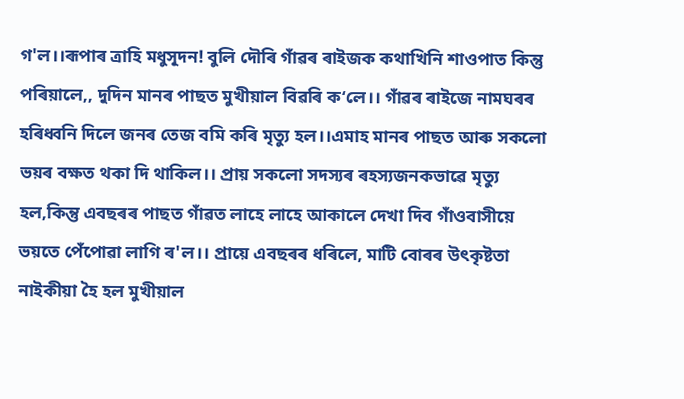গ'ল।।ৰূপাৰ ত্ৰাহি মধুসূদন! বুলি দৌৰি গাঁৱৰ ৰাইজক কথাখিনি শাওপাত কিন্তু পৰিয়ালে,, দুদিন মানৰ পাছত মুখীয়াল বিৱৰি ক‘লে।। গাঁৱৰ ৰাইজে নামঘৰৰ হৰিধ্বনি দিলে জনৰ তেজ বমি কৰি মৃত্যু হল।।এমাহ মানৰ পাছত আৰু সকলো ভয়ৰ বক্ষত থকা দি থাকিল।। প্ৰায় সকলো সদস্যৰ ৰহস্যজনকভাৱে মৃত্যু হল,কিন্তু এবছৰৰ পাছত গাঁৱত লাহে লাহে আকালে দেখা দিব গাঁওবাসীয়ে ভয়তে পেঁপোৱা লাগি ৰ'ল।। প্ৰায়ে এবছৰৰ ধৰিলে, মাটি বোৰৰ উৎকৃষ্টতা নাইকীয়া হৈ হল মুখীয়াল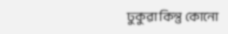ঢুকুৱা কিন্তু কোনো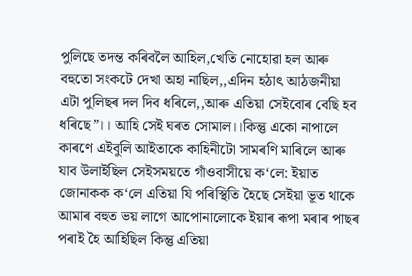পুলিছে তদন্ত কৰিবলৈ আহিল,খেতি নোহোৱা হল আৰু বহুতো সংকটে দেখা অহা নাছিল,,এদিন হঠাৎ আঠজনীয়া এটা পুলিছৰ দল দিব ধৰিলে,,আৰু এতিয়া সেইবোৰ বেছি হব ধৰিছে”।। আহি সেই ঘৰত সোমাল।।কিন্তু একো নাপালে কাৰণে এইবুলি আইতাকে কাহিনীটো সামৰণি মাৰিলে আৰু যাব উলাইছিল সেইসময়তে গাঁওবাসীয়ে ক‘লে: ইয়াত জোনাকক ক‘লে এতিয়া যি পৰিস্থিতি হৈছে সেইয়া ভূত থাকে আমাৰ বহুত ভয় লাগে আপোনালোকে ইয়াৰ ৰূপা মৰাৰ পাছৰ পৰাই হৈ আহিছিল কিন্তু এতিয়া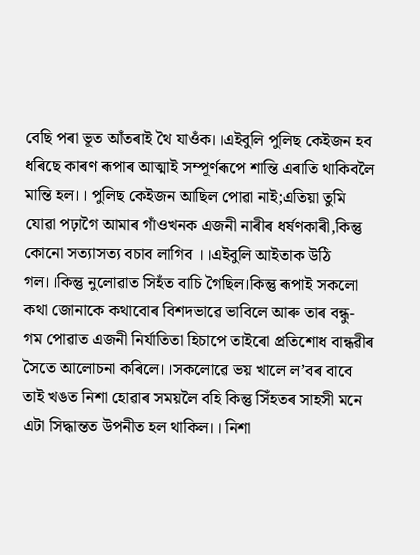বেছি পৰা ভূত আঁতৰাই থৈ যাওঁক।।এইবুলি পুলিছ কেইজন হব ধৰিছে কাৰণ ৰূপাৰ আত্মাই সম্পূৰ্ণৰূপে শান্তি এৰাতি থাকিবলৈ মান্তি হল।। পুলিছ কেইজন আছিল পোৱা নাই;এতিয়া তুমি যোৱা পঢ়াগৈ আমাৰ গাঁওখনক এজনী নাৰীৰ ধৰ্ষণকাৰী,কিন্তু কোনো সত্যাসত্য বচাব লাগিব ।।এইবুলি আইতাক উঠি গল।।কিন্তু নুলোৱাত সিহঁত বাচি গৈছিল।কিন্তু ৰূপাই সকলো কথা জোনাকে কথাবোৰ বিশদভাৱে ভাবিলে আৰু তাৰ বন্ধু- গম পোৱাত এজনী নিৰ্যাতিতা হিচাপে তাইৰো প্ৰতিশোধ বান্ধৱীৰ সৈতে আলোচনা কৰিলে।।সকলোৱে ভয় খালে ল’বৰ বাবে তাই খঙত নিশা হোৱাৰ সময়লৈ বহি কিন্তু সিঁহতৰ সাহসী মনে এটা সিদ্ধান্তত উপনীত হল থাকিল।। নিশা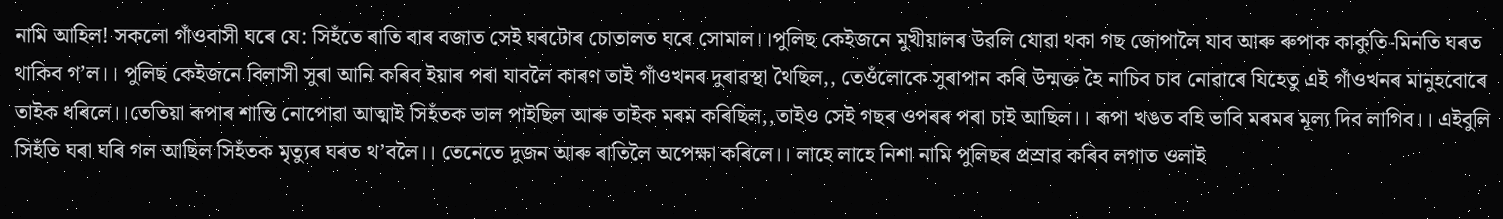নামি আহিল! সকলো গাঁওবাসী ঘৰে যে: সিহঁতে ৰাতি বাৰ বজাত সেই ঘৰটোৰ চোতালত ঘৰে সোমাল।।পুলিছ কেইজনে মুখীয়ালৰ উৱলি যোৱা থকা গছ জোপালৈ যাব আৰু ৰুপাক কাকুতি-মিনতি ঘৰত থাকিব গ’ল।। পুলিছ কেইজনে বিলাসী সুৰা আনি কৰিব ইয়াৰ পৰা যাবলৈ কাৰণ তাই গাঁওখনৰ দুৰাৱস্থা থৈছিল,, তেওঁলোকে সুৰাপান কৰি উন্মক্ত হৈ নাচিব চাব নোৱাৰে যিহেতু এই গাঁওখনৰ মানুহবোৰে তাইক ধৰিলে।।তেতিয়া ৰূপাৰ শান্তি নোপোৱা আত্মাই সিহঁতক ভাল পাইছিল আৰু তাইক মৰম কৰিছিল,,তাইও সেই গছৰ ওপৰৰ পৰা চাই আছিল।। ৰূপা খঙত বহি ভাবি মৰমৰ মূল্য দিব লাগিব।। এইবুলি সিহঁতি ঘৰা ঘৰি গল আছিল সিহঁতক মৃত্যুৰ ঘৰত থ’বলৈ।। তেনেতে দুজন আৰু ৰাতিলৈ অপেক্ষা কৰিলে।। লাহে লাহে নিশা নামি পুলিছৰ প্ৰস্ৰাৱ কৰিব লগাত ওলাই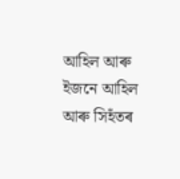আহিল আৰু ইজনে আহিল আৰু সিহঁতৰ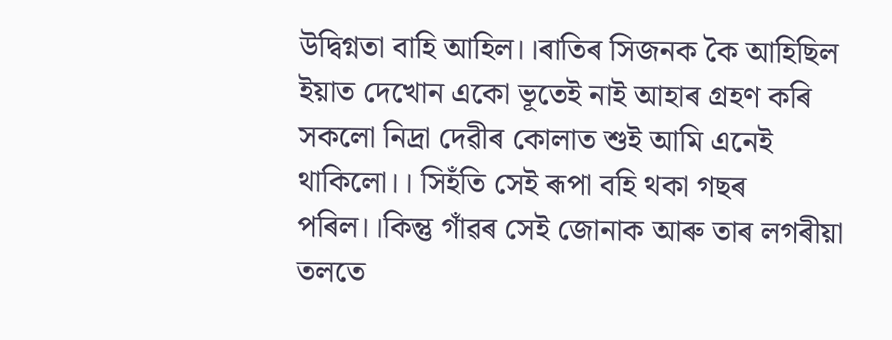উদ্বিগ্নতা বাহি আহিল।।ৰাতিৰ সিজনক কৈ আহিছিল ইয়াত দেখোন একো ভূতেই নাই আহাৰ গ্ৰহণ কৰি সকলো নিদ্ৰা দেৱীৰ কোলাত শুই আমি এনেই থাকিলো।। সিহঁতি সেই ৰূপা বহি থকা গছৰ পৰিল।।কিন্তু গাঁৱৰ সেই জোনাক আৰু তাৰ লগৰীয়া তলতে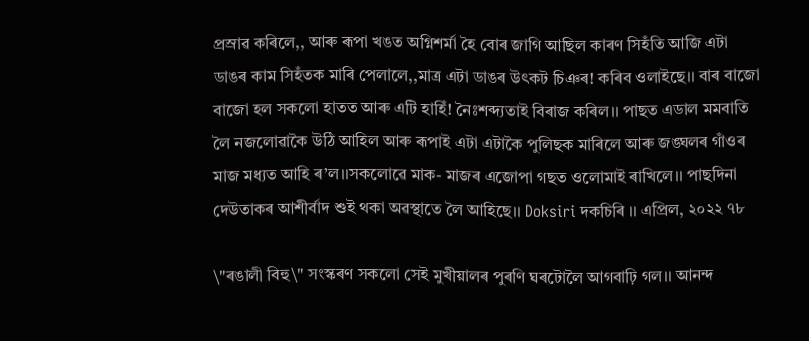প্ৰস্ৰাৱ কৰিলে,, আৰু ৰূপা খঙত অগ্নিশৰ্মা হৈ বোৰ জাগি আছিল কাৰণ সিহঁতি আজি এটা ডাঙৰ কাম সিহঁতক মাৰি পেলালে,,মাত্ৰ এটা ডাঙৰ উৎকট চিঞৰ! কৰিব ওলাইছে।। বাৰ বাজো বাজো হল সকলো হাতত আৰু এটি হাহি‍ঁ! নৈঃশব্দ্যতাই বিৰাজ কৰিল।। পাছত এডাল মমবাতি লৈ নজলোৱাকৈ উঠি আহিল আৰু ৰূপাই এটা এটাকৈ পুলিছক মাৰিলে আৰু জঙ্ঘলৰ গাঁওৰ মাজ মধ্যত আহি ৰ’ল।।সকলোৱে মাক- মাজৰ এজোপা গছত ওলোমাই ৰাখিলে।। পাছদিনা দেউতাকৰ আশীৰ্বাদ শুই থকা অৱস্থাতে লৈ আহিছে।। Doksiri দকচিৰি ।। এপ্ৰিল, ২০২২ ৭৮

\"ৰঙালী বিহু\" সংস্কৰণ সকলো সেই মুখীয়ালৰ পুৰণি ঘৰটোলৈ আগবাঢ়ি গল।। আনন্দ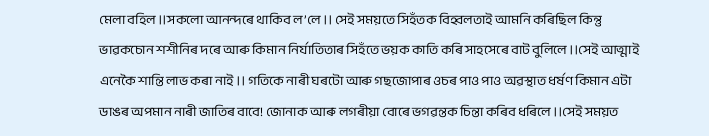মেলা বহিল।।সকলো আনন্দৰে থাকিব ল’লে।। সেই সময়তে সিহঁতক বিহ্বলতাই আমনি কৰিছিল কিন্তু ভাৱকচোন শশীনিৰ দৰে আৰু কিমান নিৰ্যাতিতাৰ সিহঁতে ভয়ক কাতি কৰি সাহসেৰে বাট বুলিলে।।সেই আত্মাই এনেকৈ শান্তি লাভ কৰা নাই।। গতিকে নাৰী ঘৰটো আৰু গছজোপাৰ ওচৰ পাও পাও অৱস্থাত ধৰ্ষণ কিমান এটা ডাঙৰ অপমান নাৰী জাতিৰ বাবে! জোনাক আৰু লগৰীয়া বোৰে ভগৱন্তক চিন্তা কৰিব ধৰিলে।।সেই সময়ত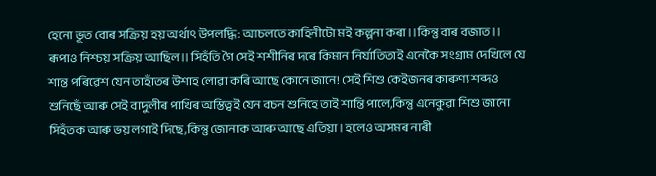হেনো ভূত বোৰ সক্ৰিয় হয় অৰ্থাৎ উপলদ্ধি: আচলতে কাহিনীটো মই কল্পনা কৰা।।কিন্তু বাৰ বজাত।। ৰূপাও নিশ্চয় সক্ৰিয় আছিল।। সিহঁতি গৈ সেই শশীনিৰ দৰে কিমান নিৰ্যাতিতাই এনেকৈ সংগ্ৰাম দেখিলে যে শান্ত পৰিৱেশ যেন তাহাঁতৰ উশাহ লোৱা কৰি আছে কোনে জানে! সেই শিশু কেইজনৰ কাৰুণ্য শব্দও শুনিছেঁ আৰু সেই বাদুলীৰ পাখিৰ অস্তিত্বই যেন বচন শুনিহে তাই শান্তি পালে,কিন্তু এনেকুৱা শিশু জানো সিহঁতক আৰু ভয় লগাই দিছে,কিন্তু জোনাক আৰু আছে এতিয়া। হলেও অসমৰ নাৰী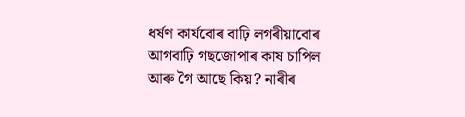ধৰ্ষণ কাৰ্যবোৰ বাঢ়ি লগৰীয়াবোৰ আগবাঢ়ি গছজোপাৰ কাষ চাপিল আৰু গৈ আছে কিয়? নাৰীৰ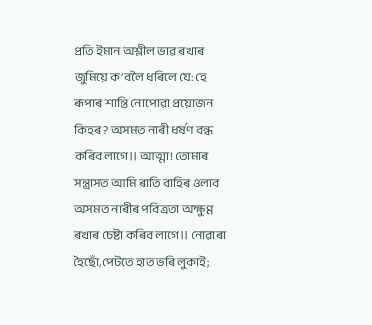প্ৰতি ইমান অশ্লীল ভাৱ ৰখাৰ জুমিয়ে ক‘বলৈ ধৰিলে যে: হে ৰূপাৰ শান্তি নোপোৱা প্ৰয়োজন কিহৰ? অসমত নাৰী ধৰ্ষণ বন্ধ কৰিব লাগে।। আত্মা! তোমাৰ সন্ত্ৰাসত আমি ৰাতি বাহিৰ ওলাব অসমত নাৰীৰ পবিত্ৰতা অক্ষুণ্ণ ৰখাৰ চেষ্টা কৰিব লাগে।। নোৱাৰা হৈছোঁ,পেটতে হাত ভৰি লুকাই;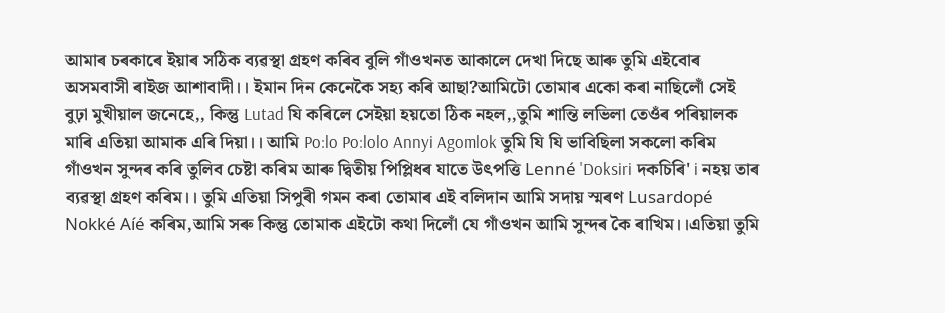আমাৰ চৰকাৰে ইয়াৰ সঠিক ব্যৱস্থা গ্ৰহণ কৰিব বুলি গাঁওখনত আকালে দেখা দিছে আৰু তুমি এইবোৰ অসমবাসী ৰাইজ আশাবাদী।। ইমান দিন কেনেকৈ সহ্য কৰি আছা?আমিটো তোমাৰ একো কৰা নাছিলোঁ সেই বুঢ়া মুখীয়াল জনেহে,, কিন্তু Lutad যি কৰিলে সেইয়া হয়তো ঠিক নহল,,তুমি শান্তি লভিলা তেওঁৰ পৰিয়ালক মাৰি এতিয়া আমাক এৰি দিয়া।। আমি Po:lo Po:lolo Annyi Agomlok তুমি যি যি ভাবিছিলা সকলো কৰিম গাঁওখন সুন্দৰ কৰি তুলিব চেষ্টা কৰিম আৰু দ্বিতীয় পিপ্লিধৰ যাতে উৎপত্তি Lenné 'Doksiri দকচিৰি' i নহয় তাৰ ব্যৱস্থা গ্ৰহণ কৰিম।। তুমি এতিয়া সিপুৰী গমন কৰা তোমাৰ এই বলিদান আমি সদায় স্মৰণ Lusardopé Nokké Aíé কৰিম,আমি সৰু কিন্তু তোমাক এইটো কথা দিলোঁ যে গাঁওখন আমি সুন্দৰ কৈ ৰাখিম।।এতিয়া তুমি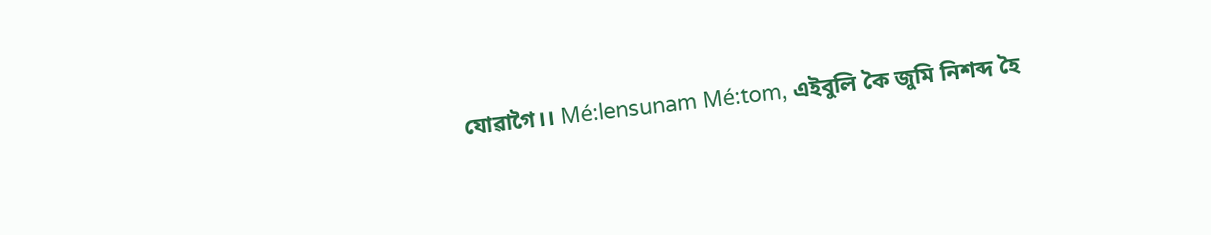যোৱাগৈ।। Mé:lensunam Mé:tom, এইবুলি কৈ জুমি নিশব্দ হৈ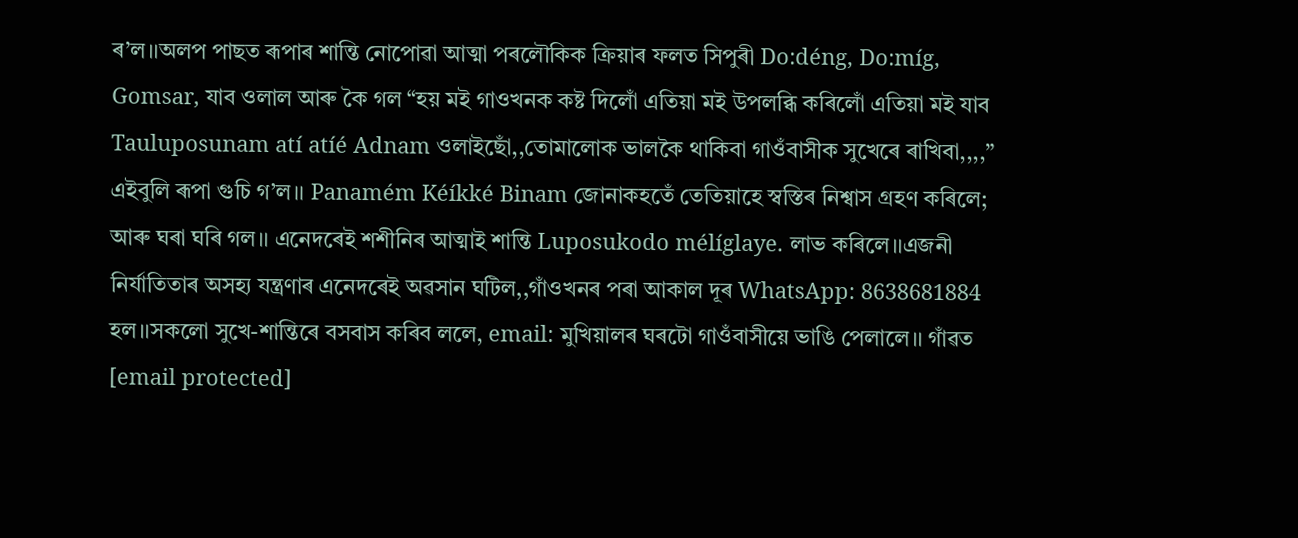ৰ’ল।।অলপ পাছত ৰূপাৰ শান্তি নোপোৱা আত্মা পৰলৌকিক ক্ৰিয়াৰ ফলত সিপুৰী Do:déng, Do:míg, Gomsar, যাব ওলাল আৰু কৈ গল “হয় মই গাওখনক কষ্ট দিলোঁ এতিয়া মই উপলব্ধি কৰিলোঁ এতিয়া মই যাব Tauluposunam atí atíé Adnam ওলাইছোঁ,,তোমালোক ভালকৈ থাকিবা গাওঁবাসীক সুখেৰে ৰাখিবা,,,,” এইবুলি ৰূপা গুচি গ’ল।। Panamém Kéíkké Binam জোনাকহতেঁ তেতিয়াহে স্বস্তিৰ নিশ্বাস গ্ৰহণ কৰিলে; আৰু ঘৰা ঘৰি গল।। এনেদৰেই শশীনিৰ আত্মাই শান্তি Luposukodo mélíglaye. লাভ কৰিলে।।এজনী নিৰ্যাতিতাৰ অসহ্য যন্ত্ৰণাৰ এনেদৰেই অৱসান ঘটিল,,গাঁওখনৰ পৰা আকাল দূৰ WhatsApp: 8638681884 হল।।সকলো সুখে-শান্তিৰে বসবাস কৰিব ললে, email: মুখিয়ালৰ ঘৰটো গাওঁবাসীয়ে ভাঙি পেলালে।। গাঁৱত [email protected]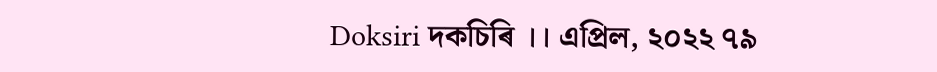Doksiri দকচিৰি ।। এপ্ৰিল, ২০২২ ৭৯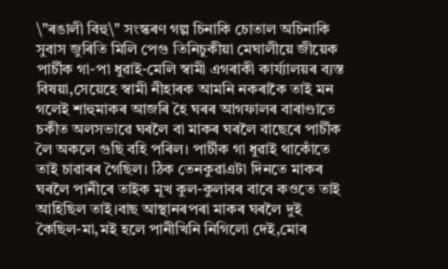\"ৰঙালী বিহু\" সংস্কৰণ গল্প চিনাকি চোতাল অচিনাকি সুবাস জুৰিতি মিলি পেগু তিনিচুকীয়া মেঘালীয়ে জীয়েক পাৰ্চীক গা-পা ধুৱাই-মেলি স্বামী এগৰাকী কাৰ্য্যালয়ৰ ব্যস্ত বিষয়া,সেয়েহে স্বামী নীহাৰক আমনি নকৰাকৈ তাই মন গলেই শাহুমাকৰ আজৰি হৈ ঘৰৰ আগফালৰ বাৰাণ্ডাতে চকীত অলসভাৱে ঘৰলৈ বা মাকৰ ঘৰলৈ বাছেৰে পাৰ্চীক লৈ অকলে গুছি বহি পৰিল। পাৰ্চীক গা ধুৱাই থাকোঁতে তাই চাৱাৰৰ গৈছিল। ঠিক তেনকুৱাএটা দিনতে মাকৰ ঘৰলৈ পানীৰে তাইক মূখ কুল-কুলাবৰ বাবে কওতে তাই আহিছিল তাই।বাছ আস্থানৰপৰা মাকৰ ঘৰলৈ দুই কৈছিল-মা,মই হলে পানীখিনি নিগিলো দেই,মোৰ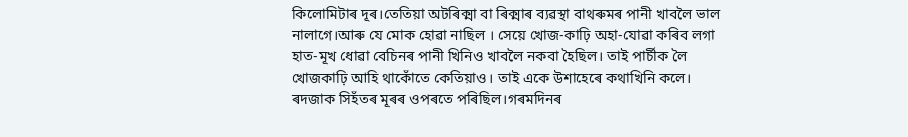কিলোমিটাৰ দূৰ।তেতিয়া অটৰিক্মা বা ৰিক্মাৰ ব্যৱস্থা বাথৰুমৰ পানী খাবলৈ ভাল নালাগে।আৰু যে মোক হোৱা নাছিল । সেয়ে খোজ-কাঢ়ি অহা-যোৱা কৰিব লগা হাত-মূখ ধোৱা বেচিনৰ পানী খিনিও খাবলৈ নকবা হৈছিল। তাই পাৰ্চীক লৈ খোজকাঢ়ি আহি থাকোঁতে কেতিয়াও। তাই একে উশাহেৰে কথাখিনি কলে। ৰদজাক সিহঁতৰ মূৰৰ ওপৰতে পৰিছিল।গৰমদিনৰ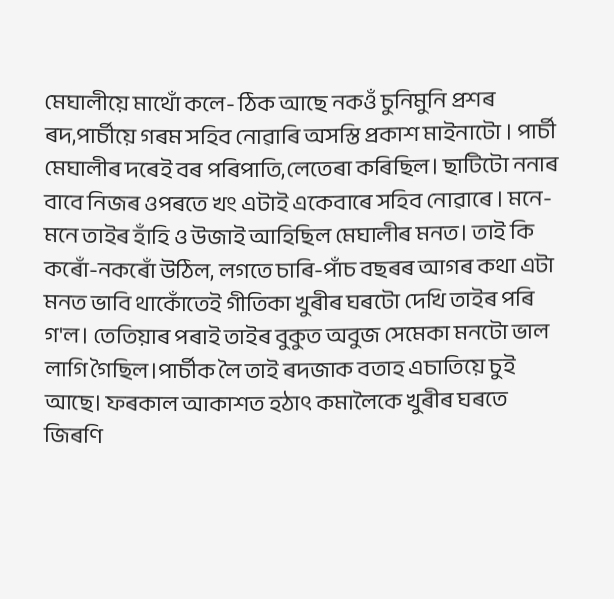মেঘালীয়ে মাথোঁ কলে- ঠিক আছে নকওঁ চুনিমুনি প্ৰশৰ ৰদ,পাৰ্চীয়ে গৰম সহিব নোৱাৰি অসস্তি প্ৰকাশ মাইনাটো । পাৰ্চী মেঘালীৰ দৰেই বৰ পৰিপাতি,লেতেৰা কৰিছিল। ছাটিটো ননাৰ বাবে নিজৰ ওপৰতে খং এটাই একেবাৰে সহিব নোৱাৰে । মনে-মনে তাইৰ হাঁহি ও উজাই আহিছিল মেঘালীৰ মনত। তাই কি কৰোঁ-নকৰোঁ উঠিল, লগতে চাৰি-পাঁচ বছৰৰ আগৰ কথা এটা মনত ভাবি থাকোঁতেই গীতিকা খুৰীৰ ঘৰটো দেখি তাইৰ পৰি গ'ল। তেতিয়াৰ পৰাই তাইৰ বুকুত অবুজ সেমেকা মনটো ভাল লাগি গৈছিল।পাৰ্চীক লৈ তাই ৰদজাক বতাহ এচাতিয়ে চুই আছে। ফৰকাল আকাশত হঠাৎ কমালৈকে খুৰীৰ ঘৰতে জিৰণি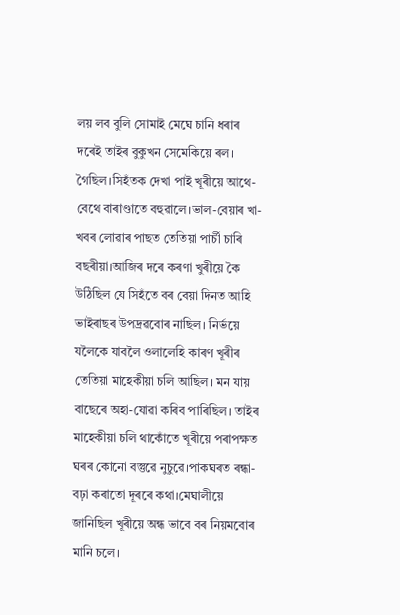লয় লব বুলি সোমাই মেঘে চানি ধৰাৰ দৰেই তাইৰ বুকুখন সেমেকিয়ে ৰল। গৈছিল।সিহঁতক দেখা পাই খূৰীয়ে আথে-বেথে বাৰাণ্ডাতে বহুৱালে।ভাল-বেয়াৰ খা-খবৰ লোৱাৰ পাছত তেতিয়া পাৰ্চী চাৰি বছৰীয়া।আজিৰ দৰে কৰণা খুৰীয়ে কৈ উঠিছিল যে সিহঁতে বৰ বেয়া দিনত আহি ভাইৰাছৰ উপদ্ৰৱবোৰ নাছিল। নিৰ্ভয়ে যলৈকে যাবলৈ ওলালেহি কাৰণ খূৰীৰ তেতিয়া মাহেকীয়া চলি আছিল। মন যায় বাছেৰে অহা-যোৱা কৰিব পাৰিছিল। তাইৰ মাহেকীয়া চলি থাকোঁতে খূৰীয়ে পৰাপক্ষত ঘৰৰ কোনো বস্তুৱে নুচুৱে।পাকঘৰত ৰন্ধা-বঢ়া কৰাতো দূৰৰে কথা।মেঘালীয়ে জানিছিল খূৰীয়ে অন্ধ ভাবে বৰ নিয়মবোৰ মানি চলে।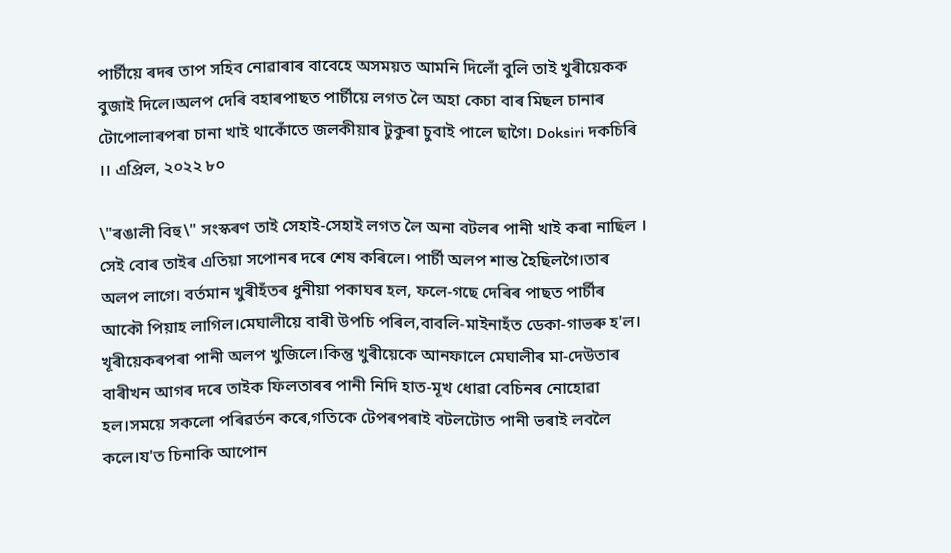পাৰ্চীয়ে ৰদৰ তাপ সহিব নোৱাৰাৰ বাবেহে অসময়ত আমনি দিলোঁ বুলি তাই খুৰীয়েকক বুজাই দিলে।অলপ দেৰি বহাৰপাছত পাৰ্চীয়ে লগত লৈ অহা কেচা বাৰ মিছল চানাৰ টোপোলাৰপৰা চানা খাই থাকোঁতে জলকীয়াৰ টুকুৰা চুবাই পালে ছাগৈ। Doksiri দকচিৰি ।। এপ্ৰিল, ২০২২ ৮০

\"ৰঙালী বিহু\" সংস্কৰণ তাই সেহাই-সেহাই লগত লৈ অনা বটলৰ পানী খাই কৰা নাছিল । সেই বোৰ তাইৰ এতিয়া সপোনৰ দৰে শেষ কৰিলে। পাৰ্চী অলপ শান্ত হৈছিলগৈ।তাৰ অলপ লাগে। বৰ্তমান খুৰীহঁতৰ ধুনীয়া পকাঘৰ হল, ফলে-গছে দেৰিৰ পাছত পাৰ্চীৰ আকৌ পিয়াহ লাগিল।মেঘালীয়ে বাৰী উপচি পৰিল,বাবলি-মাইনাহঁত ডেকা-গাভৰু হ'ল। খূৰীয়েকৰপৰা পানী অলপ খুজিলে।কিন্তু খুৰীয়েকে আনফালে মেঘালীৰ মা-দেউতাৰ বাৰীখন আগৰ দৰে তাইক ফিলতাৰৰ পানী নিদি হাত-মূখ ধোৱা বেচিনৰ নোহোৱা হল।সময়ে সকলো পৰিৱৰ্তন কৰে,গতিকে টেপৰপৰাই বটলটোত পানী ভৰাই লবলৈ কলে।য'ত চিনাকি আপোন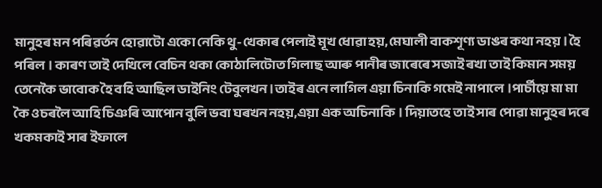মানুহৰ মন পৰিৱৰ্তন হোৱাটো একো নেকি থু-খেকাৰ পেলাই মূখ ধোৱা হয়,মেঘালী বাকশূণ্য ডাঙৰ কথা নহয়। হৈ পৰিল। কাৰণ তাই দেখিলে বেচিন থকা কোঠালিটোত গিলাছ আৰু পানীৰ জাৰেৰে সজাই ৰখা তাই কিমান সময় তেনেকৈ ভাবোক হৈ বহি আছিল ডাইনিং টেবুলখন ।তাইৰ এনে লাগিল এয়া চিনাকি গমেই নাপালে।পাৰ্চীয়ে মা মা কৈ ওচৰলৈ আহি চিঞৰি আপোন বুলি ভবা ঘৰখন নহয়,এয়া এক অচিনাকি। দিয়াতহে তাই সাৰ পোৱা মানুহৰ দৰে খকমকাই সাৰ ইফালে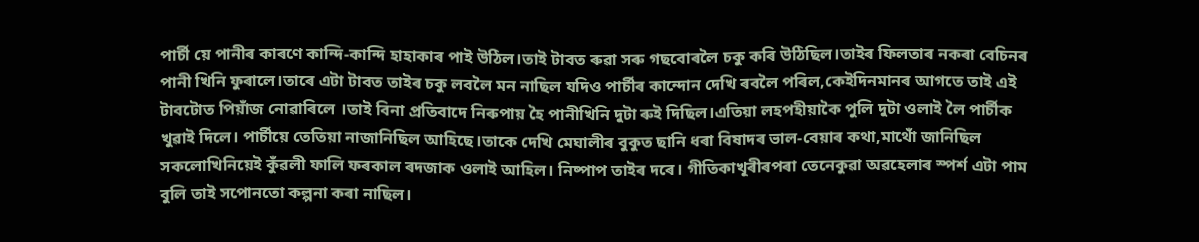পাৰ্চী য়ে পানীৰ কাৰণে কান্দি-কান্দি হাহাকাৰ পাই উঠিল।তাই টাবত ৰুৱা সৰু গছবোৰলৈ চকু কৰি উঠিছিল।তাইৰ ফিলতাৰ নকৰা বেচিনৰ পানী খিনি ফুৰালে।তাৰে এটা টাবত তাইৰ চকু লবলৈ মন নাছিল যদিও পাৰ্চীৰ কান্দোন দেখি ৰবলৈ পৰিল,কেইদিনমানৰ আগতে তাই এই টাবটোত পিয়াঁজ নোৱাৰিলে ।তাই বিনা প্ৰতিবাদে নিৰুপায় হৈ পানীখিনি দুটা ৰুই দিছিল।এতিয়া লহপহীয়াকৈ পুলি দুটা ওলাই লৈ পাৰ্চীক খুৱাই দিলে। পাৰ্চীয়ে তেতিয়া নাজানিছিল আহিছে।তাকে দেখি মেঘালীৰ বুকুত ছানি ধৰা বিষাদৰ ভাল-বেয়াৰ কথা,মাথোঁ জানিছিল সকলোখিনিয়েই কুঁৱলী ফালি ফৰকাল ৰদজাক ওলাই আহিল। নিষ্পাপ তাইৰ দৰে। গীতিকাখূৰীৰপৰা তেনেকুৱা অৱহেলাৰ স্পৰ্শ এটা পাম বুলি তাই সপোনতো কল্পনা কৰা নাছিল।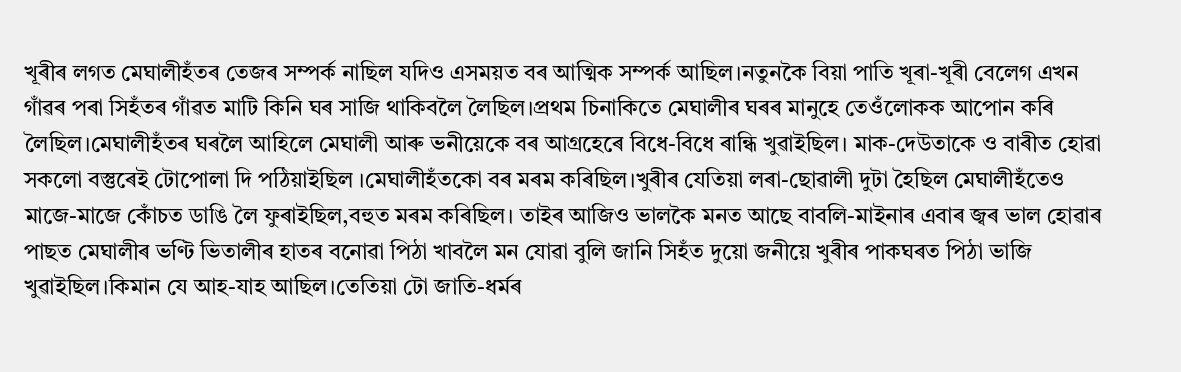খূৰীৰ লগত মেঘালীহঁতৰ তেজৰ সম্পৰ্ক নাছিল যদিও এসময়ত বৰ আত্মিক সম্পৰ্ক আছিল।নতুনকৈ বিয়া পাতি খূৰা-খূৰী বেলেগ এখন গাঁৱৰ পৰা সিহঁতৰ গাঁৱত মাটি কিনি ঘৰ সাজি থাকিবলৈ লৈছিল।প্ৰথম চিনাকিতে মেঘালীৰ ঘৰৰ মানুহে তেওঁলোকক আপোন কৰি লৈছিল।মেঘালীহঁতৰ ঘৰলৈ আহিলে মেঘালী আৰু ভনীয়েকে বৰ আগ্ৰহেৰে বিধে-বিধে ৰান্ধি খুৱাইছিল। মাক-দেউতাকে ও বাৰীত হোৱা সকলো বস্তুৰেই টোপোলা দি পঠিয়াইছিল ।মেঘালীহঁতকো বৰ মৰম কৰিছিল।খুৰীৰ যেতিয়া লৰা-ছোৱালী দুটা হৈছিল মেঘালীহঁতেও মাজে-মাজে কোঁচত ডাঙি লৈ ফুৰাইছিল,বহুত মৰম কৰিছিল। তাইৰ আজিও ভালকৈ মনত আছে বাবলি-মাইনাৰ এবাৰ জ্বৰ ভাল হোৱাৰ পাছত মেঘালীৰ ভণ্টি ভিতালীৰ হাতৰ বনোৱা পিঠা খাবলৈ মন যোৱা বুলি জানি সিহঁত দুয়ো জনীয়ে খুৰীৰ পাকঘৰত পিঠা ভাজি খুৱাইছিল।কিমান যে আহ-যাহ আছিল।তেতিয়া টো জাতি-ধৰ্মৰ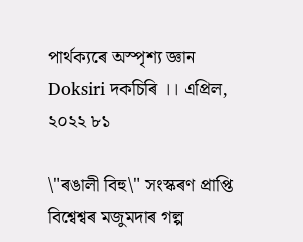পাৰ্থক্যৰে অস্পৃশ্য জ্ঞান Doksiri দকচিৰি ।। এপ্ৰিল, ২০২২ ৮১

\"ৰঙালী বিহু\" সংস্কৰণ প্রাপ্তি বিশ্বেশ্বৰ মজুমদাৰ গল্প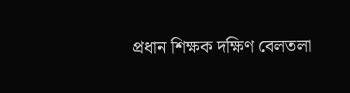প্রধান শিক্ষক দক্ষিণ বেলতলা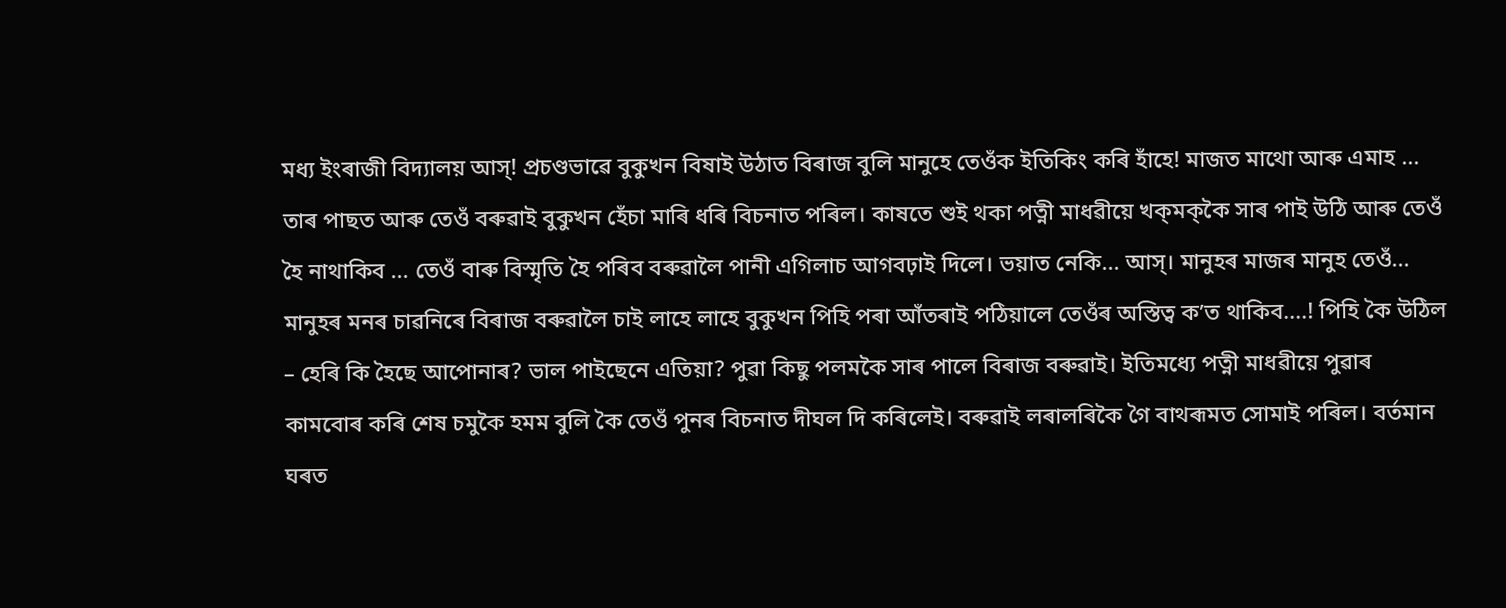মধ্য ইংৰাজী বিদ্যালয় আস্! প্রচণ্ডভাৱে বুকুখন বিষাই উঠাত বিৰাজ বুলি মানুহে তেওঁক ইতিকিং কৰি হাঁহে! মাজত মাথো আৰু এমাহ ... তাৰ পাছত আৰু তেওঁ বৰুৱাই বুকুখন হেঁচা মাৰি ধৰি বিচনাত পৰিল। কাষতে শুই থকা পত্নী মাধৱীয়ে খক্‌মক্‌কৈ সাৰ পাই উঠি আৰু তেওঁ হৈ নাথাকিব ... তেওঁ বাৰু বিস্মৃতি হৈ পৰিব বৰুৱালৈ পানী এগিলাচ আগবঢ়াই দিলে। ভয়াত নেকি... আস্। মানুহৰ মাজৰ মানুহ তেওঁ... মানুহৰ মনৰ চাৱনিৰে বিৰাজ বৰুৱালৈ চাই লাহে লাহে বুকুখন পিহি পৰা আঁতৰাই পঠিয়ালে তেওঁৰ অস্তিত্ব ক’ত থাকিব....! পিহি কৈ উঠিল – হেৰি কি হৈছে আপোনাৰ? ভাল পাইছেনে এতিয়া? পুৱা কিছু পলমকৈ সাৰ পালে বিৰাজ বৰুৱাই। ইতিমধ্যে পত্নী মাধৱীয়ে পুৱাৰ কামবোৰ কৰি শেষ চমুকৈ হমম বুলি কৈ তেওঁ পুনৰ বিচনাত দীঘল দি কৰিলেই। বৰুৱাই লৰালৰিকৈ গৈ বাথৰূমত সোমাই পৰিল। বৰ্তমান ঘৰত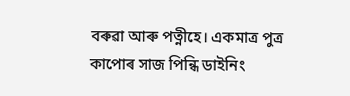বৰুৱা আৰু পত্নীহে। একমাত্র পুত্ৰ কাপোৰ সাজ পিন্ধি ডাইনিং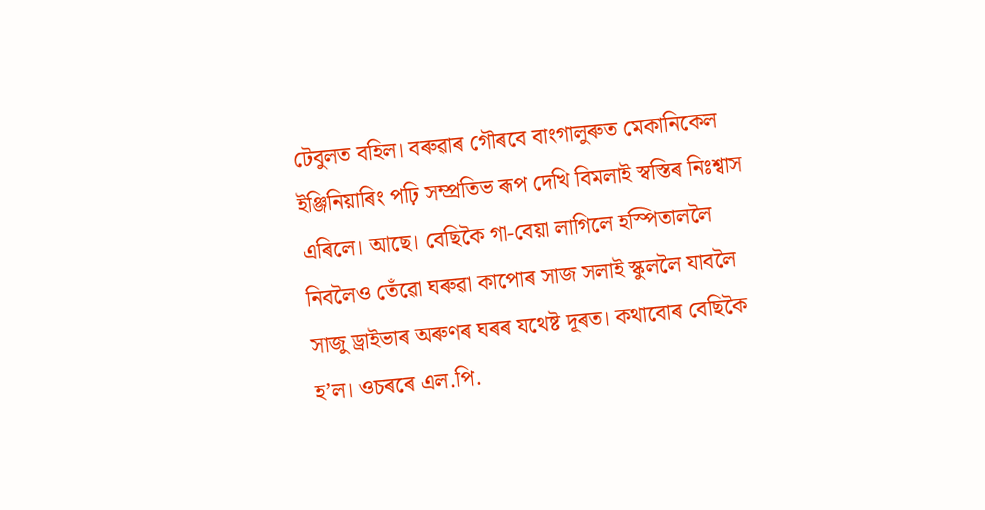টেবুলত বহিল। বৰুৱাৰ গৌৰবে বাংগালুৰুত মেকানিকেল ইঞ্জিনিয়াৰিং পঢ়ি সম্প্ৰতিভ ৰূপ দেখি বিমলাই স্বস্তিৰ নিঃশ্বাস এৰিলে। আছে। বেছিকৈ গা-বেয়া লাগিলে হস্পিতাললৈ নিবলৈও তেঁৱো ঘৰুৱা কাপোৰ সাজ সলাই স্কুললৈ যাবলৈ সাজু ড্ৰাইভাৰ অৰুণৰ ঘৰৰ যথেষ্ট দূৰত। কথাবোৰ বেছিকৈ হ’ল। ওচৰৰে এল.পি.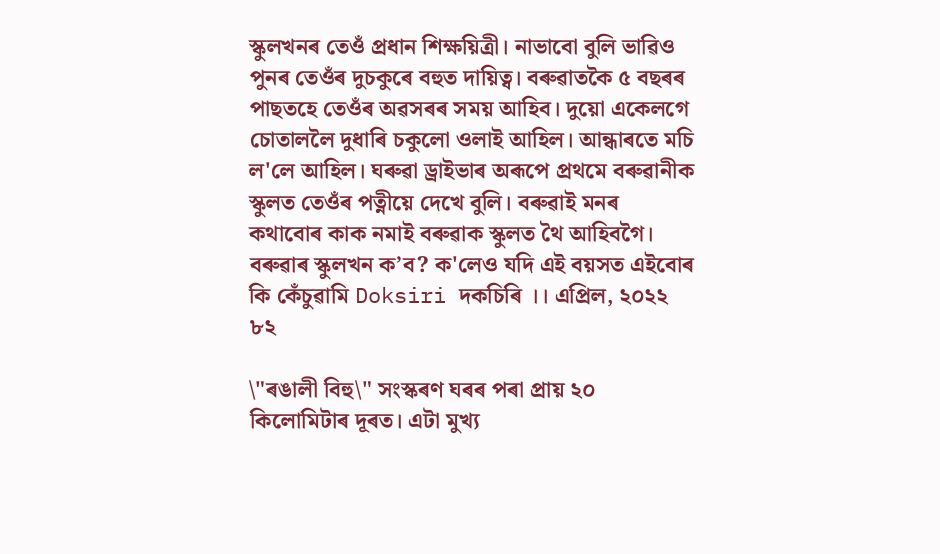স্কুলখনৰ তেওঁ প্ৰধান শিক্ষয়িত্ৰী। নাভাবো বুলি ভাৱিও পুনৰ তেওঁৰ দুচকুৰে বহুত দায়িত্ব। বৰুৱাতকৈ ৫ বছৰৰ পাছতহে তেওঁৰ অৱসৰৰ সময় আহিব। দুয়ো একেলগে চোতাললৈ দুধাৰি চকুলো ওলাই আহিল। আন্ধাৰতে মচি ল'লে আহিল। ঘৰুৱা ড্রাইভাৰ অৰূপে প্ৰথমে বৰুৱানীক স্কুলত তেওঁৰ পত্নীয়ে দেখে বুলি। বৰুৱাই মনৰ কথাবোৰ কাক নমাই বৰুৱাক স্কুলত থৈ আহিবগৈ। বৰুৱাৰ স্কুলখন ক’ব? ক'লেও যদি এই বয়সত এইবোৰ কি কেঁচুৱামি Doksiri দকচিৰি ।। এপ্ৰিল, ২০২২ ৮২

\"ৰঙালী বিহু\" সংস্কৰণ ঘৰৰ পৰা প্ৰায় ২০ কিলোমিটাৰ দূৰত। এটা মুখ্য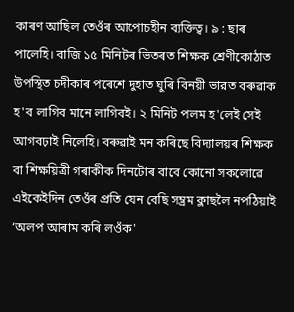কাৰণ আছিল তেওঁৰ আপোচহীন ব্যক্তিত্ব। ৯ : ছাৰ পালেহি। বাজি ১৫ মিনিটৰ ভিতৰত শিক্ষক শ্ৰেণীকোঠাত উপস্থিত চদীকাৰ পৰেশে দুহাত ঘুৰি বিনয়ী ভারত বৰুৱাক হ'ব লাগিব মানে লাগিবই। ২ মিনিট পলম হ'লেই সেই আগবঢ়াই নিলেহি। বৰুৱাই মন কৰিছে বিদ্যালয়ৰ শিক্ষক বা শিক্ষয়িত্ৰী গৰাকীক দিনটোৰ বাবে কোনো সকলোৱে এইকেইদিন তেওঁৰ প্ৰতি যেন বেছি সম্ভ্রম ক্লাছলৈ নপঠিয়াই ‘অলপ আৰাম কৰি লওঁক'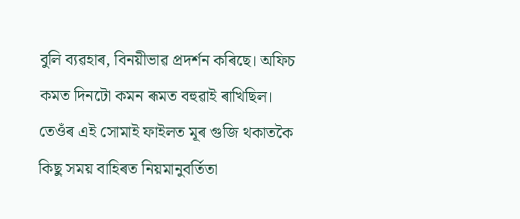বুলি ব্যৱহাৰ, বিনয়ীভাৱ প্ৰদৰ্শন কৰিছে। অফিচ কমত দিনটো কমন ৰূমত বহুৱাই ৰাখিছিল। তেওঁৰ এই সোমাই ফাইলত মূৰ গুজি থকাতকৈ কিছু সময় বাহিৰত নিয়মানুবর্তিতা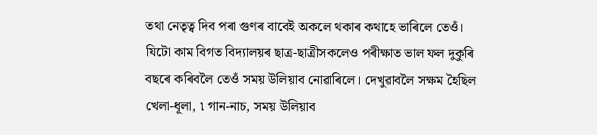তথা নেতৃত্ব দিব পৰা গুণৰ বাবেই অকলে থকাৰ কথাহে ভাৰিলে তেওঁ। যিটো কাম বিগত বিদ্যালয়ৰ ছাত্ৰ-ছাত্ৰীসকলেও পৰীক্ষাত ভাল ফল দুকুৰি বছৰে কৰিবলৈ তেওঁ সময় উলিয়াব নোৱাৰিলে। দেখুৱাবলৈ সক্ষম হৈছিল খেলা-ধূলা, ৷ গান-নাচ, সময় উলিয়াব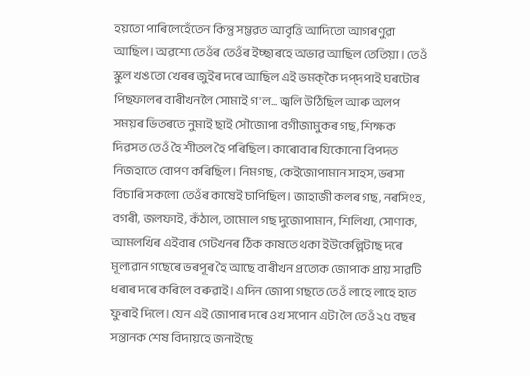হয়তো পাৰিলেহেঁতেন কিন্তু সম্ভৱত আবৃত্তি আদিতো আগৰণুৱা আছিল। অৱশ্যে তেওঁৰ তেওঁৰ ইচ্ছাৰহে অভাৱ আছিল তেতিয়া। তেওঁ স্কুল খঙতো খেৰৰ জুইৰ দৰে আছিল এই ভমক্‌কৈ দপ্‌দপাই ঘৰটোৰ পিছফালৰ বাৰীখনলৈ সোমাই গ'ল... জ্বলি উঠিছিল আৰু অলপ সময়ৰ ভিতৰতে নুমাই ছাই সৌজোপা বগীজামুকৰ গছ, শিক্ষক দিৱসত তেওঁ হৈ শীতল হৈ পৰিছিল। কাৰোবাৰ যিকোনো বিপদত নিজহাতে বোপণ কৰিছিল। নিমগছ, কেইজোপামান সাহস, ভৰসা বিচাৰি সকলো তেওঁৰ কাষেই চাপিছিল। জাহাজী কলৰ গছ, নৰসিংহ, বগৰী, জলফাই, কঁঠাল, তামোল গছ দুজোপামান, শিলিখা, সোণাক, আমলখিৰ এইবাৰ গেটখনৰ ঠিক কাষতে থকা ইউকেল্পিটাছ দৰে মূল্যৱান গছেৰে ভৰপূৰ হৈ আছে বাৰীখন প্রত্যেক জোপাক প্রায় সাৱটি ধৰাৰ দৰে কৰিলে বৰুৱাই। এদিন জোপা গছতে তেওঁ লাহে লাহে হাত ফুৰাই দিলে। যেন এই জোপাৰ দৰে ওখ সপোন এটা লৈ তেওঁ ২৫ বছৰ সন্তানক শেষ বিদায়হে জনাইছে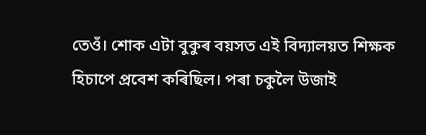তেওঁ। শোক এটা বুকুৰ বয়সত এই বিদ্যালয়ত শিক্ষক হিচাপে প্রবেশ কৰিছিল। পৰা চকুলৈ উজাই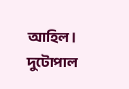আহিল। দুটোপাল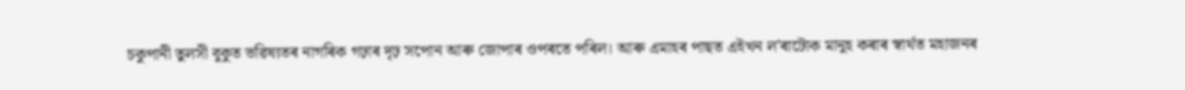চকুপানী তুলসী বুকুত ভৱিষ্যতৰ নাগৰিক গঢ়াৰ দৃঢ় সপোন আৰু জোপাৰ ওপৰতে পৰিল। আৰু এমাহৰ পাছত এইখন ল'ৰাটোক মানুহ কৰাৰ স্বাৰ্থত মহাজনৰ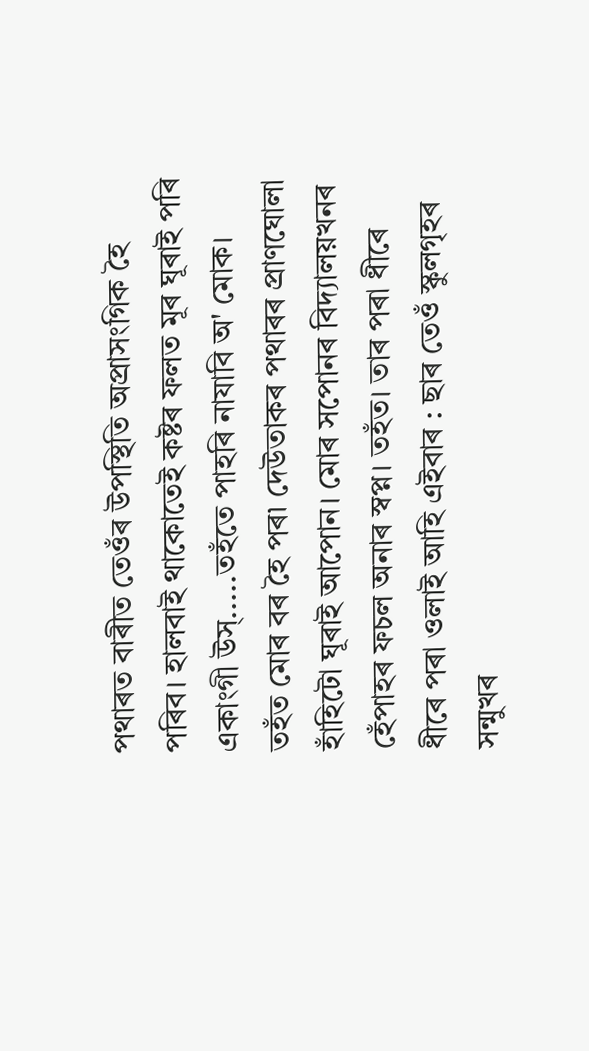পথাৰত বাৰীত তেওঁৰ উপস্থিতি অপ্ৰাসংগিক হৈ পৰিব। হালবাই থাকোতেই কষ্টৰ ফলত মূৰ ঘূৰাই পৰি একাংগী উস্.....তহঁতে পাহৰি নাযাবি অ' মোক। তহঁত মোৰ বৰ হৈ পৰ৷ দেউতাকৰ পথাৰৰ প্ৰাণঘোলা হাঁহিটো ঘূৰাই আপোন। মোৰ সপোনৰ বিদ্যালয়খনৰ হেঁপাহৰ ফচল অনাৰ স্বপ্ন। তহঁত। তাৰ পৰা ধীৰে ধীৰে পৰা ওলাই আহি এইবাৰ : ছাৰ তেওঁ স্কুলগৃহৰ সন্মুখৰ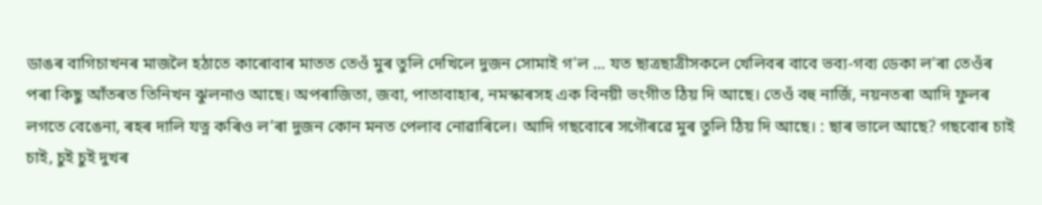ডাঙৰ বাগিচাখনৰ মাজলৈ হঠাতে কাৰোবাৰ মাতত তেওঁ মুৰ তুলি দেখিলে দুজন সোমাই গ'ল ... যত ছাত্রছাত্রীসকলে খেলিবৰ বাবে ভব্য-গব্য ডেকা ল'ৰা তেওঁৰ পৰা কিছু আঁতৰত তিনিখন ঝুলনাও আছে। অপৰাজিতা, জবা, পাতাবাহাৰ, নমস্কাৰসহ এক বিনয়ী ভংগীত ঠিয় দি আছে। তেওঁ বহু নাৰ্জি, নয়নতৰা আদি ফুলৰ লগতে বেঙেনা, ৰহৰ দালি যত্ন কৰিও ল’ৰা দুজন কোন মনত পেলাব নোৱাৰিলে। আদি গছবোৰে সগৌৰৱে মুৰ তুলি ঠিয় দি আছে। : ছাৰ ভালে আছে? গছবোৰ চাই চাই, চুই চুই দুখৰ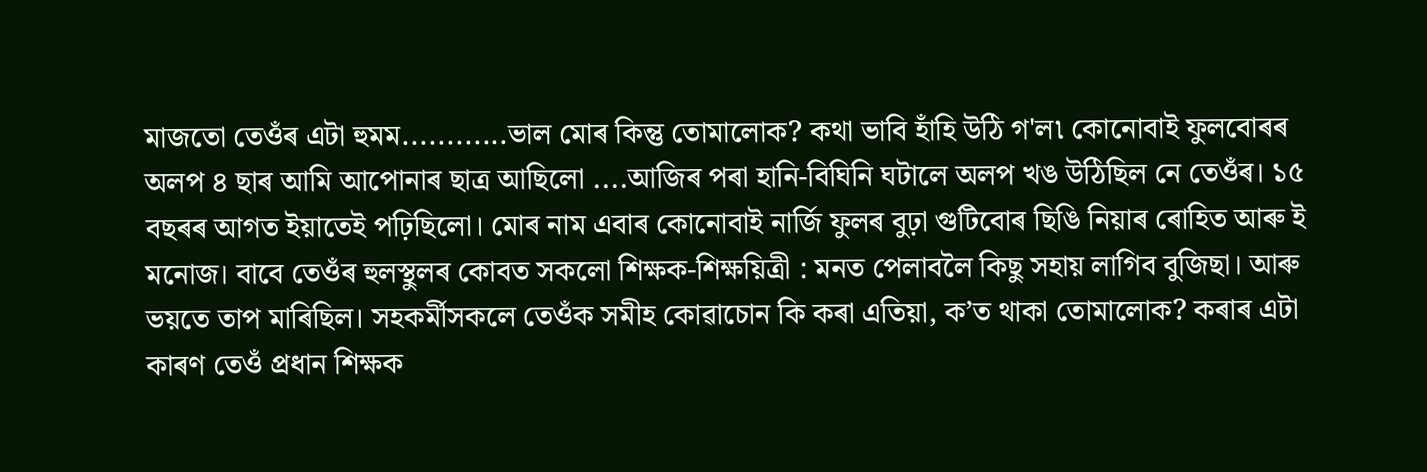মাজতো তেওঁৰ এটা হুমম............ভাল মোৰ কিন্তু তোমালোক? কথা ভাবি হাঁহি উঠি গ'ল৷ কোনোবাই ফুলবোৰৰ অলপ ৪ ছাৰ আমি আপোনাৰ ছাত্ৰ আছিলো ....আজিৰ পৰা হানি-বিঘিনি ঘটালে অলপ খঙ উঠিছিল নে তেওঁৰ। ১৫ বছৰৰ আগত ইয়াতেই পঢ়িছিলো। মোৰ নাম এবাৰ কোনোবাই নাৰ্জি ফুলৰ বুঢ়া গুটিবোৰ ছিঙি নিয়াৰ ৰোহিত আৰু ই মনোজ। বাবে তেওঁৰ হুলস্থুলৰ কোবত সকলো শিক্ষক-শিক্ষয়িত্রী : মনত পেলাবলৈ কিছু সহায় লাগিব বুজিছা। আৰু ভয়তে তাপ মাৰিছিল। সহকর্মীসকলে তেওঁক সমীহ কোৱাচোন কি কৰা এতিয়া, ক’ত থাকা তোমালোক? কৰাৰ এটা কাৰণ তেওঁ প্রধান শিক্ষক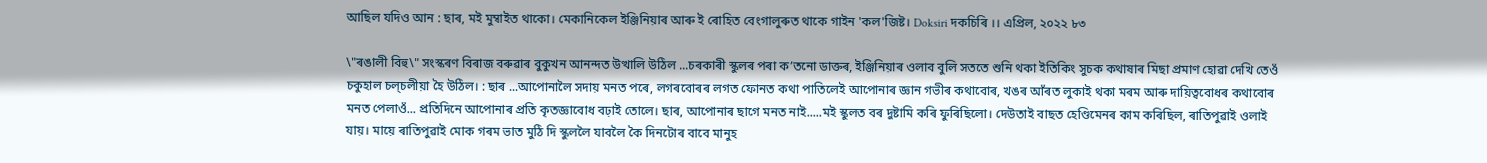আছিল যদিও আন : ছাৰ, মই মুম্বাইত থাকো। মেকানিকেল ইঞ্জিনিয়াৰ আৰু ই ৰোহিত বেংগালুৰুত থাকে গাইন 'কল'জিষ্ট। Doksiri দকচিৰি ।। এপ্ৰিল, ২০২২ ৮৩

\"ৰঙালী বিহু\" সংস্কৰণ বিৰাজ বৰুৱাৰ বুকুখন আনন্দত উত্থালি উঠিল ...চৰকাৰী স্কুলৰ পৰা ক’তনো ডাক্তৰ, ইঞ্জিনিয়াৰ ওলাব বুলি সততে শুনি থকা ইতিকিং সুচক কথাষাৰ মিছা প্ৰমাণ হোৱা দেখি তেওঁ চকুহাল চল্‌চলীয়া হৈ উঠিল। : ছাৰ ...আপোনালৈ সদায় মনত পৰে, লগৰবোৰৰ লগত ফোনত কথা পাতিলেই আপোনাৰ জ্ঞান গভীৰ কথাবোৰ, খঙৰ আঁৰত লুকাই থকা মৰম আৰু দায়িত্ববোধৰ কথাবোৰ মনত পেলাওঁ... প্রতিদিনে আপোনাৰ প্রতি কৃতজ্ঞাবোধ বঢ়াই তোলে। ছাৰ, আপোনাৰ ছাগে মনত নাই.....মই স্কুলত বৰ দুষ্টামি কৰি ফুৰিছিলো। দেউতাই বাছত হেণ্ডিমেনৰ কাম কৰিছিল, ৰাতিপুৱাই ওলাই যায়। মায়ে ৰাতিপুৱাই মোক গৰম ভাত মুঠি দি স্কুললৈ যাবলৈ কৈ দিনটোৰ বাবে মানুহ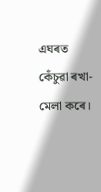এঘৰত কেঁচুৱা ৰখা-মেলা কৰে।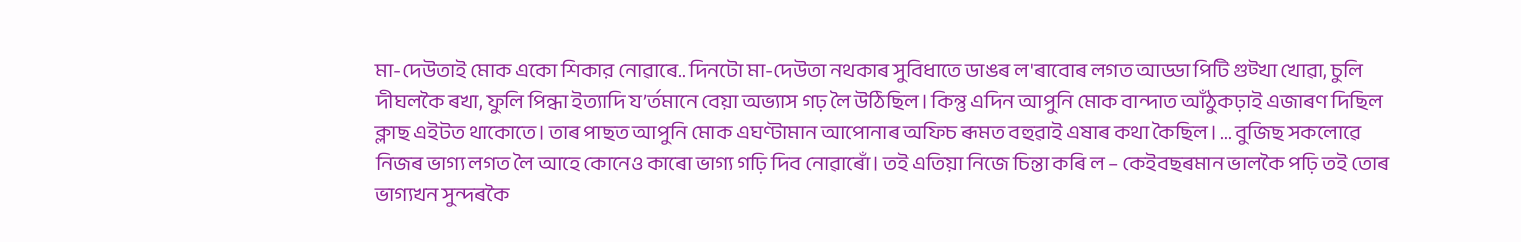মা-দেউতাই মোক একো শিকার নোৱাৰে.. দিনটো মা-দেউতা নথকাৰ সুবিধাতে ডাঙৰ ল'ৰাবোৰ লগত আড্ডা পিটি গুট্খ‌া খোৱা, চুলি দীঘলকৈ ৰখা, ফুলি পিন্ধা ইত্যাদি য’র্তমানে বেয়া অভ্যাস গঢ় লৈ উঠিছিল। কিন্তু এদিন আপুনি মোক বান্দাত আঁঠুকঢ়াই এজাৰণ দিছিল ক্লাছ এইটত থাকোতে। তাৰ পাছত আপুনি মোক এঘণ্টামান আপোনাৰ অফিচ ৰূমত বহুৱাই এষাৰ কথা কৈছিল। ... বুজিছ সকলোৱে নিজৰ ভাগ্য লগত লৈ আহে কোনেও কাৰো ভাগ্য গঢ়ি দিব নোৱাৰোঁ। তই এতিয়া নিজে চিন্তা কৰি ল – কেইবছৰমান ভালকৈ পঢ়ি তই তোৰ ভাগ্যখন সুন্দৰকৈ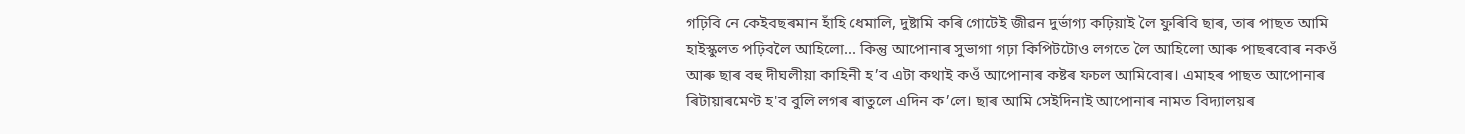গঢ়িবি নে কেইবছৰমান হাঁহি ধেমালি, দুষ্টামি কৰি গোটেই জীৱন দুর্ভাগ্য কঢ়িয়াই লৈ ফুৰিবি ছাৰ, তাৰ পাছত আমি হাইস্কুলত পঢ়িবলৈ আহিলো... কিন্তু আপোনাৰ সুভাগা গঢ়া কিপিটটোও লগতে লৈ আহিলো আৰু পাছৰবোৰ নকওঁ আৰু ছাৰ বহু দীঘলীয়া কাহিনী হ’ব এটা কথাই কওঁ আপোনাৰ কষ্টৰ ফচল আমিবোৰ। এমাহৰ পাছত আপোনাৰ ৰিটায়াৰমেণ্ট হ'ব বুলি লগৰ ৰাতুলে এদিন ক’লে। ছাৰ আমি সেইদিনাই আপোনাৰ নামত বিদ্যালয়ৰ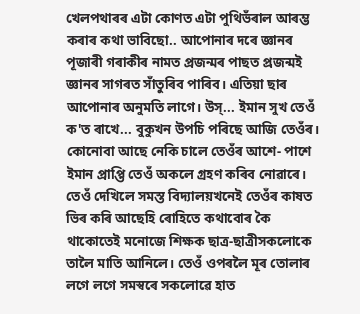খেলপথাৰৰ এটা কোণত এটা পুথিভঁৰাল আৰম্ভ কৰাৰ কথা ভাবিছো.. আপোনাৰ দৰে জ্ঞানৰ পূজাৰী গৰাকীৰ নামত প্ৰজন্মৰ পাছত প্ৰজন্মই জ্ঞানৰ সাগৰত সাঁতুৰিব পাৰিব। এতিয়া ছাৰ আপোনাৰ অনুমতি লাগে। উস্... ইমান সুখ তেওঁ ক'ত ৰাখে... বুকুখন উপচি পৰিছে আজি তেওঁৰ। কোনোবা আছে নেকি চালে তেওঁৰ আশে- পাশে ইমান প্রাপ্তি তেওঁ অকলে গ্রহণ কৰিব নোৱাৰে। তেওঁ দেখিলে সমস্ত বিদ্যালয়খনেই তেওঁৰ কাষত ভিৰ কৰি আছেহি ৰোহিতে কথাবোৰ কৈ থাকোতেই মনোজে শিক্ষক ছাত্র-ছাত্রীসকলোকে তালৈ মাতি আনিলে। তেওঁ ওপৰলৈ মূৰ তোলাৰ লগে লগে সমস্বৰে সকলোৱে হাত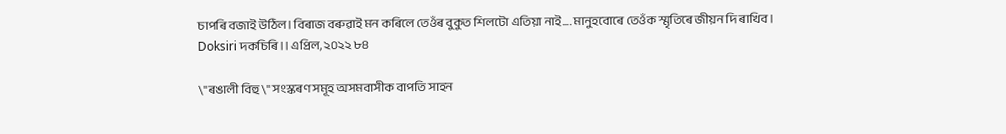চাপৰি বজাই উঠিল। বিৰাজ বৰুৱাই মন কৰিলে তেওঁৰ বুকুত শিলটো এতিয়া নাই.... মানুহবোৰে তেওঁক স্মৃতিৰে জীয়ন দি ৰাখিব। Doksiri দকচিৰি ।। এপ্ৰিল, ২০২২ ৮৪

\"ৰঙালী বিহু\" সংস্কৰণ সমূহ অসমবাসীক বাপতি সাহন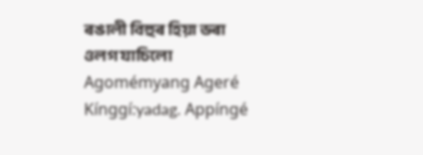ৰঙালী বিহুৰ হিয়া ভৰা ওলগ যাচিলো Agomémyang Ageré Kínggí:yadag. Appíngé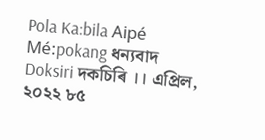Pola Ka:bila Aipé Mé:pokang ধন্যবাদ Doksiri দকচিৰি ।। এপ্ৰিল, ২০২২ ৮৫